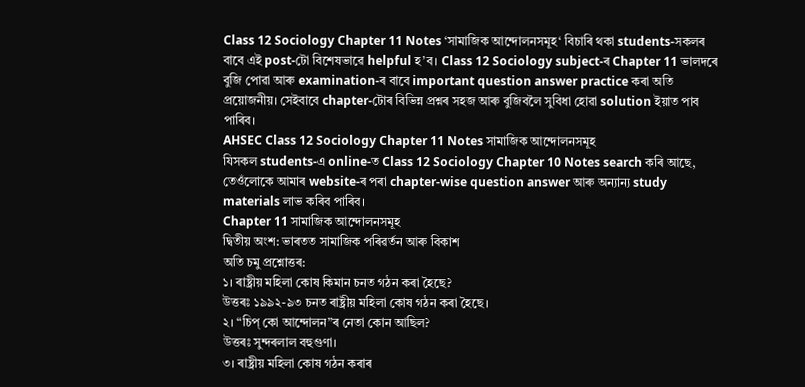Class 12 Sociology Chapter 11 Notes ‘সামাজিক আন্দোলনসমূহ‘ বিচাৰি থকা students-সকলৰ বাবে এই post-টো বিশেষভাৱে helpful হ’ব। Class 12 Sociology subject-ৰ Chapter 11 ভালদৰে বুজি পোৱা আৰু examination-ৰ বাবে important question answer practice কৰা অতি প্ৰয়োজনীয়। সেইবাবে chapter-টোৰ বিভিন্ন প্ৰশ্নৰ সহজ আৰু বুজিবলৈ সুবিধা হোৱা solution ইয়াত পাব পাৰিব।
AHSEC Class 12 Sociology Chapter 11 Notes সামাজিক আন্দোলনসমূহ
যিসকল students-এ online-ত Class 12 Sociology Chapter 10 Notes search কৰি আছে, তেওঁলোকে আমাৰ website-ৰ পৰা chapter-wise question answer আৰু অন্যান্য study materials লাভ কৰিব পাৰিব।
Chapter 11 সামাজিক আন্দোলনসমূহ
দ্বিতীয় অংশ: ভাৰতত সামাজিক পৰিৱৰ্তন আৰু বিকাশ
অতি চমু প্ৰশ্নোত্তৰ:
১। ৰাষ্ট্ৰীয় মহিলা কোষ কিমান চনত গঠন কৰা হৈছে?
উত্তৰঃ ১৯৯২-৯৩ চনত ৰাষ্ট্রীয় মহিলা কোষ গঠন কৰা হৈছে।
২। “চিপ্ কো আন্দোলন”ৰ নেতা কোন আছিল?
উত্তৰঃ সুন্দৰলাল বহুগুণা।
৩। ৰাষ্ট্ৰীয় মহিলা কোষ গঠন কৰাৰ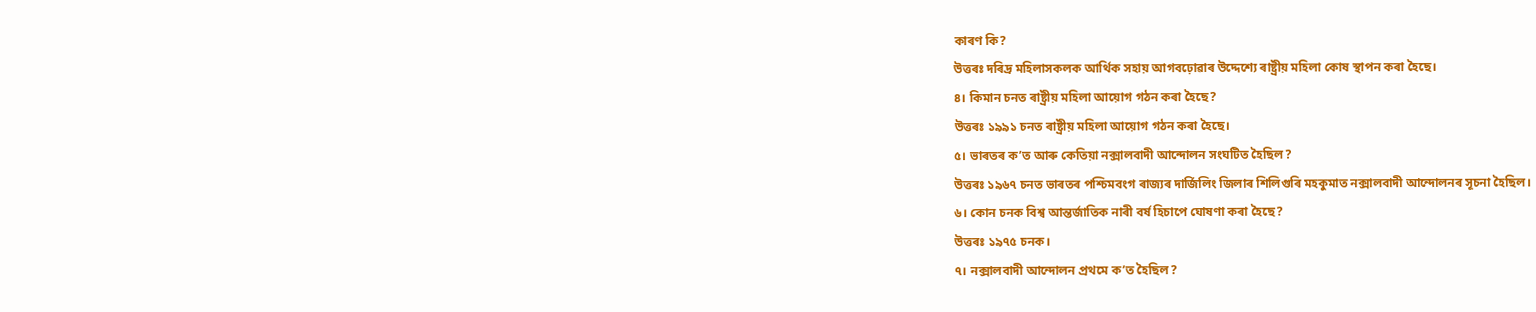কাৰণ কি?
উত্তৰঃ দৰিদ্ৰ মহিলাসকলক আৰ্থিক সহায় আগবঢ়োৱাৰ উদ্দেশ্যে ৰাষ্ট্ৰীয় মহিলা কোষ স্থাপন কৰা হৈছে।
৪। কিমান চনত ৰাষ্ট্ৰীয় মহিলা আয়োগ গঠন কৰা হৈছে?
উত্তৰঃ ১৯৯১ চনত ৰাষ্ট্ৰীয় মহিলা আয়োগ গঠন কৰা হৈছে।
৫। ভাৰতৰ ক’ত আৰু কেতিয়া নক্সালবাদী আন্দোলন সংঘটিত হৈছিল?
উত্তৰঃ ১৯৬৭ চনত ভাৰতৰ পশ্চিমবংগ ৰাজ্যৰ দাৰ্জিলিং জিলাৰ শিলিগুৰি মহকুমাত নক্সালবাদী আন্দোলনৰ সূচনা হৈছিল।
৬। কোন চনক বিশ্ব আন্তর্জাতিক নাৰী বৰ্ষ হিচাপে ঘোষণা কৰা হৈছে?
উত্তৰঃ ১৯৭৫ চনক।
৭। নক্সালবাদী আন্দোলন প্রথমে ক’ত হৈছিল?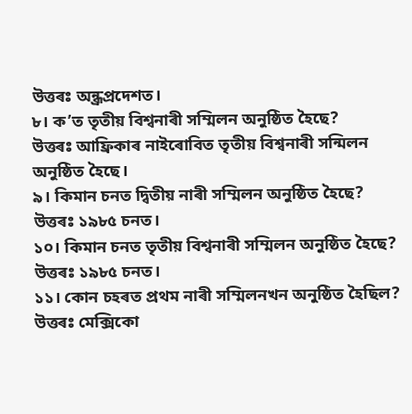উত্তৰঃ অন্ধ্রপ্রদেশত।
৮। ক’ত তৃতীয় বিশ্বনাৰী সম্মিলন অনুষ্ঠিত হৈছে?
উত্তৰঃ আফ্ৰিকাৰ নাইৰোবিত তৃতীয় বিশ্বনাৰী সন্মিলন অনুষ্ঠিত হৈছে।
৯। কিমান চনত দ্বিতীয় নাৰী সম্মিলন অনুষ্ঠিত হৈছে?
উত্তৰঃ ১৯৮৫ চনত।
১০। কিমান চনত তৃতীয় বিশ্বনাৰী সম্মিলন অনুষ্ঠিত হৈছে?
উত্তৰঃ ১৯৮৫ চনত।
১১। কোন চহৰত প্ৰথম নাৰী সম্মিলনখন অনুষ্ঠিত হৈছিল?
উত্তৰঃ মেক্সিকো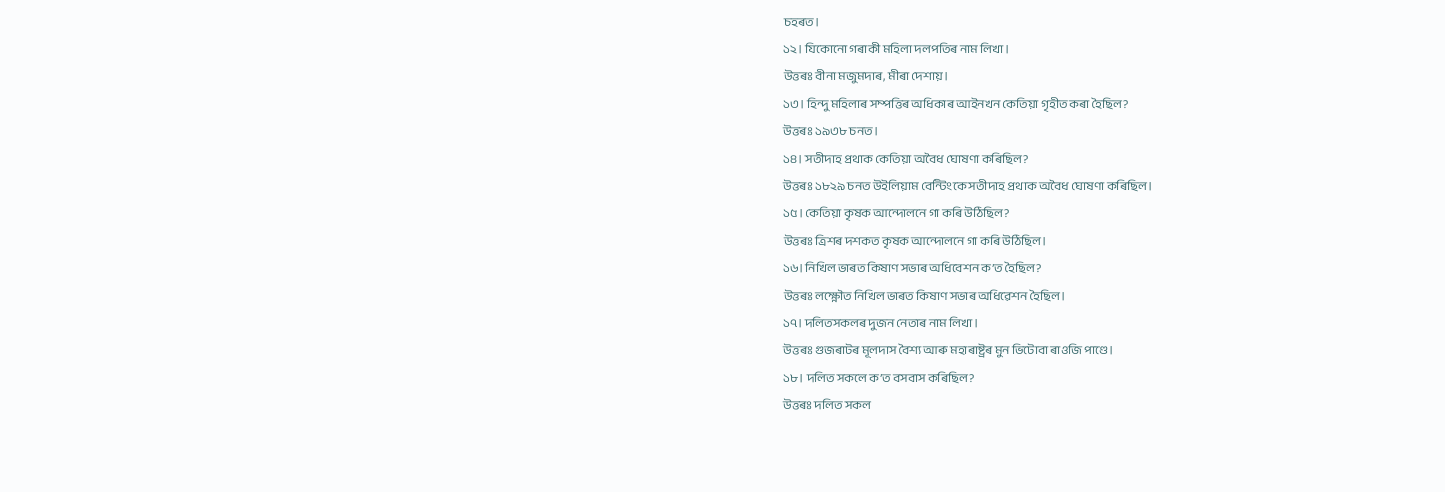চহৰত।
১২। যিকোনো গৰাকী মহিলা দলপতিৰ নাম লিখা।
উত্তৰঃ বীনা মজুমদাৰ, মীৰা দেশায়।
১৩। হিন্দু মহিলাৰ সম্পত্তিৰ অধিকাৰ আইনখন কেতিয়া গৃহীত কৰা হৈছিল?
উত্তৰঃ ১৯৩৮ চনত।
১৪। সতীদাহ প্রথাক কেতিয়া অবৈধ ঘোষণা কৰিছিল?
উত্তৰঃ ১৮২৯ চনত উইলিয়াম বেন্টিংকে সতীদাহ প্রথাক অবৈধ ঘোষণা কৰিছিল।
১৫। কেতিয়া কৃষক আন্দোলনে গা কৰি উঠিছিল?
উত্তৰঃ ত্রিশৰ দশকত কৃষক আন্দোলনে গা কৰি উঠিছিল।
১৬। নিখিল ভাৰত কিষাণ সভাৰ অধিবেশন ক’ত হৈছিল?
উত্তৰঃ লক্ষ্ণৌত নিখিল ভাৰত কিষাণ সভাৰ অধিৱেশন হৈছিল।
১৭। দলিতসকলৰ দুজন নেতাৰ নাম লিখা।
উত্তৰঃ গুজৰাটৰ মূলদাস বৈশ্য আৰু মহাৰাষ্ট্ৰৰ মুন ভিটোবা ৰাওজি পাণ্ডে।
১৮। দলিত সকলে ক’ত বসবাস কৰিছিল?
উত্তৰঃ দলিত সকল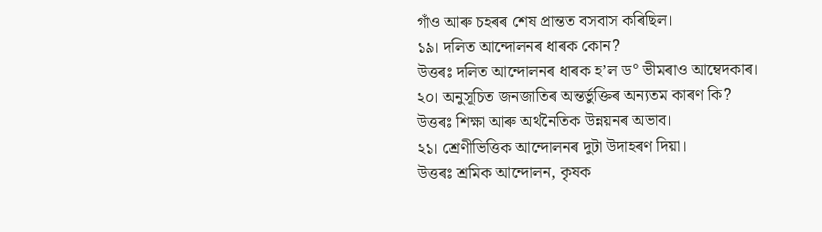গাঁও আৰু চহৰৰ শেষ প্রান্তত বসবাস কৰিছিল।
১৯। দলিত আন্দোলনৰ ধাৰক কোন?
উত্তৰঃ দলিত আন্দোলনৰ ধাৰক হ’ল ড° ভীমৰাও আম্বেদকাৰ।
২০। অনুসূচিত জনজাতিৰ অন্তর্ভুক্তিৰ অন্যতম কাৰণ কি?
উত্তৰঃ শিক্ষা আৰু অর্থনৈতিক উন্নয়নৰ অভাব।
২১। শ্রেণীভিত্তিক আন্দোলনৰ দুটা উদাহৰণ দিয়া।
উত্তৰঃ শ্রমিক আন্দোলন, কৃষক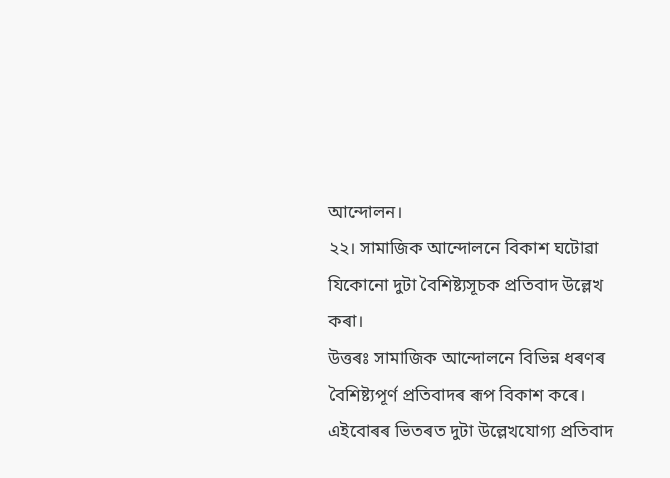আন্দোলন।
২২। সামাজিক আন্দোলনে বিকাশ ঘটোৱা যিকোনো দুটা বৈশিষ্ট্যসূচক প্রতিবাদ উল্লেখ কৰা।
উত্তৰঃ সামাজিক আন্দোলনে বিভিন্ন ধৰণৰ বৈশিষ্ট্যপূর্ণ প্রতিবাদৰ ৰূপ বিকাশ কৰে। এইবোৰৰ ভিতৰত দুটা উল্লেখযোগ্য প্রতিবাদ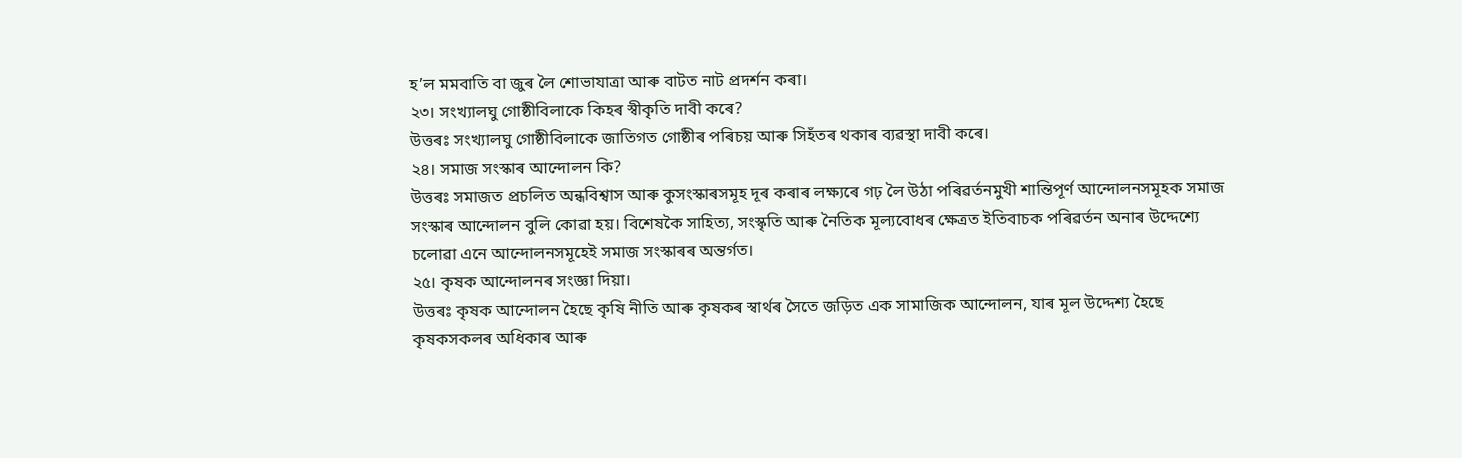হ’ল মমবাতি বা জুৰ লৈ শোভাযাত্ৰা আৰু বাটত নাট প্ৰদৰ্শন কৰা।
২৩। সংখ্যালঘু গোষ্ঠীবিলাকে কিহৰ স্বীকৃতি দাবী কৰে?
উত্তৰঃ সংখ্যালঘু গোষ্ঠীবিলাকে জাতিগত গোষ্ঠীৰ পৰিচয় আৰু সিহঁতৰ থকাৰ ব্যৱস্থা দাবী কৰে।
২৪। সমাজ সংস্কাৰ আন্দোলন কি?
উত্তৰঃ সমাজত প্ৰচলিত অন্ধবিশ্বাস আৰু কুসংস্কাৰসমূহ দূৰ কৰাৰ লক্ষ্যৰে গঢ় লৈ উঠা পৰিৱর্তনমুখী শান্তিপূৰ্ণ আন্দোলনসমূহক সমাজ সংস্কাৰ আন্দোলন বুলি কোৱা হয়। বিশেষকৈ সাহিত্য, সংস্কৃতি আৰু নৈতিক মূল্যবোধৰ ক্ষেত্ৰত ইতিবাচক পৰিৱর্তন অনাৰ উদ্দেশ্যে চলোৱা এনে আন্দোলনসমূহেই সমাজ সংস্কাৰৰ অন্তৰ্গত।
২৫। কৃষক আন্দোলনৰ সংজ্ঞা দিয়া।
উত্তৰঃ কৃষক আন্দোলন হৈছে কৃষি নীতি আৰু কৃষকৰ স্বাৰ্থৰ সৈতে জড়িত এক সামাজিক আন্দোলন, যাৰ মূল উদ্দেশ্য হৈছে কৃষকসকলৰ অধিকাৰ আৰু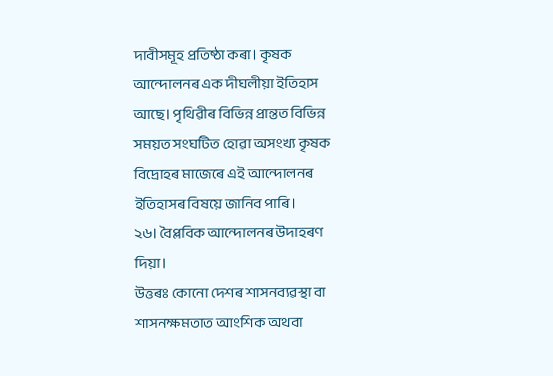দাবীসমূহ প্ৰতিষ্ঠা কৰা। কৃষক আন্দোলনৰ এক দীঘলীয়া ইতিহাস আছে। পৃথিৱীৰ বিভিন্ন প্ৰান্তত বিভিন্ন সময়ত সংঘটিত হোৱা অসংখ্য কৃষক বিদ্ৰোহৰ মাজেৰে এই আন্দোলনৰ ইতিহাসৰ বিষয়ে জানিব পাৰি।
২৬। বৈপ্লবিক আন্দোলনৰ উদাহৰণ দিয়া।
উত্তৰঃ কোনো দেশৰ শাসনব্যৱস্থা বা শাসনক্ষমতাত আংশিক অথবা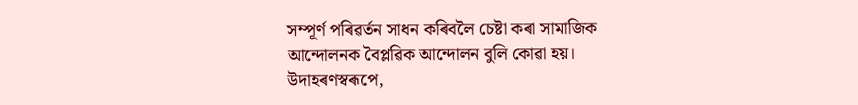সম্পূৰ্ণ পৰিৱৰ্তন সাধন কৰিবলৈ চেষ্টা কৰা সামাজিক আন্দোলনক বৈপ্লৱিক আন্দোলন বুলি কোৱা হয়। উদাহৰণস্বৰূপে,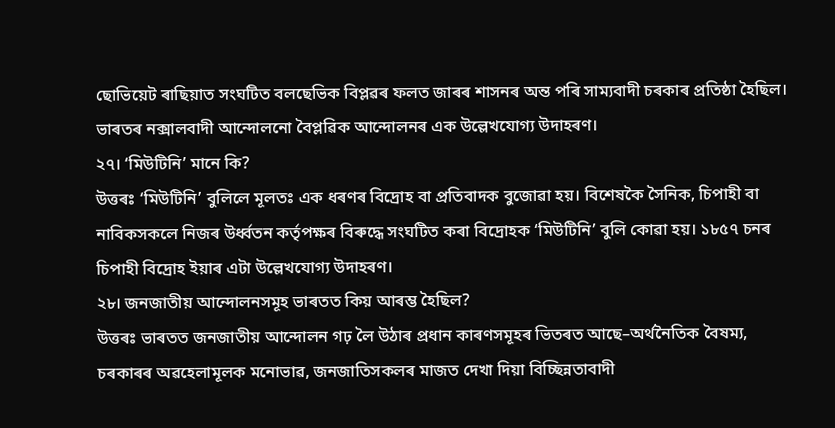ছোভিয়েট ৰাছিয়াত সংঘটিত বলছেভিক বিপ্লৱৰ ফলত জাৰৰ শাসনৰ অন্ত পৰি সাম্যবাদী চৰকাৰ প্ৰতিষ্ঠা হৈছিল। ভাৰতৰ নক্সালবাদী আন্দোলনো বৈপ্লৱিক আন্দোলনৰ এক উল্লেখযোগ্য উদাহৰণ।
২৭। ‘মিউটিনি’ মানে কি?
উত্তৰঃ ‘মিউটিনি’ বুলিলে মূলতঃ এক ধৰণৰ বিদ্ৰোহ বা প্ৰতিবাদক বুজোৱা হয়। বিশেষকৈ সৈনিক, চিপাহী বা নাবিকসকলে নিজৰ উৰ্ধ্বতন কৰ্তৃপক্ষৰ বিৰুদ্ধে সংঘটিত কৰা বিদ্ৰোহক ‘মিউটিনি’ বুলি কোৱা হয়। ১৮৫৭ চনৰ চিপাহী বিদ্ৰোহ ইয়াৰ এটা উল্লেখযোগ্য উদাহৰণ।
২৮। জনজাতীয় আন্দোলনসমূহ ভাৰতত কিয় আৰম্ভ হৈছিল?
উত্তৰঃ ভাৰতত জনজাতীয় আন্দোলন গঢ় লৈ উঠাৰ প্ৰধান কাৰণসমূহৰ ভিতৰত আছে–অৰ্থনৈতিক বৈষম্য, চৰকাৰৰ অৱহেলামূলক মনোভাৱ, জনজাতিসকলৰ মাজত দেখা দিয়া বিচ্ছিন্নতাবাদী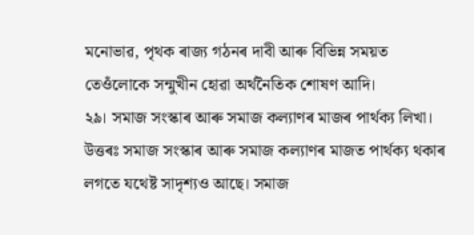মনোভাৱ, পৃথক ৰাজ্য গঠনৰ দাবী আৰু বিভিন্ন সময়ত তেওঁলোকে সন্মুখীন হোৱা অৰ্থনৈতিক শোষণ আদি।
২৯। সমাজ সংস্কাৰ আৰু সমাজ কল্যাণৰ মাজৰ পাৰ্থক্য লিখা।
উত্তৰঃ সমাজ সংস্কাৰ আৰু সমাজ কল্যাণৰ মাজত পাৰ্থক্য থকাৰ লগতে যথেষ্ট সাদৃশ্যও আছে। সমাজ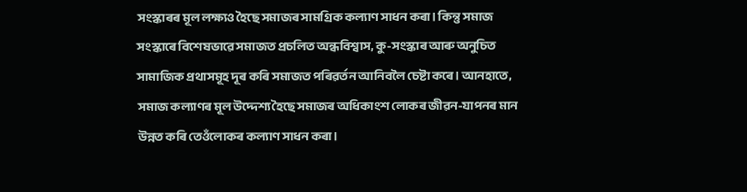সংস্কাৰৰ মূল লক্ষ্যও হৈছে সমাজৰ সামগ্ৰিক কল্যাণ সাধন কৰা। কিন্তু সমাজ সংস্কাৰে বিশেষভাৱে সমাজত প্ৰচলিত অন্ধবিশ্বাস, কু-সংস্কাৰ আৰু অনুচিত সামাজিক প্ৰথাসমূহ দূৰ কৰি সমাজত পৰিৱৰ্তন আনিবলৈ চেষ্টা কৰে। আনহাতে, সমাজ কল্যাণৰ মূল উদ্দেশ্য হৈছে সমাজৰ অধিকাংশ লোকৰ জীৱন-যাপনৰ মান উন্নত কৰি তেওঁলোকৰ কল্যাণ সাধন কৰা।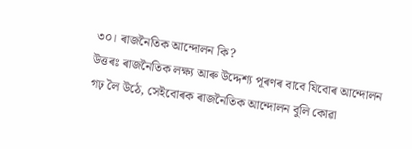৩০। ৰাজনৈতিক আন্দোলন কি?
উত্তৰঃ ৰাজনৈতিক লক্ষ্য আৰু উদ্দেশ্য পূৰণৰ বাবে যিবোৰ আন্দোলন গঢ় লৈ উঠে, সেইবোৰক ৰাজনৈতিক আন্দোলন বুলি কোৱা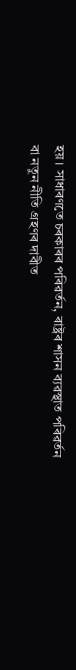হয়। সাধাৰণতে চৰকাৰৰ পৰিৱৰ্তন, ৰাষ্ট্ৰৰ শাসন ব্যৱস্থাত পৰিৱৰ্তন বা নতুন নীতি গ্ৰহণৰ দাবীত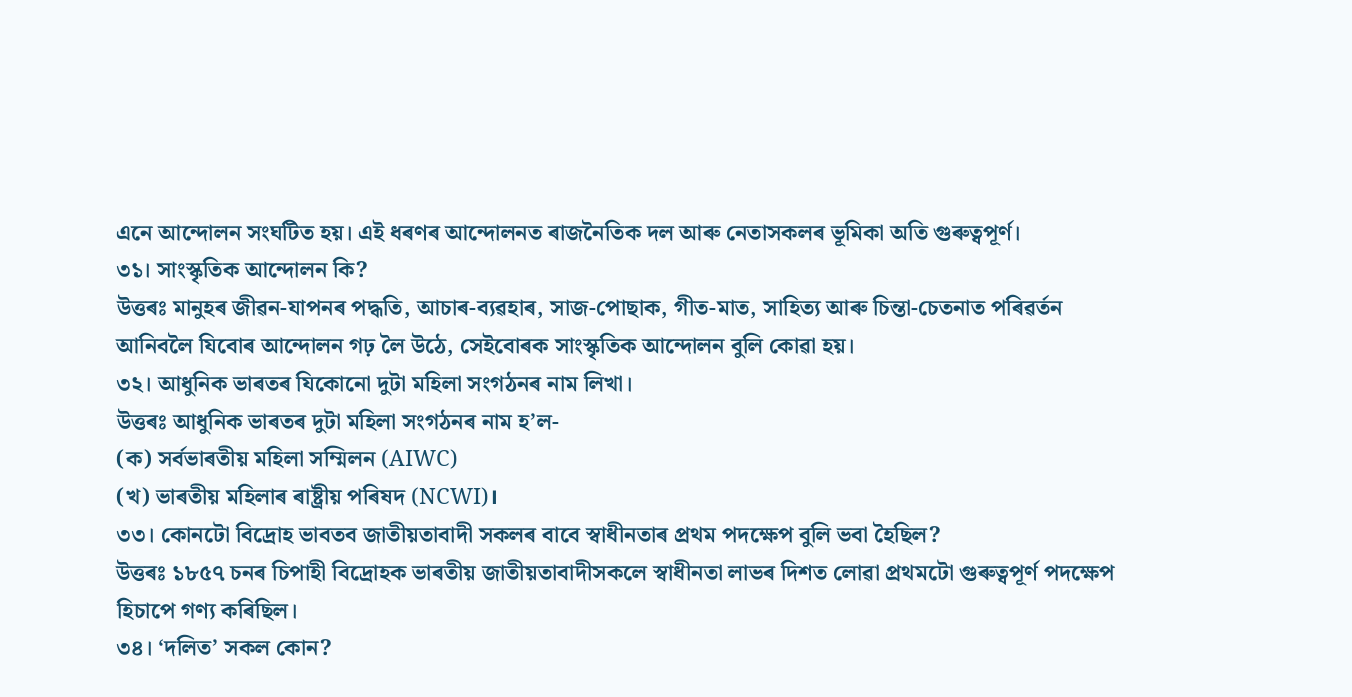এনে আন্দোলন সংঘটিত হয়। এই ধৰণৰ আন্দোলনত ৰাজনৈতিক দল আৰু নেতাসকলৰ ভূমিকা অতি গুৰুত্বপূৰ্ণ।
৩১। সাংস্কৃতিক আন্দোলন কি?
উত্তৰঃ মানুহৰ জীৱন-যাপনৰ পদ্ধতি, আচাৰ-ব্যৱহাৰ, সাজ-পোছাক, গীত-মাত, সাহিত্য আৰু চিন্তা-চেতনাত পৰিৱৰ্তন আনিবলৈ যিবোৰ আন্দোলন গঢ় লৈ উঠে, সেইবোৰক সাংস্কৃতিক আন্দোলন বুলি কোৱা হয়।
৩২। আধুনিক ভাৰতৰ যিকোনো দুটা মহিলা সংগঠনৰ নাম লিখা।
উত্তৰঃ আধুনিক ভাৰতৰ দুটা মহিলা সংগঠনৰ নাম হ’ল-
(ক) সৰ্বভাৰতীয় মহিলা সম্মিলন (AIWC)
(খ) ভাৰতীয় মহিলাৰ ৰাষ্ট্ৰীয় পৰিষদ (NCWI)।
৩৩। কোনটো বিদ্রোহ ভাবতব জাতীয়তাবাদী সকলৰ বাবে স্বাধীনতাৰ প্রথম পদক্ষেপ বুলি ভবা হৈছিল?
উত্তৰঃ ১৮৫৭ চনৰ চিপাহী বিদ্ৰোহক ভাৰতীয় জাতীয়তাবাদীসকলে স্বাধীনতা লাভৰ দিশত লোৱা প্ৰথমটো গুৰুত্বপূৰ্ণ পদক্ষেপ হিচাপে গণ্য কৰিছিল।
৩৪। ‘দলিত’ সকল কোন?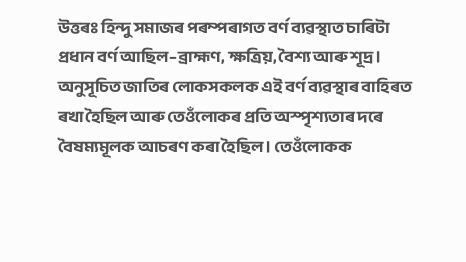উত্তৰঃ হিন্দু সমাজৰ পৰম্পৰাগত বৰ্ণ ব্যৱস্থাত চাৰিটা প্ৰধান বৰ্ণ আছিল–ব্ৰাহ্মণ, ক্ষত্ৰিয়, বৈশ্য আৰু শূদ্ৰ। অনুসূচিত জাতিৰ লোকসকলক এই বৰ্ণ ব্যৱস্থাৰ বাহিৰত ৰখা হৈছিল আৰু তেওঁলোকৰ প্ৰতি অস্পৃশ্যতাৰ দৰে বৈষম্যমূলক আচৰণ কৰা হৈছিল। তেওঁলোকক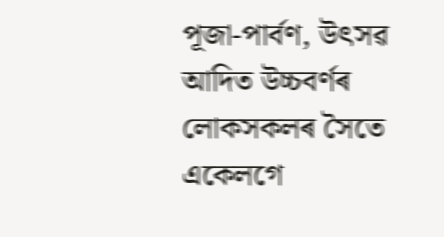পূজা-পাৰ্বণ, উৎসৱ আদিত উচ্চবৰ্ণৰ লোকসকলৰ সৈতে একেলগে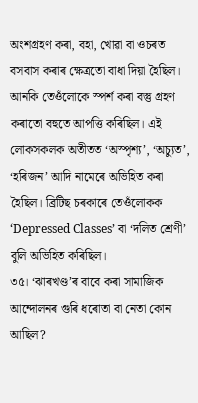অংশগ্ৰহণ কৰা, বহা, খোৱা বা ওচৰত বসবাস কৰাৰ ক্ষেত্ৰতো বাধা দিয়া হৈছিল। আনকি তেওঁলোকে স্পৰ্শ কৰা বস্তু গ্ৰহণ কৰাতো বহুতে আপত্তি কৰিছিল। এই লোকসকলক অতীতত ‘অস্পৃশ্য’, ‘অচ্যুত’, ‘হৰিজন’ আদি নামেৰে অভিহিত কৰা হৈছিল। ব্ৰিটিছ চৰকাৰে তেওঁলোকক ‘Depressed Classes’ বা ‘দলিত শ্ৰেণী’ বুলি অভিহিত কৰিছিল।
৩৫। ‘ঝাৰখণ্ড’ৰ বাবে কৰা সামাজিক আন্দোলনৰ গুৰি ধৰোতা বা নেতা কোন আছিল?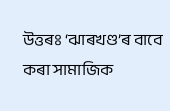উত্তৰঃ ‘ঝাৰখণ্ড’ৰ বাবে কৰা সামাজিক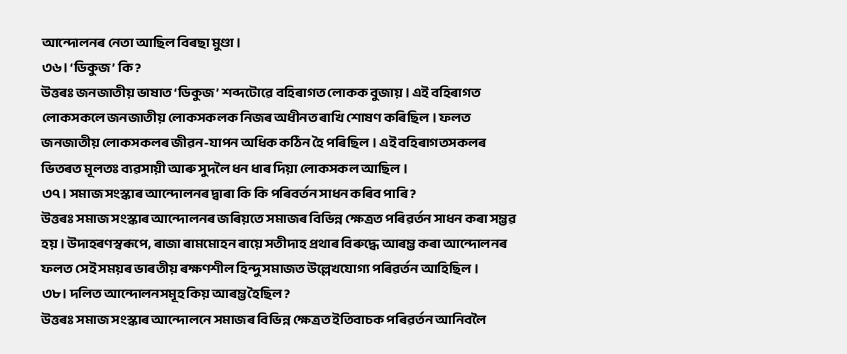আন্দোলনৰ নেতা আছিল বিৰছা মুণ্ডা।
৩৬। ‘ডিকুজ’ কি?
উত্তৰঃ জনজাতীয় ভাষাত ‘ডিকুজ’ শব্দটোৱে বহিৰাগত লোকক বুজায়। এই বহিৰাগত লোকসকলে জনজাতীয় লোকসকলক নিজৰ অধীনত ৰাখি শোষণ কৰিছিল। ফলত জনজাতীয় লোকসকলৰ জীৱন-যাপন অধিক কঠিন হৈ পৰিছিল। এই বহিৰাগতসকলৰ ভিতৰত মূলতঃ ব্যৱসায়ী আৰু সুদলৈ ধন ধাৰ দিয়া লোকসকল আছিল।
৩৭। সমাজ সংস্কাৰ আন্দোলনৰ দ্বাৰা কি কি পৰিবৰ্তন সাধন কৰিব পাৰি?
উত্তৰঃ সমাজ সংস্কাৰ আন্দোলনৰ জৰিয়তে সমাজৰ বিভিন্ন ক্ষেত্ৰত পৰিৱৰ্তন সাধন কৰা সম্ভৱ হয়। উদাহৰণস্বৰূপে, ৰাজা ৰামমোহন ৰায়ে সতীদাহ প্ৰথাৰ বিৰুদ্ধে আৰম্ভ কৰা আন্দোলনৰ ফলত সেই সময়ৰ ভাৰতীয় ৰক্ষণশীল হিন্দু সমাজত উল্লেখযোগ্য পৰিৱৰ্তন আহিছিল।
৩৮। দলিত আন্দোলনসমূহ কিয় আৰম্ভ হৈছিল?
উত্তৰঃ সমাজ সংস্কাৰ আন্দোলনে সমাজৰ বিভিন্ন ক্ষেত্ৰত ইতিবাচক পৰিৱৰ্তন আনিবলৈ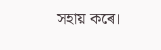সহায় কৰে।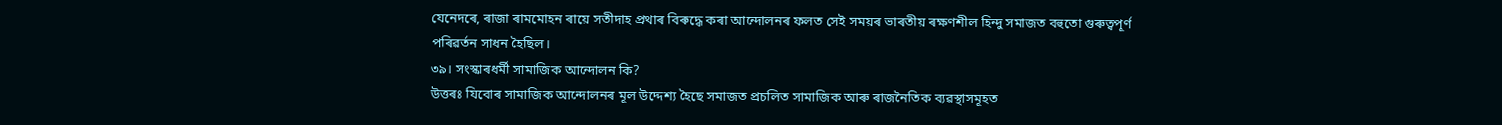যেনেদৰে, ৰাজা ৰামমোহন ৰায়ে সতীদাহ প্ৰথাৰ বিৰুদ্ধে কৰা আন্দোলনৰ ফলত সেই সময়ৰ ভাৰতীয় ৰক্ষণশীল হিন্দু সমাজত বহুতো গুৰুত্বপূৰ্ণ পৰিৱৰ্তন সাধন হৈছিল।
৩৯। সংস্কাৰধর্মী সামাজিক আন্দোলন কি?
উত্তৰঃ যিবোৰ সামাজিক আন্দোলনৰ মূল উদ্দেশ্য হৈছে সমাজত প্ৰচলিত সামাজিক আৰু ৰাজনৈতিক ব্যৱস্থাসমূহত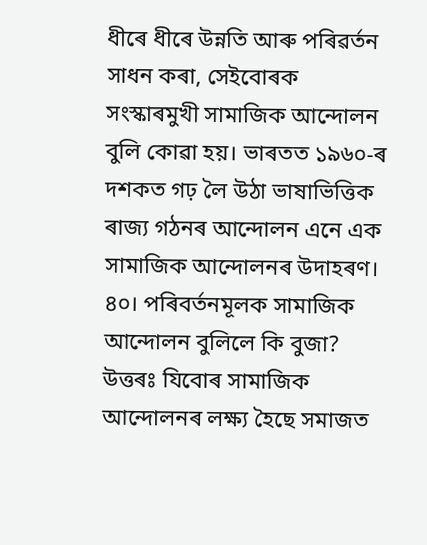ধীৰে ধীৰে উন্নতি আৰু পৰিৱৰ্তন সাধন কৰা, সেইবোৰক সংস্কাৰমুখী সামাজিক আন্দোলন বুলি কোৱা হয়। ভাৰতত ১৯৬০-ৰ দশকত গঢ় লৈ উঠা ভাষাভিত্তিক ৰাজ্য গঠনৰ আন্দোলন এনে এক সামাজিক আন্দোলনৰ উদাহৰণ।
৪০। পৰিবৰ্তনমূলক সামাজিক আন্দোলন বুলিলে কি বুজা?
উত্তৰঃ যিবোৰ সামাজিক আন্দোলনৰ লক্ষ্য হৈছে সমাজত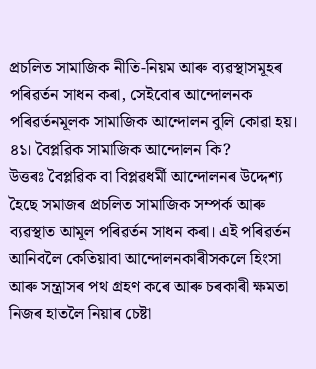প্ৰচলিত সামাজিক নীতি-নিয়ম আৰু ব্যৱস্থাসমূহৰ পৰিৱৰ্তন সাধন কৰা, সেইবোৰ আন্দোলনক পৰিৱৰ্তনমূলক সামাজিক আন্দোলন বুলি কোৱা হয়।
৪১। বৈপ্লৱিক সামাজিক আন্দোলন কি?
উত্তৰঃ বৈপ্লৱিক বা বিপ্লৱধৰ্মী আন্দোলনৰ উদ্দেশ্য হৈছে সমাজৰ প্ৰচলিত সামাজিক সম্পৰ্ক আৰু ব্যৱস্থাত আমূল পৰিৱৰ্তন সাধন কৰা। এই পৰিৱৰ্তন আনিবলৈ কেতিয়াবা আন্দোলনকাৰীসকলে হিংসা আৰু সন্ত্ৰাসৰ পথ গ্ৰহণ কৰে আৰু চৰকাৰী ক্ষমতা নিজৰ হাতলৈ নিয়াৰ চেষ্টা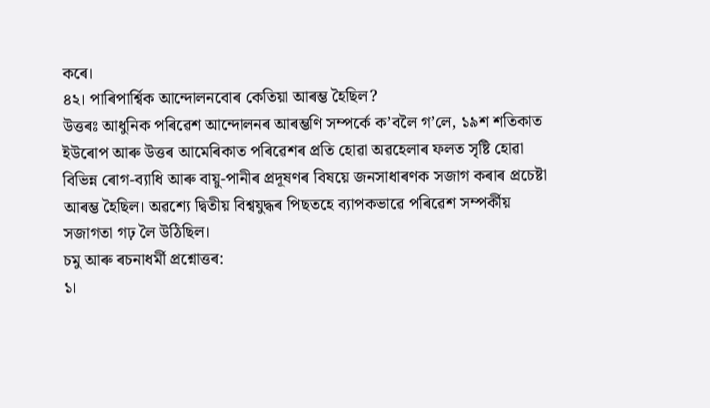কৰে।
৪২। পাৰিপার্শ্বিক আন্দোলনবোৰ কেতিয়া আৰম্ভ হৈছিল?
উত্তৰঃ আধুনিক পৰিৱেশ আন্দোলনৰ আৰম্ভণি সম্পৰ্কে ক’বলৈ গ’লে, ১৯শ শতিকাত ইউৰোপ আৰু উত্তৰ আমেৰিকাত পৰিৱেশৰ প্ৰতি হোৱা অৱহেলাৰ ফলত সৃষ্টি হোৱা বিভিন্ন ৰোগ-ব্যাধি আৰু বায়ু-পানীৰ প্ৰদূষণৰ বিষয়ে জনসাধাৰণক সজাগ কৰাৰ প্ৰচেষ্টা আৰম্ভ হৈছিল। অৱশ্যে দ্বিতীয় বিশ্বযুদ্ধৰ পিছতহে ব্যাপকভাৱে পৰিৱেশ সম্পৰ্কীয় সজাগতা গঢ় লৈ উঠিছিল।
চমু আৰু ৰচনাধর্মী প্রশ্নোত্তৰ:
১।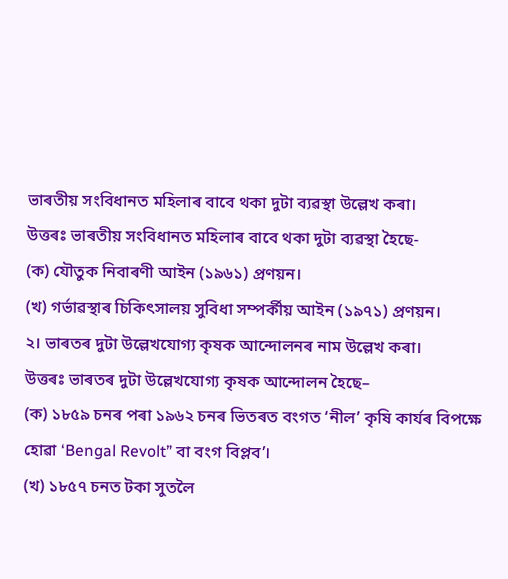ভাৰতীয় সংবিধানত মহিলাৰ বাবে থকা দুটা ব্যৱস্থা উল্লেখ কৰা।
উত্তৰঃ ভাৰতীয় সংবিধানত মহিলাৰ বাবে থকা দুটা ব্যৱস্থা হৈছে-
(ক) যৌতুক নিবাৰণী আইন (১৯৬১) প্রণয়ন।
(খ) গৰ্ভাৱস্থাৰ চিকিৎসালয় সুবিধা সম্পর্কীয় আইন (১৯৭১) প্রণয়ন।
২। ভাৰতৰ দুটা উল্লেখযোগ্য কৃষক আন্দোলনৰ নাম উল্লেখ কৰা।
উত্তৰঃ ভাৰতৰ দুটা উল্লেখযোগ্য কৃষক আন্দোলন হৈছে–
(ক) ১৮৫৯ চনৰ পৰা ১৯৬২ চনৰ ভিতৰত বংগত ‘নীল’ কৃষি কাৰ্যৰ বিপক্ষে হোৱা ‘Bengal Revolt” বা বংগ বিপ্লব’।
(খ) ১৮৫৭ চনত টকা সুতলৈ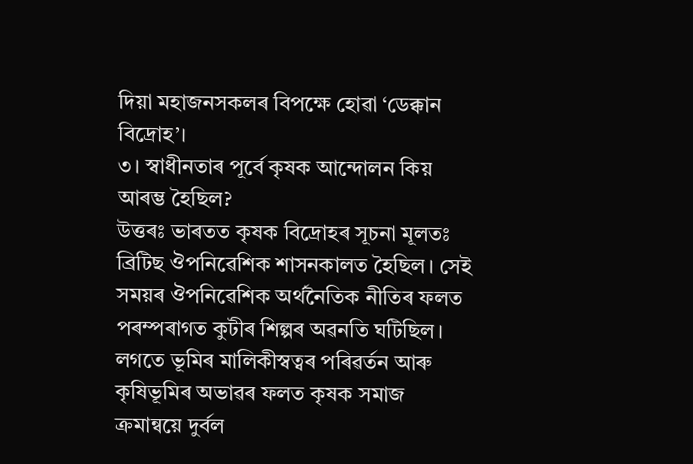দিয়া মহাজনসকলৰ বিপক্ষে হোৱা ‘ডেক্কান বিদ্রোহ’।
৩। স্বাধীনতাৰ পূর্বে কৃষক আন্দোলন কিয় আৰম্ভ হৈছিল?
উত্তৰঃ ভাৰতত কৃষক বিদ্ৰোহৰ সূচনা মূলতঃ ব্ৰিটিছ ঔপনিৱেশিক শাসনকালত হৈছিল। সেই সময়ৰ ঔপনিৱেশিক অৰ্থনৈতিক নীতিৰ ফলত পৰম্পৰাগত কুটীৰ শিল্পৰ অৱনতি ঘটিছিল। লগতে ভূমিৰ মালিকীস্বত্বৰ পৰিৱৰ্তন আৰু কৃষিভূমিৰ অভাৱৰ ফলত কৃষক সমাজ ক্ৰমান্বয়ে দুৰ্বল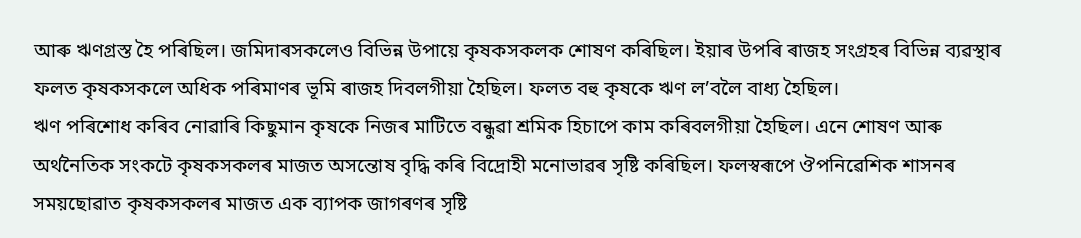আৰু ঋণগ্ৰস্ত হৈ পৰিছিল। জমিদাৰসকলেও বিভিন্ন উপায়ে কৃষকসকলক শোষণ কৰিছিল। ইয়াৰ উপৰি ৰাজহ সংগ্ৰহৰ বিভিন্ন ব্যৱস্থাৰ ফলত কৃষকসকলে অধিক পৰিমাণৰ ভূমি ৰাজহ দিবলগীয়া হৈছিল। ফলত বহু কৃষকে ঋণ ল’বলৈ বাধ্য হৈছিল।
ঋণ পৰিশোধ কৰিব নোৱাৰি কিছুমান কৃষকে নিজৰ মাটিতে বন্ধুৱা শ্ৰমিক হিচাপে কাম কৰিবলগীয়া হৈছিল। এনে শোষণ আৰু অৰ্থনৈতিক সংকটে কৃষকসকলৰ মাজত অসন্তোষ বৃদ্ধি কৰি বিদ্ৰোহী মনোভাৱৰ সৃষ্টি কৰিছিল। ফলস্বৰূপে ঔপনিৱেশিক শাসনৰ সময়ছোৱাত কৃষকসকলৰ মাজত এক ব্যাপক জাগৰণৰ সৃষ্টি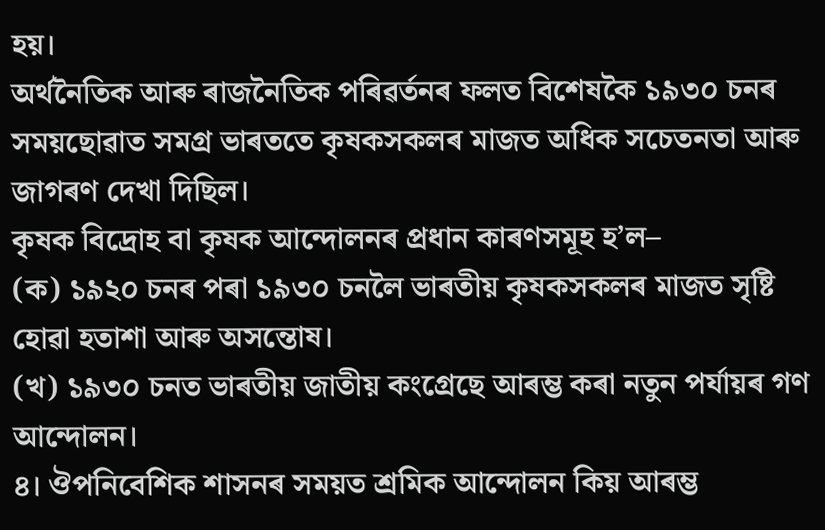হয়।
অৰ্থনৈতিক আৰু ৰাজনৈতিক পৰিৱৰ্তনৰ ফলত বিশেষকৈ ১৯৩০ চনৰ সময়ছোৱাত সমগ্ৰ ভাৰততে কৃষকসকলৰ মাজত অধিক সচেতনতা আৰু জাগৰণ দেখা দিছিল।
কৃষক বিদ্ৰোহ বা কৃষক আন্দোলনৰ প্ৰধান কাৰণসমূহ হ’ল–
(ক) ১৯২০ চনৰ পৰা ১৯৩০ চনলৈ ভাৰতীয় কৃষকসকলৰ মাজত সৃষ্টি হোৱা হতাশা আৰু অসন্তোষ।
(খ) ১৯৩০ চনত ভাৰতীয় জাতীয় কংগ্ৰেছে আৰম্ভ কৰা নতুন পৰ্যায়ৰ গণ আন্দোলন।
৪। ঔপনিবেশিক শাসনৰ সময়ত শ্রমিক আন্দোলন কিয় আৰম্ভ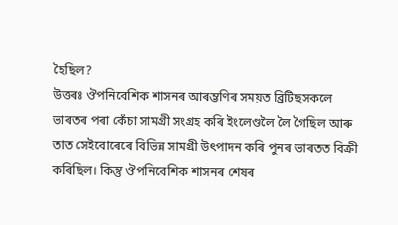হৈছিল?
উত্তৰঃ ঔপনিবেশিক শাসনৰ আৰম্ভণিৰ সময়ত ব্ৰিটিছসকলে ভাৰতৰ পৰা কেঁচা সামগ্ৰী সংগ্ৰহ কৰি ইংলেণ্ডলৈ লৈ গৈছিল আৰু তাত সেইবোৰেৰে বিভিন্ন সামগ্ৰী উৎপাদন কৰি পুনৰ ভাৰতত বিক্ৰী কৰিছিল। কিন্তু ঔপনিবেশিক শাসনৰ শেষৰ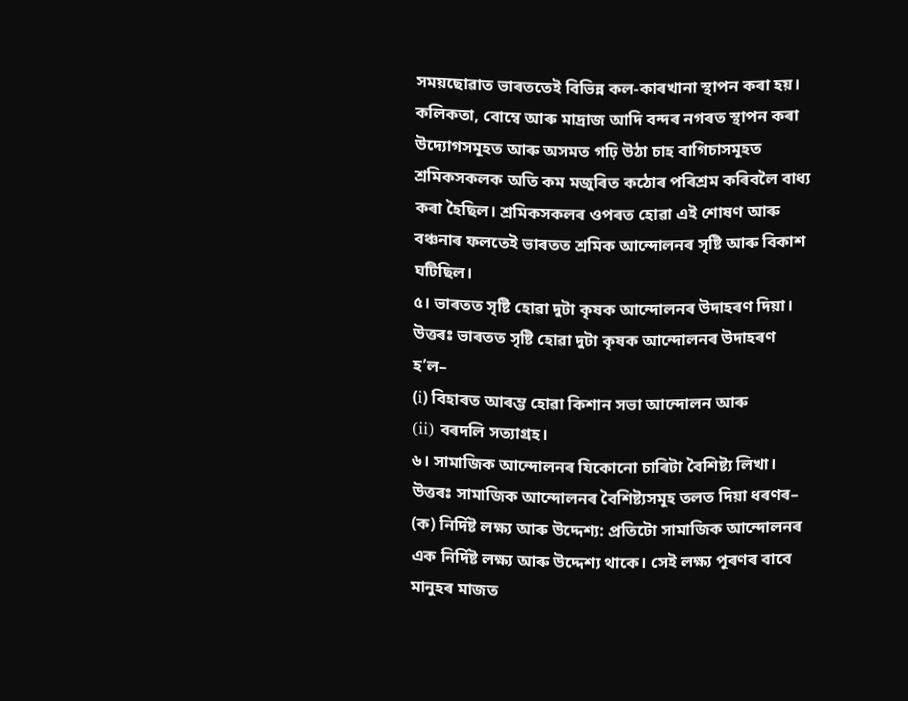সময়ছোৱাত ভাৰততেই বিভিন্ন কল-কাৰখানা স্থাপন কৰা হয়।
কলিকতা, বোম্বে আৰু মাদ্ৰাজ আদি বন্দৰ নগৰত স্থাপন কৰা উদ্যোগসমূহত আৰু অসমত গঢ়ি উঠা চাহ বাগিচাসমূহত শ্ৰমিকসকলক অতি কম মজুৰিত কঠোৰ পৰিশ্ৰম কৰিবলৈ বাধ্য কৰা হৈছিল। শ্ৰমিকসকলৰ ওপৰত হোৱা এই শোষণ আৰু বঞ্চনাৰ ফলতেই ভাৰতত শ্ৰমিক আন্দোলনৰ সৃষ্টি আৰু বিকাশ ঘটিছিল।
৫। ভাৰতত সৃষ্টি হোৱা দুটা কৃষক আন্দোলনৰ উদাহৰণ দিয়া।
উত্তৰঃ ভাৰতত সৃষ্টি হোৱা দুটা কৃষক আন্দোলনৰ উদাহৰণ হ’ল–
(ⅰ) বিহাৰত আৰম্ভ হোৱা কিশান সভা আন্দোলন আৰু
(ii) বৰদলি সত্যাগ্রহ।
৬। সামাজিক আন্দোলনৰ যিকোনো চাৰিটা বৈশিষ্ট্য লিখা।
উত্তৰঃ সামাজিক আন্দোলনৰ বৈশিষ্ট্যসমূহ তলত দিয়া ধৰণৰ–
(ক) নিৰ্দিষ্ট লক্ষ্য আৰু উদ্দেশ্য: প্ৰতিটো সামাজিক আন্দোলনৰ এক নিৰ্দিষ্ট লক্ষ্য আৰু উদ্দেশ্য থাকে। সেই লক্ষ্য পূৰণৰ বাবে মানুহৰ মাজত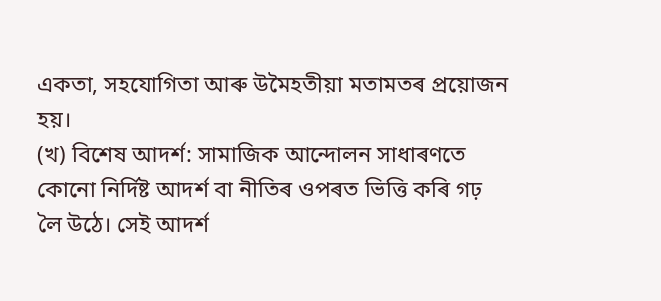একতা, সহযোগিতা আৰু উমৈহতীয়া মতামতৰ প্ৰয়োজন হয়।
(খ) বিশেষ আদৰ্শ: সামাজিক আন্দোলন সাধাৰণতে কোনো নিৰ্দিষ্ট আদৰ্শ বা নীতিৰ ওপৰত ভিত্তি কৰি গঢ় লৈ উঠে। সেই আদৰ্শ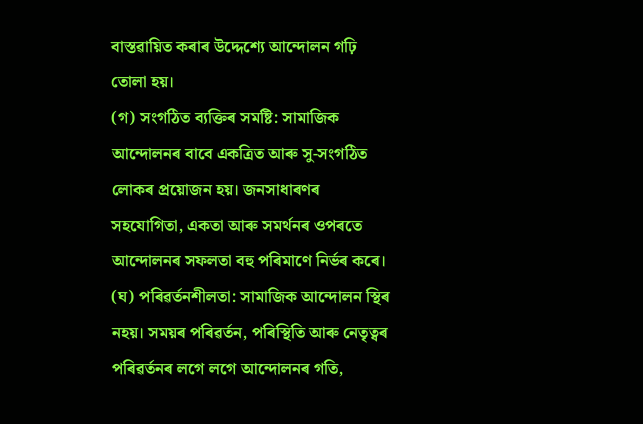বাস্তৱায়িত কৰাৰ উদ্দেশ্যে আন্দোলন গঢ়ি তোলা হয়।
(গ) সংগঠিত ব্যক্তিৰ সমষ্টি: সামাজিক আন্দোলনৰ বাবে একত্ৰিত আৰু সু-সংগঠিত লোকৰ প্ৰয়োজন হয়। জনসাধাৰণৰ সহযোগিতা, একতা আৰু সমৰ্থনৰ ওপৰতে আন্দোলনৰ সফলতা বহু পৰিমাণে নিৰ্ভৰ কৰে।
(ঘ) পৰিৱৰ্তনশীলতা: সামাজিক আন্দোলন স্থিৰ নহয়। সময়ৰ পৰিৱৰ্তন, পৰিস্থিতি আৰু নেতৃত্বৰ পৰিৱৰ্তনৰ লগে লগে আন্দোলনৰ গতি,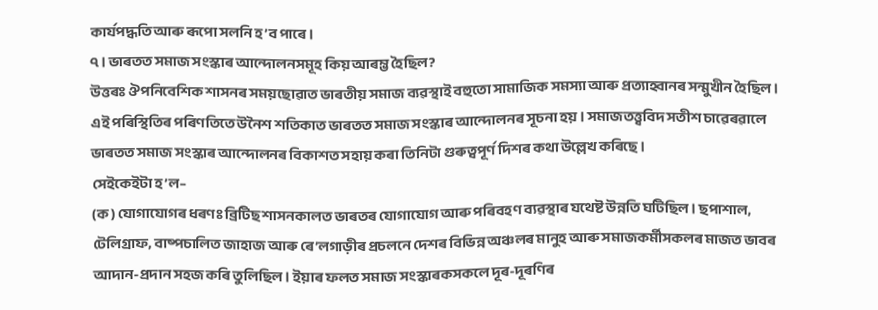কাৰ্যপদ্ধতি আৰু ৰূপো সলনি হ’ব পাৰে।
৭। ভাৰতত সমাজ সংস্কাৰ আন্দোলনসমূহ কিয় আৰম্ভ হৈছিল?
উত্তৰঃ ঔপনিবেশিক শাসনৰ সময়ছোৱাত ভাৰতীয় সমাজ ব্যৱস্থাই বহুতো সামাজিক সমস্যা আৰু প্ৰত্যাহ্বানৰ সন্মুখীন হৈছিল। এই পৰিস্থিতিৰ পৰিণতিতে উনৈশ শতিকাত ভাৰতত সমাজ সংস্কাৰ আন্দোলনৰ সূচনা হয়। সমাজতত্ত্ববিদ সতীশ চাৱেৰৱালে ভাৰতত সমাজ সংস্কাৰ আন্দোলনৰ বিকাশত সহায় কৰা তিনিটা গুৰুত্বপূৰ্ণ দিশৰ কথা উল্লেখ কৰিছে।
সেইকেইটা হ’ল–
(ক) যোগাযোগৰ ধৰণঃ ব্ৰিটিছ শাসনকালত ভাৰতৰ যোগাযোগ আৰু পৰিবহণ ব্যৱস্থাৰ যথেষ্ট উন্নতি ঘটিছিল। ছপাশাল, টেলিগ্ৰাফ, বাষ্পচালিত জাহাজ আৰু ৰে’লগাড়ীৰ প্ৰচলনে দেশৰ বিভিন্ন অঞ্চলৰ মানুহ আৰু সমাজকৰ্মীসকলৰ মাজত ভাবৰ আদান-প্ৰদান সহজ কৰি তুলিছিল। ইয়াৰ ফলত সমাজ সংস্কাৰকসকলে দূৰ-দূৰণিৰ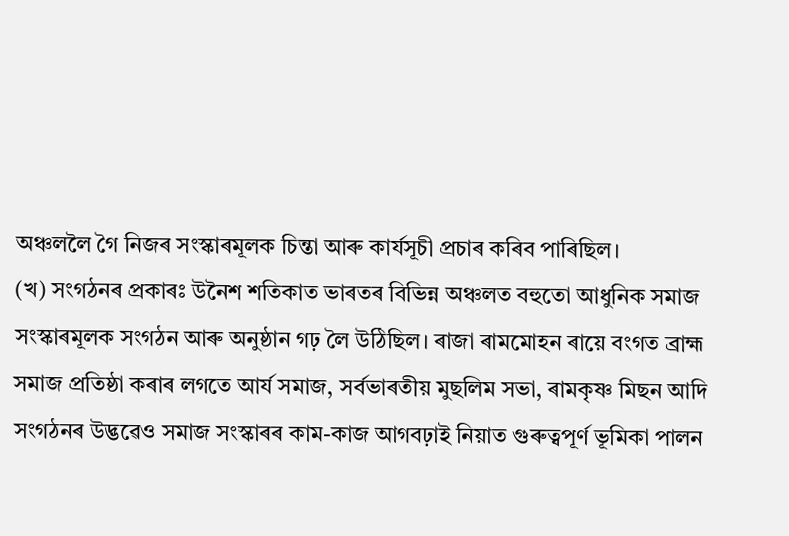অঞ্চললৈ গৈ নিজৰ সংস্কাৰমূলক চিন্তা আৰু কাৰ্যসূচী প্ৰচাৰ কৰিব পাৰিছিল।
(খ) সংগঠনৰ প্ৰকাৰঃ উনৈশ শতিকাত ভাৰতৰ বিভিন্ন অঞ্চলত বহুতো আধুনিক সমাজ সংস্কাৰমূলক সংগঠন আৰু অনুষ্ঠান গঢ় লৈ উঠিছিল। ৰাজা ৰামমোহন ৰায়ে বংগত ব্ৰাহ্ম সমাজ প্ৰতিষ্ঠা কৰাৰ লগতে আৰ্য সমাজ, সৰ্বভাৰতীয় মুছলিম সভা, ৰামকৃষ্ণ মিছন আদি সংগঠনৰ উদ্ভৱেও সমাজ সংস্কাৰৰ কাম-কাজ আগবঢ়াই নিয়াত গুৰুত্বপূৰ্ণ ভূমিকা পালন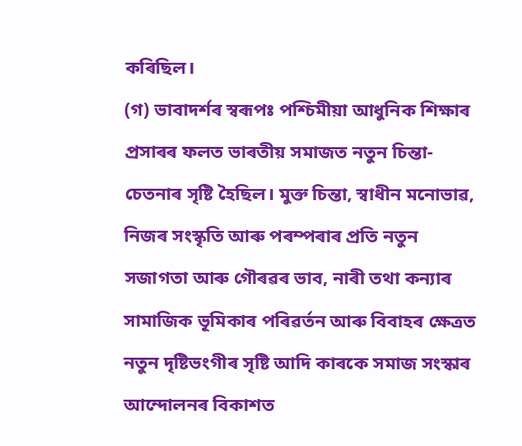কৰিছিল।
(গ) ভাবাদৰ্শৰ স্বৰূপঃ পশ্চিমীয়া আধুনিক শিক্ষাৰ প্ৰসাৰৰ ফলত ভাৰতীয় সমাজত নতুন চিন্তা-চেতনাৰ সৃষ্টি হৈছিল। মুক্ত চিন্তা, স্বাধীন মনোভাৱ, নিজৰ সংস্কৃতি আৰু পৰম্পৰাৰ প্ৰতি নতুন সজাগতা আৰু গৌৰৱৰ ভাব, নাৰী তথা কন্যাৰ সামাজিক ভূমিকাৰ পৰিৱৰ্তন আৰু বিবাহৰ ক্ষেত্ৰত নতুন দৃষ্টিভংগীৰ সৃষ্টি আদি কাৰকে সমাজ সংস্কাৰ আন্দোলনৰ বিকাশত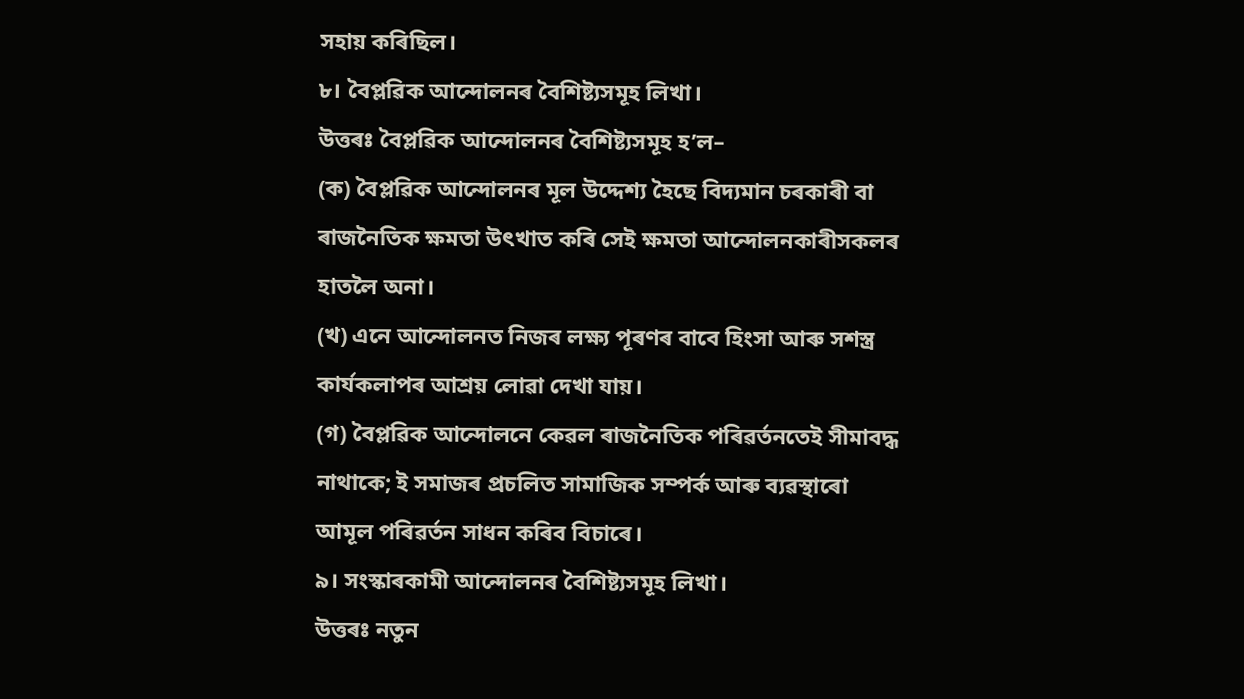সহায় কৰিছিল।
৮। বৈপ্লৱিক আন্দোলনৰ বৈশিষ্ট্যসমূহ লিখা।
উত্তৰঃ বৈপ্লৱিক আন্দোলনৰ বৈশিষ্ট্যসমূহ হ’ল–
(ক) বৈপ্লৱিক আন্দোলনৰ মূল উদ্দেশ্য হৈছে বিদ্যমান চৰকাৰী বা ৰাজনৈতিক ক্ষমতা উৎখাত কৰি সেই ক্ষমতা আন্দোলনকাৰীসকলৰ হাতলৈ অনা।
(খ) এনে আন্দোলনত নিজৰ লক্ষ্য পূৰণৰ বাবে হিংসা আৰু সশস্ত্ৰ কাৰ্যকলাপৰ আশ্ৰয় লোৱা দেখা যায়।
(গ) বৈপ্লৱিক আন্দোলনে কেৱল ৰাজনৈতিক পৰিৱৰ্তনতেই সীমাবদ্ধ নাথাকে; ই সমাজৰ প্ৰচলিত সামাজিক সম্পৰ্ক আৰু ব্যৱস্থাৰো আমূল পৰিৱৰ্তন সাধন কৰিব বিচাৰে।
৯। সংস্কাৰকামী আন্দোলনৰ বৈশিষ্ট্যসমূহ লিখা।
উত্তৰঃ নতুন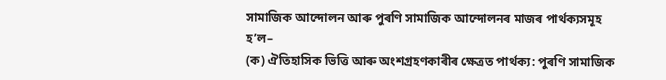সামাজিক আন্দোলন আৰু পুৰণি সামাজিক আন্দোলনৰ মাজৰ পাৰ্থক্যসমূহ হ’ল–
(ক) ঐতিহাসিক ভিত্তি আৰু অংশগ্ৰহণকাৰীৰ ক্ষেত্ৰত পাৰ্থক্য: পুৰণি সামাজিক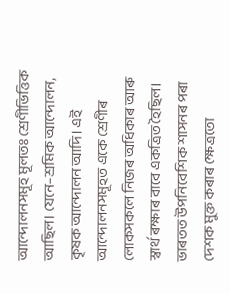আন্দোলনসমূহ মূলতঃ শ্ৰেণীভিত্তিক আছিল। যেনে–শ্ৰমিক আন্দোলন, কৃষক আন্দোলন আদি। এই আন্দোলনসমূহত একে শ্ৰেণীৰ লোকসকলে নিজৰ অধিকাৰ আৰু স্বাৰ্থ ৰক্ষাৰ বাবে একত্ৰিত হৈছিল। ভাৰতত উপনিবেশিক শাসনৰ পৰা দেশক মুক্ত কৰাৰ ক্ষেত্ৰতো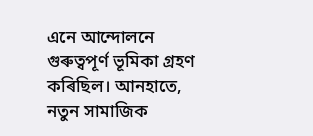এনে আন্দোলনে গুৰুত্বপূৰ্ণ ভূমিকা গ্ৰহণ কৰিছিল। আনহাতে, নতুন সামাজিক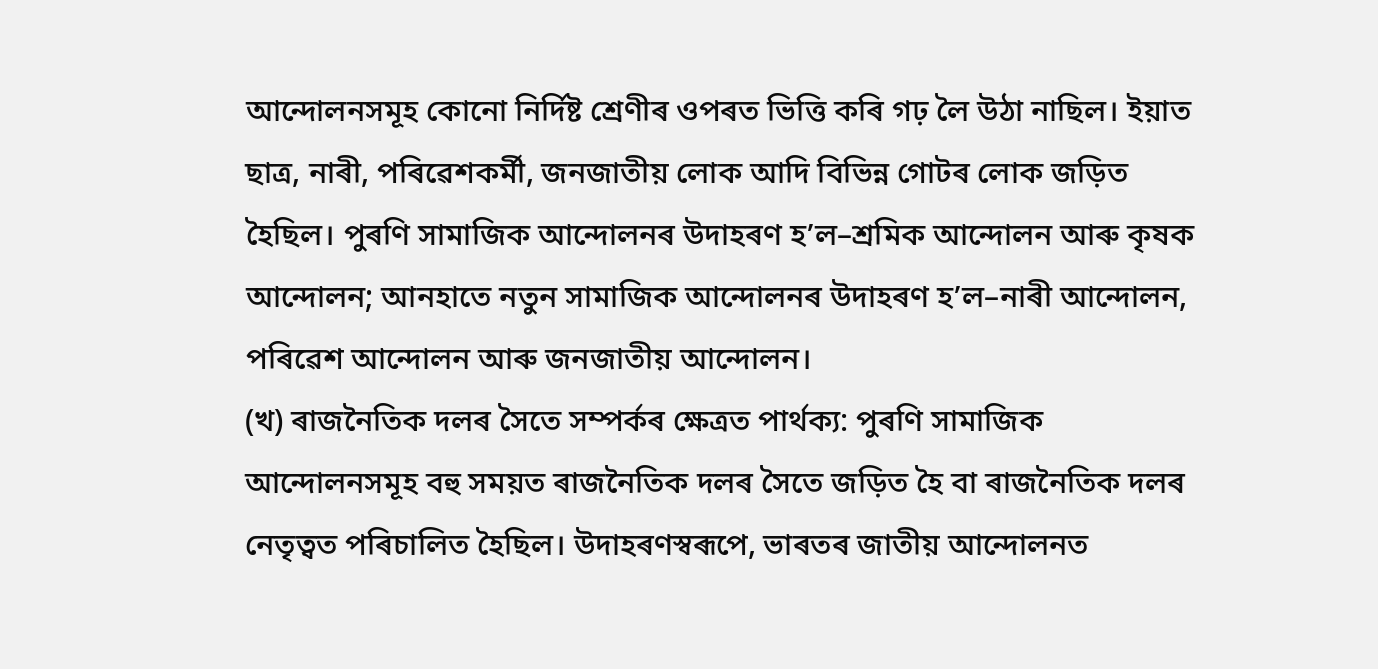আন্দোলনসমূহ কোনো নিৰ্দিষ্ট শ্ৰেণীৰ ওপৰত ভিত্তি কৰি গঢ় লৈ উঠা নাছিল। ইয়াত ছাত্ৰ, নাৰী, পৰিৱেশকৰ্মী, জনজাতীয় লোক আদি বিভিন্ন গোটৰ লোক জড়িত হৈছিল। পুৰণি সামাজিক আন্দোলনৰ উদাহৰণ হ’ল–শ্ৰমিক আন্দোলন আৰু কৃষক আন্দোলন; আনহাতে নতুন সামাজিক আন্দোলনৰ উদাহৰণ হ’ল–নাৰী আন্দোলন, পৰিৱেশ আন্দোলন আৰু জনজাতীয় আন্দোলন।
(খ) ৰাজনৈতিক দলৰ সৈতে সম্পৰ্কৰ ক্ষেত্ৰত পাৰ্থক্য: পুৰণি সামাজিক আন্দোলনসমূহ বহু সময়ত ৰাজনৈতিক দলৰ সৈতে জড়িত হৈ বা ৰাজনৈতিক দলৰ নেতৃত্বত পৰিচালিত হৈছিল। উদাহৰণস্বৰূপে, ভাৰতৰ জাতীয় আন্দোলনত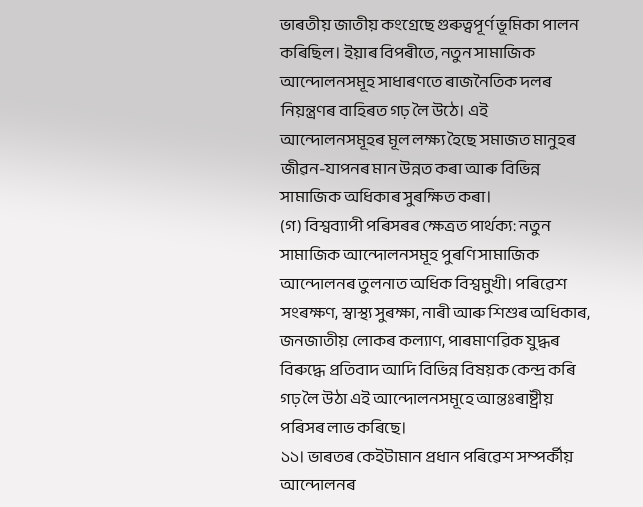ভাৰতীয় জাতীয় কংগ্ৰেছে গুৰুত্বপূৰ্ণ ভূমিকা পালন কৰিছিল। ইয়াৰ বিপৰীতে, নতুন সামাজিক আন্দোলনসমূহ সাধাৰণতে ৰাজনৈতিক দলৰ নিয়ন্ত্ৰণৰ বাহিৰত গঢ় লৈ উঠে। এই আন্দোলনসমূহৰ মূল লক্ষ্য হৈছে সমাজত মানুহৰ জীৱন-যাপনৰ মান উন্নত কৰা আৰু বিভিন্ন সামাজিক অধিকাৰ সুৰক্ষিত কৰা।
(গ) বিশ্বব্যাপী পৰিসৰৰ ক্ষেত্ৰত পাৰ্থক্য: নতুন সামাজিক আন্দোলনসমূহ পুৰণি সামাজিক আন্দোলনৰ তুলনাত অধিক বিশ্বমুখী। পৰিৱেশ সংৰক্ষণ, স্বাস্থ্য সুৰক্ষা, নাৰী আৰু শিশুৰ অধিকাৰ, জনজাতীয় লোকৰ কল্যাণ, পাৰমাণৱিক যুদ্ধৰ বিৰুদ্ধে প্ৰতিবাদ আদি বিভিন্ন বিষয়ক কেন্দ্ৰ কৰি গঢ় লৈ উঠা এই আন্দোলনসমূহে আন্তঃৰাষ্ট্ৰীয় পৰিসৰ লাভ কৰিছে।
১১। ভাৰতৰ কেইটামান প্রধান পৰিৱেশ সম্পর্কীয় আন্দোলনৰ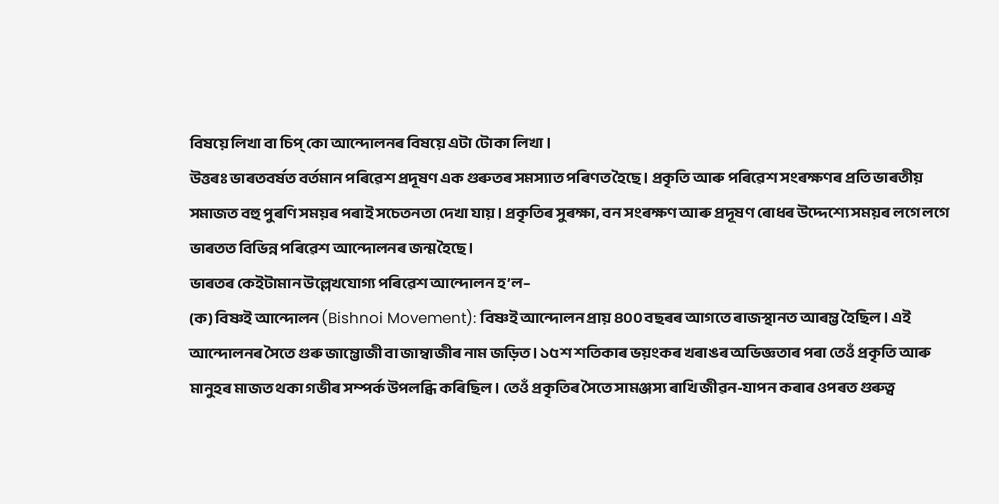বিষয়ে লিখা বা চিপ্ কো আন্দোলনৰ বিষয়ে এটা টোকা লিখা।
উত্তৰঃ ভাৰতবৰ্ষত বৰ্তমান পৰিৱেশ প্ৰদূষণ এক গুৰুতৰ সমস্যাত পৰিণত হৈছে। প্ৰকৃতি আৰু পৰিৱেশ সংৰক্ষণৰ প্ৰতি ভাৰতীয় সমাজত বহু পুৰণি সময়ৰ পৰাই সচেতনতা দেখা যায়। প্ৰকৃতিৰ সুৰক্ষা, বন সংৰক্ষণ আৰু প্ৰদূষণ ৰোধৰ উদ্দেশ্যে সময়ৰ লগে লগে ভাৰতত বিভিন্ন পৰিৱেশ আন্দোলনৰ জন্ম হৈছে।
ভাৰতৰ কেইটামান উল্লেখযোগ্য পৰিৱেশ আন্দোলন হ’ল–
(ক) বিষ্ণই আন্দোলন (Bishnoi Movement): বিষ্ণই আন্দোলন প্ৰায় ৪০০ বছৰৰ আগতে ৰাজস্থানত আৰম্ভ হৈছিল। এই আন্দোলনৰ সৈতে গুৰু জাম্ভোজী বা জাম্বাজীৰ নাম জড়িত। ১৫শ শতিকাৰ ভয়ংকৰ খৰাঙৰ অভিজ্ঞতাৰ পৰা তেওঁ প্ৰকৃতি আৰু মানুহৰ মাজত থকা গভীৰ সম্পৰ্ক উপলব্ধি কৰিছিল। তেওঁ প্ৰকৃতিৰ সৈতে সামঞ্জস্য ৰাখি জীৱন-যাপন কৰাৰ ওপৰত গুৰুত্ব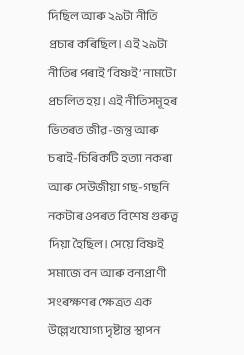দিছিল আৰু ২৯টা নীতি প্ৰচাৰ কৰিছিল। এই ২৯টা নীতিৰ পৰাই ‘বিষ্ণই’ নামটো প্ৰচলিত হয়। এই নীতিসমূহৰ ভিতৰত জীৱ-জন্তু আৰু চৰাই-চিৰিকটি হত্যা নকৰা আৰু সেউজীয়া গছ-গছনি নকটাৰ ওপৰত বিশেষ গুৰুত্ব দিয়া হৈছিল। সেয়ে বিষ্ণই সমাজে বন আৰু বন্যপ্ৰাণী সংৰক্ষণৰ ক্ষেত্ৰত এক উল্লেখযোগ্য দৃষ্টান্ত স্থাপন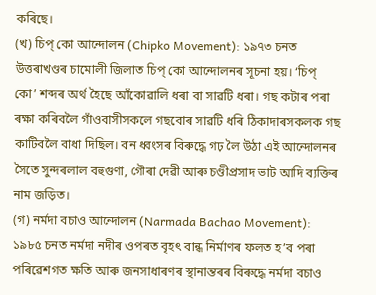কৰিছে।
(খ) চিপ্ কো আন্দোলন (Chipko Movement): ১৯৭৩ চনত উত্তৰাখণ্ডৰ চামোলী জিলাত চিপ্ কো আন্দোলনৰ সূচনা হয়। ‘চিপ্ কো’ শব্দৰ অৰ্থ হৈছে আঁকোৱালি ধৰা বা সাৱটি ধৰা। গছ কটাৰ পৰা ৰক্ষা কৰিবলৈ গাঁওবাসীসকলে গছবোৰ সাৱটি ধৰি ঠিকাদাৰসকলক গছ কাটিবলৈ বাধা দিছিল। বন ধ্বংসৰ বিৰুদ্ধে গঢ় লৈ উঠা এই আন্দোলনৰ সৈতে সুন্দৰলাল বহুগুণা, গৌৰা দেৱী আৰু চণ্ডীপ্ৰসাদ ভাট আদি ব্যক্তিৰ নাম জড়িত।
(গ) নৰ্মদা বচাও আন্দোলন (Narmada Bachao Movement):
১৯৮৫ চনত নৰ্মদা নদীৰ ওপৰত বৃহৎ বান্ধ নিৰ্মাণৰ ফলত হ’ব পৰা পৰিৱেশগত ক্ষতি আৰু জনসাধাৰণৰ স্থানান্তৰৰ বিৰুদ্ধে নৰ্মদা বচাও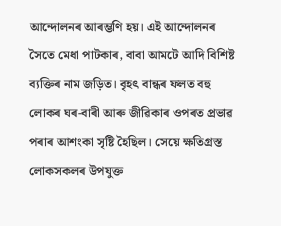আন্দোলনৰ আৰম্ভণি হয়। এই আন্দোলনৰ সৈতে মেধা পাটকাৰ, বাবা আমটে আদি বিশিষ্ট ব্যক্তিৰ নাম জড়িত। বৃহৎ বান্ধৰ ফলত বহু লোকৰ ঘৰ-বাৰী আৰু জীৱিকাৰ ওপৰত প্ৰভাৱ পৰাৰ আশংকা সৃষ্টি হৈছিল। সেয়ে ক্ষতিগ্ৰস্ত লোকসকলৰ উপযুক্ত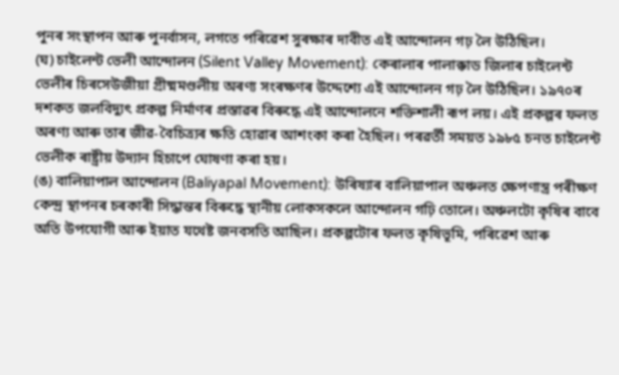পুনৰ সংস্থাপন আৰু পুনৰ্বাসন, লগতে পৰিৱেশ সুৰক্ষাৰ দাবীত এই আন্দোলন গঢ় লৈ উঠিছিল।
(ঘ) চাইলেন্ট ভেলী আন্দোলন (Silent Valley Movement): কেৰালাৰ পালাক্কাড জিলাৰ চাইলেন্ট ভেলীৰ চিৰসেউজীয়া গ্রীষ্মমণ্ডলীয় অৰণ্য সংৰক্ষণৰ উদ্দেশ্যে এই আন্দোলন গঢ় লৈ উঠিছিল। ১৯৭০ৰ দশকত জলবিদ্যুৎ প্ৰকল্প নিৰ্মাণৰ প্ৰস্তাৱৰ বিৰুদ্ধে এই আন্দোলনে শক্তিশালী ৰূপ লয়। এই প্ৰকল্পৰ ফলত অৰণ্য আৰু তাৰ জীৱ-বৈচিত্ৰ্যৰ ক্ষতি হোৱাৰ আশংকা কৰা হৈছিল। পৰৱৰ্তী সময়ত ১৯৮৫ চনত চাইলেন্ট ভেলীক ৰাষ্ট্ৰীয় উদ্যান হিচাপে ঘোষণা কৰা হয়।
(ঙ) বালিয়াপাল আন্দোলন (Baliyapal Movement): উৰিষ্যাৰ বালিয়াপাল অঞ্চলত ক্ষেপণাস্ত্ৰ পৰীক্ষণ কেন্দ্ৰ স্থাপনৰ চৰকাৰী সিদ্ধান্তৰ বিৰুদ্ধে স্থানীয় লোকসকলে আন্দোলন গঢ়ি তোলে। অঞ্চলটো কৃষিৰ বাবে অতি উপযোগী আৰু ইয়াত যথেষ্ট জনবসতি আছিল। প্ৰকল্পটোৰ ফলত কৃষিভূমি, পৰিৱেশ আৰু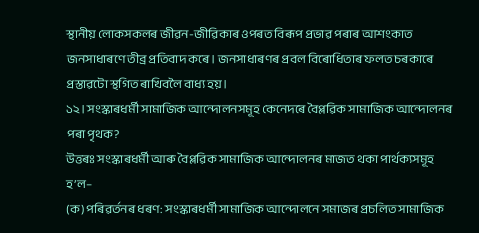স্থানীয় লোকসকলৰ জীৱন-জীৱিকাৰ ওপৰত বিৰূপ প্ৰভাৱ পৰাৰ আশংকাত জনসাধাৰণে তীব্ৰ প্ৰতিবাদ কৰে। জনসাধাৰণৰ প্ৰবল বিৰোধিতাৰ ফলত চৰকাৰে প্ৰস্তাৱটো স্থগিত ৰাখিবলৈ বাধ্য হয়।
১২। সংস্কাৰধৰ্মী সামাজিক আন্দোলনসমূহ কেনেদৰে বৈপ্লৱিক সামাজিক আন্দোলনৰ পৰা পৃথক?
উত্তৰঃ সংস্কাৰধৰ্মী আৰু বৈপ্লৱিক সামাজিক আন্দোলনৰ মাজত থকা পাৰ্থক্যসমূহ হ’ল–
(ক) পৰিৱৰ্তনৰ ধৰণ: সংস্কাৰধৰ্মী সামাজিক আন্দোলনে সমাজৰ প্ৰচলিত সামাজিক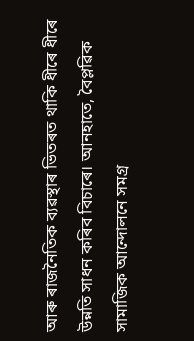আৰু ৰাজনৈতিক ব্যৱস্থাৰ ভিতৰত থাকি ধীৰে ধীৰে উন্নতি সাধন কৰিব বিচাৰে। আনহাতে, বৈপ্লৱিক সামাজিক আন্দোলনে সমগ্ৰ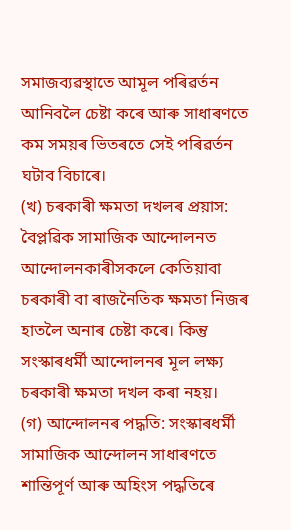সমাজব্যৱস্থাতে আমূল পৰিৱৰ্তন আনিবলৈ চেষ্টা কৰে আৰু সাধাৰণতে কম সময়ৰ ভিতৰতে সেই পৰিৱৰ্তন ঘটাব বিচাৰে।
(খ) চৰকাৰী ক্ষমতা দখলৰ প্ৰয়াস: বৈপ্লৱিক সামাজিক আন্দোলনত আন্দোলনকাৰীসকলে কেতিয়াবা চৰকাৰী বা ৰাজনৈতিক ক্ষমতা নিজৰ হাতলৈ অনাৰ চেষ্টা কৰে। কিন্তু সংস্কাৰধৰ্মী আন্দোলনৰ মূল লক্ষ্য চৰকাৰী ক্ষমতা দখল কৰা নহয়।
(গ) আন্দোলনৰ পদ্ধতি: সংস্কাৰধৰ্মী সামাজিক আন্দোলন সাধাৰণতে শান্তিপূৰ্ণ আৰু অহিংস পদ্ধতিৰে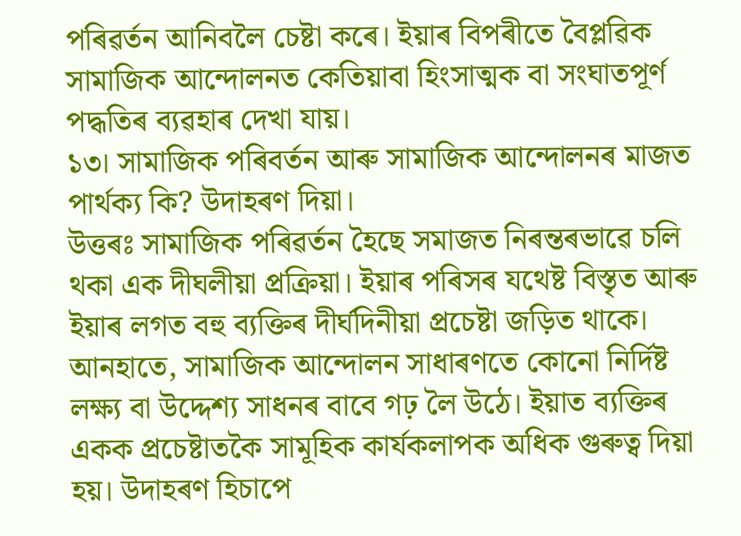পৰিৱৰ্তন আনিবলৈ চেষ্টা কৰে। ইয়াৰ বিপৰীতে বৈপ্লৱিক সামাজিক আন্দোলনত কেতিয়াবা হিংসাত্মক বা সংঘাতপূৰ্ণ পদ্ধতিৰ ব্যৱহাৰ দেখা যায়।
১৩। সামাজিক পৰিবর্তন আৰু সামাজিক আন্দোলনৰ মাজত পার্থক্য কি? উদাহৰণ দিয়া।
উত্তৰঃ সামাজিক পৰিৱৰ্তন হৈছে সমাজত নিৰন্তৰভাৱে চলি থকা এক দীঘলীয়া প্ৰক্ৰিয়া। ইয়াৰ পৰিসৰ যথেষ্ট বিস্তৃত আৰু ইয়াৰ লগত বহু ব্যক্তিৰ দীৰ্ঘদিনীয়া প্ৰচেষ্টা জড়িত থাকে। আনহাতে, সামাজিক আন্দোলন সাধাৰণতে কোনো নিৰ্দিষ্ট লক্ষ্য বা উদ্দেশ্য সাধনৰ বাবে গঢ় লৈ উঠে। ইয়াত ব্যক্তিৰ একক প্ৰচেষ্টাতকৈ সামূহিক কাৰ্যকলাপক অধিক গুৰুত্ব দিয়া হয়। উদাহৰণ হিচাপে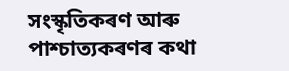সংস্কৃতিকৰণ আৰু পাশ্চাত্যকৰণৰ কথা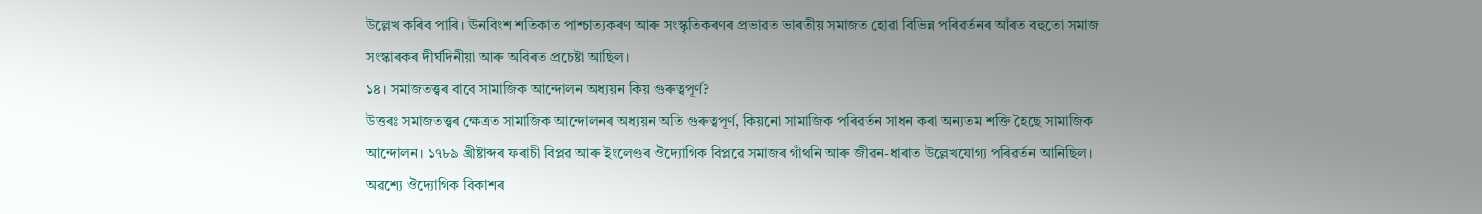উল্লেখ কৰিব পাৰি। ঊনবিংশ শতিকাত পাশ্চাত্যকৰণ আৰু সংস্কৃতিকৰণৰ প্ৰভাৱত ভাৰতীয় সমাজত হোৱা বিভিন্ন পৰিৱৰ্তনৰ আঁৰত বহুতো সমাজ সংস্কাৰকৰ দীৰ্ঘদিনীয়া আৰু অবিৰত প্ৰচেষ্টা আছিল।
১৪। সমাজতত্ত্বৰ বাবে সামাজিক আন্দোলন অধ্যয়ন কিয় গুৰুত্বপূর্ণ?
উত্তৰঃ সমাজতত্ত্বৰ ক্ষেত্ৰত সামাজিক আন্দোলনৰ অধ্যয়ন অতি গুৰুত্বপূৰ্ণ, কিয়নো সামাজিক পৰিৱৰ্তন সাধন কৰা অন্যতম শক্তি হৈছে সামাজিক আন্দোলন। ১৭৮৯ খ্ৰীষ্টাব্দৰ ফৰাচী বিপ্লৱ আৰু ইংলেণ্ডৰ ঔদ্যোগিক বিপ্লৱে সমাজৰ গাঁথনি আৰু জীৱন-ধাৰাত উল্লেখযোগ্য পৰিৱৰ্তন আনিছিল। অৱশ্যে ঔদ্যোগিক বিকাশৰ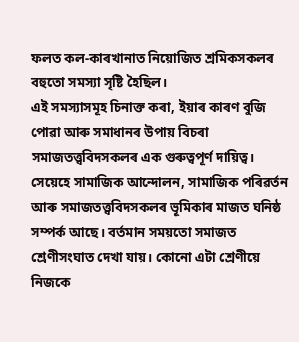ফলত কল-কাৰখানাত নিয়োজিত শ্ৰমিকসকলৰ বহুতো সমস্যা সৃষ্টি হৈছিল।
এই সমস্যাসমূহ চিনাক্ত কৰা, ইয়াৰ কাৰণ বুজি পোৱা আৰু সমাধানৰ উপায় বিচৰা সমাজতত্ত্ববিদসকলৰ এক গুৰুত্বপূৰ্ণ দায়িত্ব। সেয়েহে সামাজিক আন্দোলন, সামাজিক পৰিৱৰ্তন আৰু সমাজতত্ত্ববিদসকলৰ ভূমিকাৰ মাজত ঘনিষ্ঠ সম্পৰ্ক আছে। বৰ্তমান সময়তো সমাজত শ্ৰেণীসংঘাত দেখা যায়। কোনো এটা শ্ৰেণীয়ে নিজকে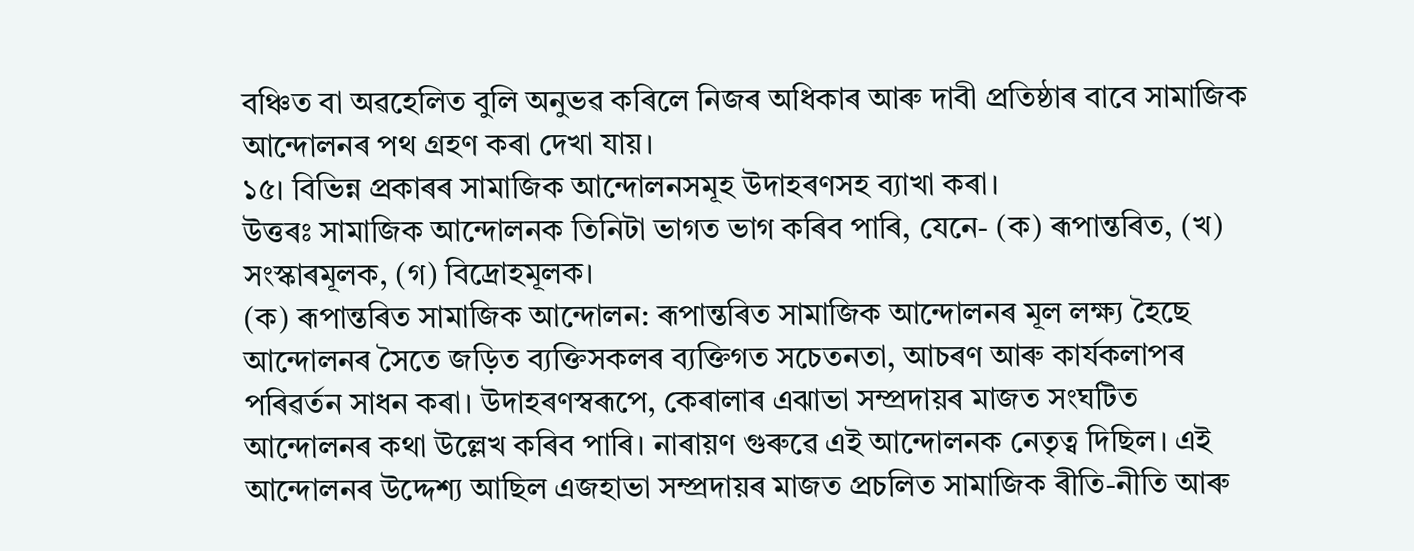বঞ্চিত বা অৱহেলিত বুলি অনুভৱ কৰিলে নিজৰ অধিকাৰ আৰু দাবী প্ৰতিষ্ঠাৰ বাবে সামাজিক আন্দোলনৰ পথ গ্ৰহণ কৰা দেখা যায়।
১৫। বিভিন্ন প্ৰকাৰৰ সামাজিক আন্দোলনসমূহ উদাহৰণসহ ব্যাখা কৰা।
উত্তৰঃ সামাজিক আন্দোলনক তিনিটা ভাগত ভাগ কৰিব পাৰি, যেনে- (ক) ৰূপান্তৰিত, (খ) সংস্কাৰমূলক, (গ) বিদ্রোহমূলক।
(ক) ৰূপান্তৰিত সামাজিক আন্দোলন: ৰূপান্তৰিত সামাজিক আন্দোলনৰ মূল লক্ষ্য হৈছে আন্দোলনৰ সৈতে জড়িত ব্যক্তিসকলৰ ব্যক্তিগত সচেতনতা, আচৰণ আৰু কাৰ্যকলাপৰ পৰিৱৰ্তন সাধন কৰা। উদাহৰণস্বৰূপে, কেৰালাৰ এঝাভা সম্প্ৰদায়ৰ মাজত সংঘটিত আন্দোলনৰ কথা উল্লেখ কৰিব পাৰি। নাৰায়ণ গুৰুৱে এই আন্দোলনক নেতৃত্ব দিছিল। এই আন্দোলনৰ উদ্দেশ্য আছিল এজহাভা সম্প্ৰদায়ৰ মাজত প্ৰচলিত সামাজিক ৰীতি-নীতি আৰু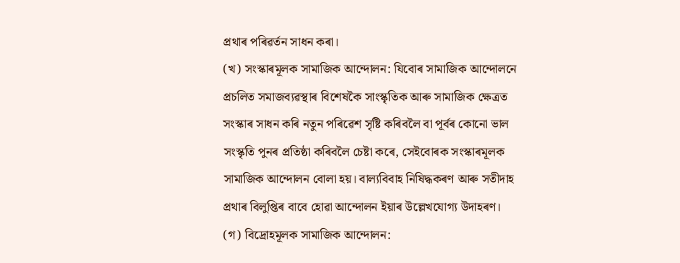প্ৰথাৰ পৰিৱৰ্তন সাধন কৰা।
(খ) সংস্কাৰমূলক সামাজিক আন্দোলন: যিবোৰ সামাজিক আন্দোলনে প্ৰচলিত সমাজব্যৱস্থাৰ বিশেষকৈ সাংস্কৃতিক আৰু সামাজিক ক্ষেত্ৰত সংস্কাৰ সাধন কৰি নতুন পৰিৱেশ সৃষ্টি কৰিবলৈ বা পূৰ্বৰ কোনো ভাল সংস্কৃতি পুনৰ প্ৰতিষ্ঠা কৰিবলৈ চেষ্টা কৰে, সেইবোৰক সংস্কাৰমূলক সামাজিক আন্দোলন বোলা হয়। বাল্যবিবাহ নিষিদ্ধকৰণ আৰু সতীদাহ প্ৰথাৰ বিলুপ্তিৰ বাবে হোৱা আন্দোলন ইয়াৰ উল্লেখযোগ্য উদাহৰণ।
(গ) বিদ্ৰোহমূলক সামাজিক আন্দোলন: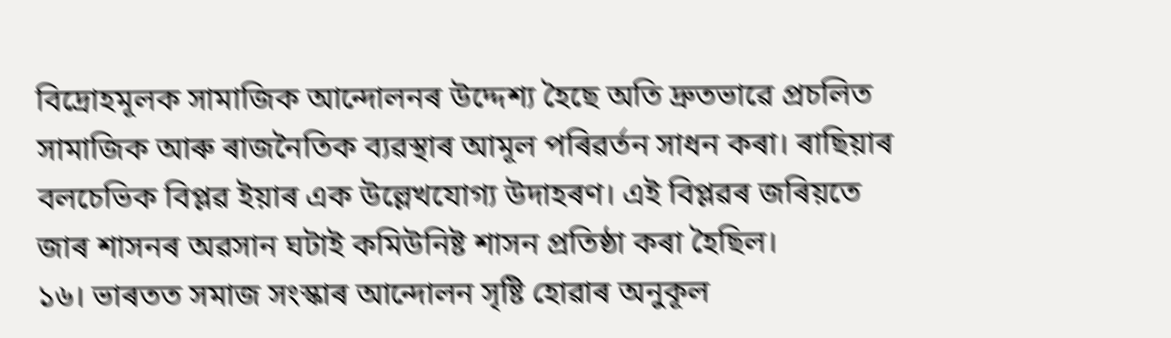বিদ্ৰোহমূলক সামাজিক আন্দোলনৰ উদ্দেশ্য হৈছে অতি দ্ৰুতভাৱে প্ৰচলিত সামাজিক আৰু ৰাজনৈতিক ব্যৱস্থাৰ আমূল পৰিৱৰ্তন সাধন কৰা। ৰাছিয়াৰ বলচেভিক বিপ্লৱ ইয়াৰ এক উল্লেখযোগ্য উদাহৰণ। এই বিপ্লৱৰ জৰিয়তে জাৰ শাসনৰ অৱসান ঘটাই কমিউনিষ্ট শাসন প্ৰতিষ্ঠা কৰা হৈছিল।
১৬। ভাৰতত সমাজ সংস্কাৰ আন্দোলন সৃষ্টি হোৱাৰ অনুকূল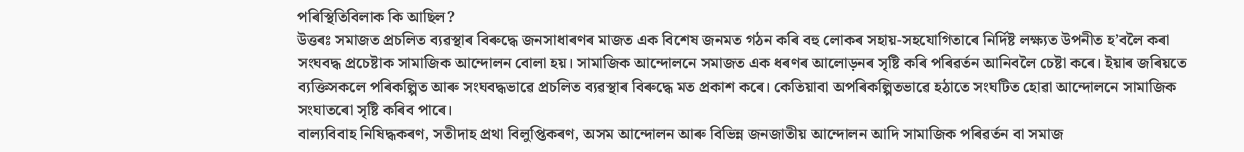পৰিস্থিতিবিলাক কি আছিল?
উত্তৰঃ সমাজত প্ৰচলিত ব্যৱস্থাৰ বিৰুদ্ধে জনসাধাৰণৰ মাজত এক বিশেষ জনমত গঠন কৰি বহু লোকৰ সহায়-সহযোগিতাৰে নিৰ্দিষ্ট লক্ষ্যত উপনীত হ’বলৈ কৰা সংঘবদ্ধ প্ৰচেষ্টাক সামাজিক আন্দোলন বোলা হয়। সামাজিক আন্দোলনে সমাজত এক ধৰণৰ আলোড়নৰ সৃষ্টি কৰি পৰিৱৰ্তন আনিবলৈ চেষ্টা কৰে। ইয়াৰ জৰিয়তে ব্যক্তিসকলে পৰিকল্পিত আৰু সংঘবদ্ধভাৱে প্ৰচলিত ব্যৱস্থাৰ বিৰুদ্ধে মত প্ৰকাশ কৰে। কেতিয়াবা অপৰিকল্পিতভাৱে হঠাতে সংঘটিত হোৱা আন্দোলনে সামাজিক সংঘাতৰো সৃষ্টি কৰিব পাৰে।
বাল্যবিবাহ নিষিদ্ধকৰণ, সতীদাহ প্ৰথা বিলুপ্তিকৰণ, অসম আন্দোলন আৰু বিভিন্ন জনজাতীয় আন্দোলন আদি সামাজিক পৰিৱৰ্তন বা সমাজ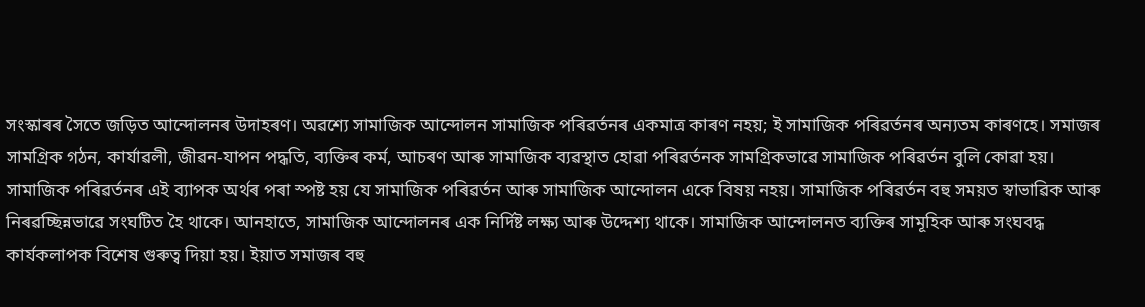সংস্কাৰৰ সৈতে জড়িত আন্দোলনৰ উদাহৰণ। অৱশ্যে সামাজিক আন্দোলন সামাজিক পৰিৱৰ্তনৰ একমাত্ৰ কাৰণ নহয়; ই সামাজিক পৰিৱৰ্তনৰ অন্যতম কাৰণহে। সমাজৰ সামগ্ৰিক গঠন, কাৰ্যাৱলী, জীৱন-যাপন পদ্ধতি, ব্যক্তিৰ কৰ্ম, আচৰণ আৰু সামাজিক ব্যৱস্থাত হোৱা পৰিৱৰ্তনক সামগ্ৰিকভাৱে সামাজিক পৰিৱৰ্তন বুলি কোৱা হয়।
সামাজিক পৰিৱৰ্তনৰ এই ব্যাপক অৰ্থৰ পৰা স্পষ্ট হয় যে সামাজিক পৰিৱৰ্তন আৰু সামাজিক আন্দোলন একে বিষয় নহয়। সামাজিক পৰিৱৰ্তন বহু সময়ত স্বাভাৱিক আৰু নিৰৱচ্ছিন্নভাৱে সংঘটিত হৈ থাকে। আনহাতে, সামাজিক আন্দোলনৰ এক নিৰ্দিষ্ট লক্ষ্য আৰু উদ্দেশ্য থাকে। সামাজিক আন্দোলনত ব্যক্তিৰ সামূহিক আৰু সংঘবদ্ধ কাৰ্যকলাপক বিশেষ গুৰুত্ব দিয়া হয়। ইয়াত সমাজৰ বহু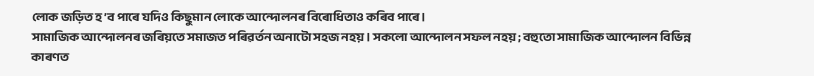লোক জড়িত হ’ব পাৰে যদিও কিছুমান লোকে আন্দোলনৰ বিৰোধিতাও কৰিব পাৰে।
সামাজিক আন্দোলনৰ জৰিয়তে সমাজত পৰিৱৰ্তন অনাটো সহজ নহয়। সকলো আন্দোলন সফল নহয়; বহুতো সামাজিক আন্দোলন বিভিন্ন কাৰণত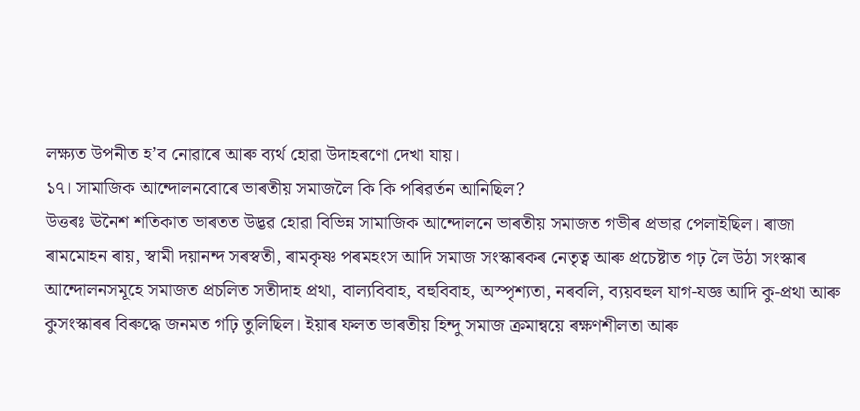লক্ষ্যত উপনীত হ’ব নোৱাৰে আৰু ব্যৰ্থ হোৱা উদাহৰণো দেখা যায়।
১৭। সামাজিক আন্দোলনবোৰে ভাৰতীয় সমাজলৈ কি কি পৰিৱৰ্তন আনিছিল?
উত্তৰঃ ঊনৈশ শতিকাত ভাৰতত উদ্ভৱ হোৱা বিভিন্ন সামাজিক আন্দোলনে ভাৰতীয় সমাজত গভীৰ প্ৰভাৱ পেলাইছিল। ৰাজা ৰামমোহন ৰায়, স্বামী দয়ানন্দ সৰস্বতী, ৰামকৃষ্ণ পৰমহংস আদি সমাজ সংস্কাৰকৰ নেতৃত্ব আৰু প্ৰচেষ্টাত গঢ় লৈ উঠা সংস্কাৰ আন্দোলনসমূহে সমাজত প্ৰচলিত সতীদাহ প্ৰথা, বাল্যবিবাহ, বহুবিবাহ, অস্পৃশ্যতা, নৰবলি, ব্যয়বহুল যাগ-যজ্ঞ আদি কু-প্ৰথা আৰু কুসংস্কাৰৰ বিৰুদ্ধে জনমত গঢ়ি তুলিছিল। ইয়াৰ ফলত ভাৰতীয় হিন্দু সমাজ ক্ৰমান্বয়ে ৰক্ষণশীলতা আৰু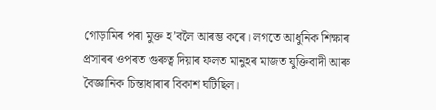গোড়ামিৰ পৰা মুক্ত হ’বলৈ আৰম্ভ কৰে। লগতে আধুনিক শিক্ষাৰ প্ৰসাৰৰ ওপৰত গুৰুত্ব দিয়াৰ ফলত মানুহৰ মাজত যুক্তিবাদী আৰু বৈজ্ঞানিক চিন্তাধাৰাৰ বিকাশ ঘটিছিল।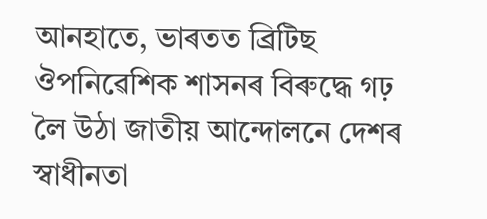আনহাতে, ভাৰতত ব্ৰিটিছ ঔপনিৱেশিক শাসনৰ বিৰুদ্ধে গঢ় লৈ উঠা জাতীয় আন্দোলনে দেশৰ স্বাধীনতা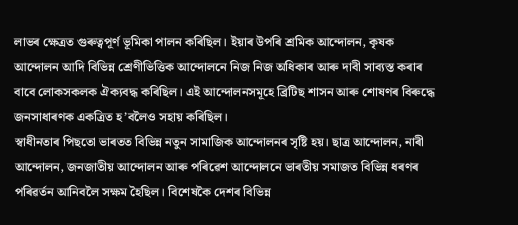লাভৰ ক্ষেত্ৰত গুৰুত্বপূৰ্ণ ভূমিকা পালন কৰিছিল। ইয়াৰ উপৰি শ্ৰমিক আন্দোলন, কৃষক আন্দোলন আদি বিভিন্ন শ্ৰেণীভিত্তিক আন্দোলনে নিজ নিজ অধিকাৰ আৰু দাবী সাব্যস্ত কৰাৰ বাবে লোকসকলক ঐক্যবদ্ধ কৰিছিল। এই আন্দোলনসমূহে ব্ৰিটিছ শাসন আৰু শোষণৰ বিৰুদ্ধে জনসাধাৰণক একত্ৰিত হ’বলৈও সহায় কৰিছিল।
স্বাধীনতাৰ পিছতো ভাৰতত বিভিন্ন নতুন সামাজিক আন্দোলনৰ সৃষ্টি হয়। ছাত্ৰ আন্দোলন, নাৰী আন্দোলন, জনজাতীয় আন্দোলন আৰু পৰিৱেশ আন্দোলনে ভাৰতীয় সমাজত বিভিন্ন ধৰণৰ পৰিৱৰ্তন আনিবলৈ সক্ষম হৈছিল। বিশেষকৈ দেশৰ বিভিন্ন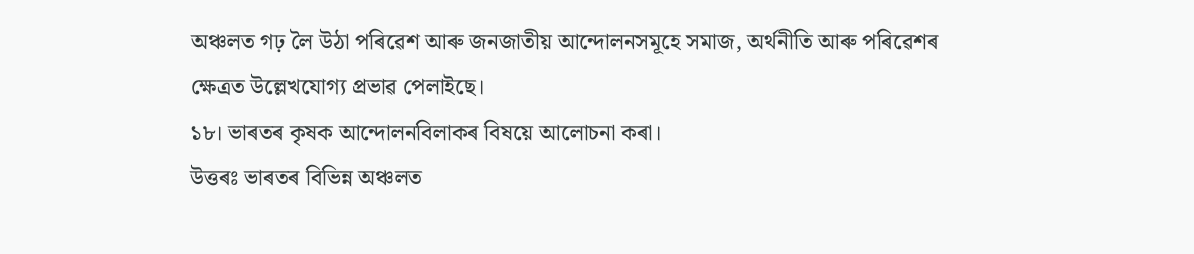অঞ্চলত গঢ় লৈ উঠা পৰিৱেশ আৰু জনজাতীয় আন্দোলনসমূহে সমাজ, অৰ্থনীতি আৰু পৰিৱেশৰ ক্ষেত্ৰত উল্লেখযোগ্য প্ৰভাৱ পেলাইছে।
১৮। ভাৰতৰ কৃষক আন্দোলনবিলাকৰ বিষয়ে আলোচনা কৰা।
উত্তৰঃ ভাৰতৰ বিভিন্ন অঞ্চলত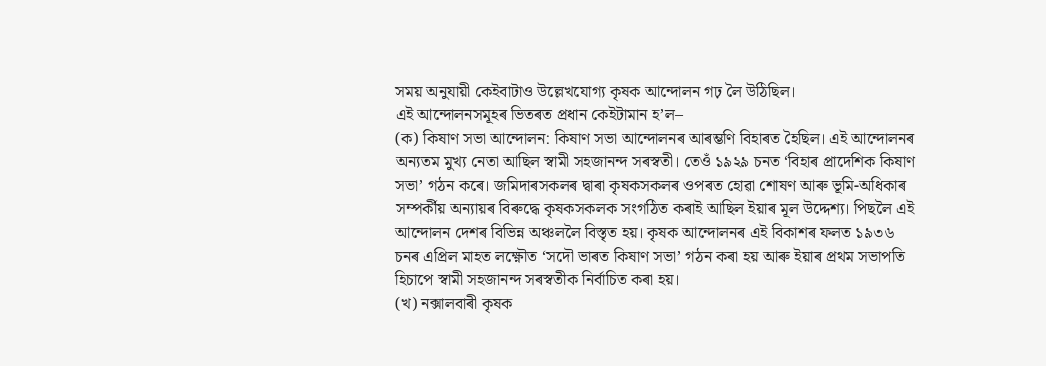সময় অনুযায়ী কেইবাটাও উল্লেখযোগ্য কৃষক আন্দোলন গঢ় লৈ উঠিছিল।
এই আন্দোলনসমূহৰ ভিতৰত প্ৰধান কেইটামান হ’ল–
(ক) কিষাণ সভা আন্দোলন: কিষাণ সভা আন্দোলনৰ আৰম্ভণি বিহাৰত হৈছিল। এই আন্দোলনৰ অন্যতম মুখ্য নেতা আছিল স্বামী সহজানন্দ সৰস্বতী। তেওঁ ১৯২৯ চনত ‘বিহাৰ প্ৰাদেশিক কিষাণ সভা’ গঠন কৰে। জমিদাৰসকলৰ দ্বাৰা কৃষকসকলৰ ওপৰত হোৱা শোষণ আৰু ভূমি-অধিকাৰ সম্পৰ্কীয় অন্যায়ৰ বিৰুদ্ধে কৃষকসকলক সংগঠিত কৰাই আছিল ইয়াৰ মূল উদ্দেশ্য। পিছলৈ এই আন্দোলন দেশৰ বিভিন্ন অঞ্চললৈ বিস্তৃত হয়। কৃষক আন্দোলনৰ এই বিকাশৰ ফলত ১৯৩৬ চনৰ এপ্ৰিল মাহত লক্ষ্ণৌত ‘সদৌ ভাৰত কিষাণ সভা’ গঠন কৰা হয় আৰু ইয়াৰ প্ৰথম সভাপতি হিচাপে স্বামী সহজানন্দ সৰস্বতীক নিৰ্বাচিত কৰা হয়।
(খ) নক্সালবাৰী কৃষক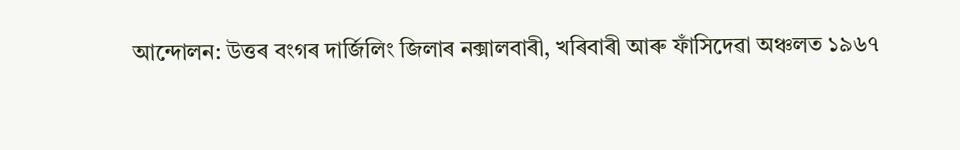আন্দোলন: উত্তৰ বংগৰ দাৰ্জিলিং জিলাৰ নক্সালবাৰী, খৰিবাৰী আৰু ফাঁসিদেৱা অঞ্চলত ১৯৬৭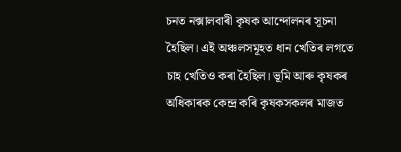চনত নক্সালবাৰী কৃষক আন্দোলনৰ সূচনা হৈছিল। এই অঞ্চলসমূহত ধান খেতিৰ লগতে চাহ খেতিও কৰা হৈছিল। ভূমি আৰু কৃষকৰ অধিকাৰক কেন্দ্ৰ কৰি কৃষকসকলৰ মাজত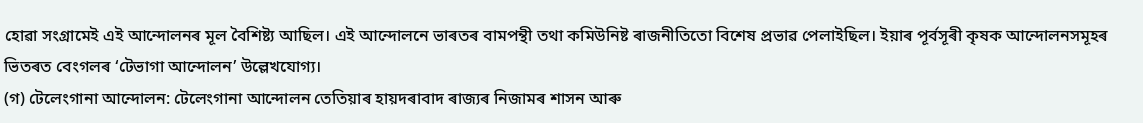হোৱা সংগ্ৰামেই এই আন্দোলনৰ মূল বৈশিষ্ট্য আছিল। এই আন্দোলনে ভাৰতৰ বামপন্থী তথা কমিউনিষ্ট ৰাজনীতিতো বিশেষ প্ৰভাৱ পেলাইছিল। ইয়াৰ পূৰ্বসূৰী কৃষক আন্দোলনসমূহৰ ভিতৰত বেংগলৰ ‘টেভাগা আন্দোলন’ উল্লেখযোগ্য।
(গ) টেলেংগানা আন্দোলন: টেলেংগানা আন্দোলন তেতিয়াৰ হায়দৰাবাদ ৰাজ্যৰ নিজামৰ শাসন আৰু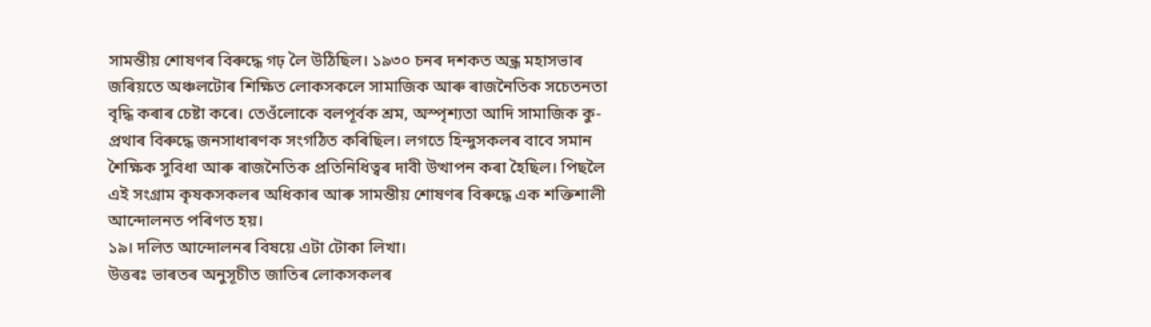সামন্তীয় শোষণৰ বিৰুদ্ধে গঢ় লৈ উঠিছিল। ১৯৩০ চনৰ দশকত অন্ধ্ৰ মহাসভাৰ জৰিয়তে অঞ্চলটোৰ শিক্ষিত লোকসকলে সামাজিক আৰু ৰাজনৈতিক সচেতনতা বৃদ্ধি কৰাৰ চেষ্টা কৰে। তেওঁলোকে বলপূৰ্বক শ্ৰম, অস্পৃশ্যতা আদি সামাজিক কু-প্ৰথাৰ বিৰুদ্ধে জনসাধাৰণক সংগঠিত কৰিছিল। লগতে হিন্দুসকলৰ বাবে সমান শৈক্ষিক সুবিধা আৰু ৰাজনৈতিক প্ৰতিনিধিত্বৰ দাবী উত্থাপন কৰা হৈছিল। পিছলৈ এই সংগ্ৰাম কৃষকসকলৰ অধিকাৰ আৰু সামন্তীয় শোষণৰ বিৰুদ্ধে এক শক্তিশালী আন্দোলনত পৰিণত হয়।
১৯। দলিত আন্দোলনৰ বিষয়ে এটা টোকা লিখা।
উত্তৰঃ ভাৰতৰ অনুসূচীত জাতিৰ লোকসকলৰ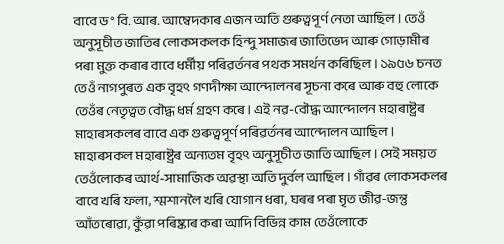বাবে ড° বি. আৰ. আম্বেদকাৰ এজন অতি গুৰুত্বপূৰ্ণ নেতা আছিল। তেওঁ অনুসূচীত জাতিৰ লোকসকলক হিন্দু সমাজৰ জাতিভেদ আৰু গোড়ামীৰ পৰা মুক্ত কৰাৰ বাবে ধৰ্মীয় পৰিৱৰ্তনৰ পথক সমৰ্থন কৰিছিল। ১৯৫৬ চনত তেওঁ নাগপুৰত এক বৃহৎ গণদীক্ষা আন্দোলনৰ সূচনা কৰে আৰু বহু লোকে তেওঁৰ নেতৃত্বত বৌদ্ধ ধৰ্ম গ্ৰহণ কৰে। এই নৱ-বৌদ্ধ আন্দোলন মহাৰাষ্ট্ৰৰ মাহাৰসকলৰ বাবে এক গুৰুত্বপূৰ্ণ পৰিৱৰ্তনৰ আন্দোলন আছিল। মাহাৰসকল মহাৰাষ্ট্ৰৰ অন্যতম বৃহৎ অনুসূচীত জাতি আছিল। সেই সময়ত তেওঁলোকৰ আৰ্থ-সামাজিক অৱস্থা অতি দুৰ্বল আছিল। গাঁৱৰ লোকসকলৰ বাবে খৰি ফলা, শ্মশানলৈ খৰি যোগান ধৰা, ঘৰৰ পৰা মৃত জীৱ-জন্তু আঁতৰোৱা, কুঁৱা পৰিষ্কাৰ কৰা আদি বিভিন্ন কাম তেওঁলোকে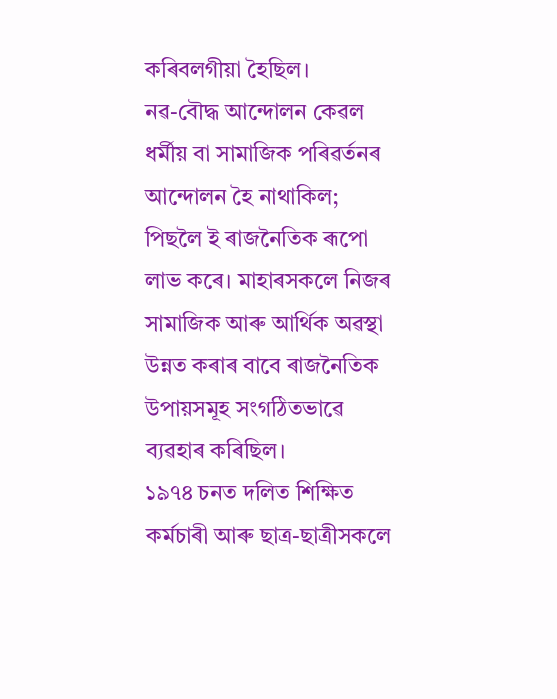কৰিবলগীয়া হৈছিল।
নৱ-বৌদ্ধ আন্দোলন কেৱল ধৰ্মীয় বা সামাজিক পৰিৱৰ্তনৰ আন্দোলন হৈ নাথাকিল; পিছলৈ ই ৰাজনৈতিক ৰূপো লাভ কৰে। মাহাৰসকলে নিজৰ সামাজিক আৰু আৰ্থিক অৱস্থা উন্নত কৰাৰ বাবে ৰাজনৈতিক উপায়সমূহ সংগঠিতভাৱে ব্যৱহাৰ কৰিছিল।
১৯৭৪ চনত দলিত শিক্ষিত কৰ্মচাৰী আৰু ছাত্ৰ-ছাত্ৰীসকলে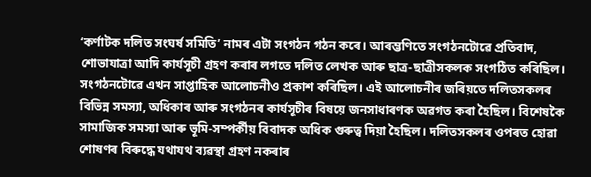‘কৰ্ণাটক দলিত সংঘৰ্ষ সমিতি’ নামৰ এটা সংগঠন গঠন কৰে। আৰম্ভণিতে সংগঠনটোৱে প্ৰতিবাদ, শোভাযাত্ৰা আদি কাৰ্যসূচী গ্ৰহণ কৰাৰ লগতে দলিত লেখক আৰু ছাত্ৰ-ছাত্ৰীসকলক সংগঠিত কৰিছিল। সংগঠনটোৱে এখন সাপ্তাহিক আলোচনীও প্ৰকাশ কৰিছিল। এই আলোচনীৰ জৰিয়তে দলিতসকলৰ বিভিন্ন সমস্যা, অধিকাৰ আৰু সংগঠনৰ কাৰ্যসূচীৰ বিষয়ে জনসাধাৰণক অৱগত কৰা হৈছিল। বিশেষকৈ সামাজিক সমস্যা আৰু ভূমি-সম্পৰ্কীয় বিবাদক অধিক গুৰুত্ব দিয়া হৈছিল। দলিতসকলৰ ওপৰত হোৱা শোষণৰ বিৰুদ্ধে যথাযথ ব্যৱস্থা গ্ৰহণ নকৰাৰ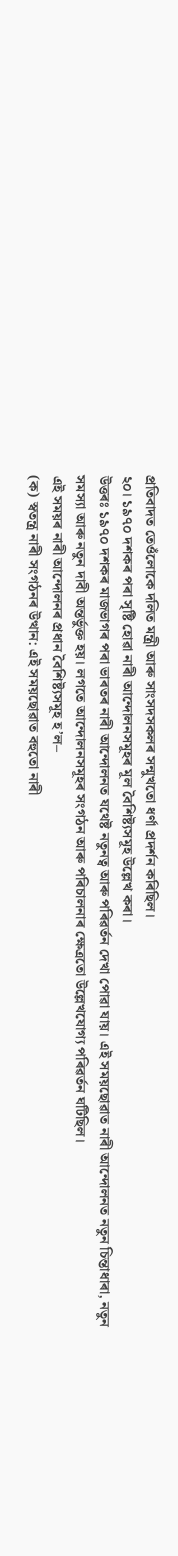প্ৰতিবাদত তেওঁলোকে দলিত মন্ত্ৰী আৰু সাংসদসকলৰ সন্মুখতো ধৰ্ণা প্ৰদৰ্শন কৰিছিল।
২০। ১৯৭০ দশকৰ পৰা সৃষ্টি হোৱা নাৰী আন্দোলনসমূহৰ মূল বৈশিষ্ট্যসমূহ উল্লেখ কৰা।
উত্তৰঃ ১৯৭০ দশকৰ মাজভাগৰ পৰা ভাৰতৰ নাৰী আন্দোলনত যথেষ্ট নতুনত্ব আৰু পৰিৱৰ্তন দেখা পোৱা যায়। এই সময়ছোৱাত নাৰী আন্দোলনত নতুন চিন্তাধাৰা, নতুন সমস্যা আৰু নতুন দাবী অন্তৰ্ভুক্ত হয়। লগতে আন্দোলনসমূহৰ সংগঠন আৰু পৰিচালনাৰ ক্ষেত্ৰতো উল্লেখযোগ্য পৰিৱৰ্তন ঘটিছিল।
এই সময়ৰ নাৰী আন্দোলনৰ প্ৰধান বৈশিষ্ট্যসমূহ হ’ল–
(ক) স্বতন্ত্ৰ নাৰী সংগঠনৰ উত্থান: এই সময়ছোৱাত বহুতো নাৰী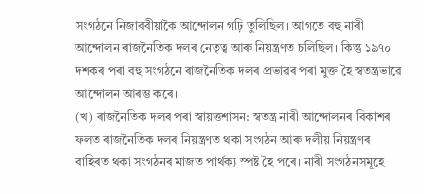সংগঠনে নিজাববীয়াকৈ আন্দোলন গঢ়ি তুলিছিল। আগতে বহু নাৰী আন্দোলন ৰাজনৈতিক দলৰ নেতৃত্ব আৰু নিয়ন্ত্ৰণত চলিছিল। কিন্তু ১৯৭০ দশকৰ পৰা বহু সংগঠনে ৰাজনৈতিক দলৰ প্ৰভাৱৰ পৰা মুক্ত হৈ স্বতন্ত্ৰভাৱে আন্দোলন আৰম্ভ কৰে।
(খ) ৰাজনৈতিক দলৰ পৰা স্বায়ত্তশাসন: স্বতন্ত্ৰ নাৰী আন্দোলনৰ বিকাশৰ ফলত ৰাজনৈতিক দলৰ নিয়ন্ত্ৰণত থকা সংগঠন আৰু দলীয় নিয়ন্ত্ৰণৰ বাহিৰত থকা সংগঠনৰ মাজত পাৰ্থক্য স্পষ্ট হৈ পৰে। নাৰী সংগঠনসমূহে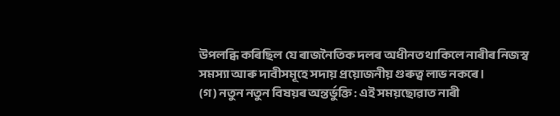উপলব্ধি কৰিছিল যে ৰাজনৈতিক দলৰ অধীনত থাকিলে নাৰীৰ নিজস্ব সমস্যা আৰু দাবীসমূহে সদায় প্ৰয়োজনীয় গুৰুত্ব লাভ নকৰে।
(গ) নতুন নতুন বিষয়ৰ অন্তৰ্ভুক্তি: এই সময়ছোৱাত নাৰী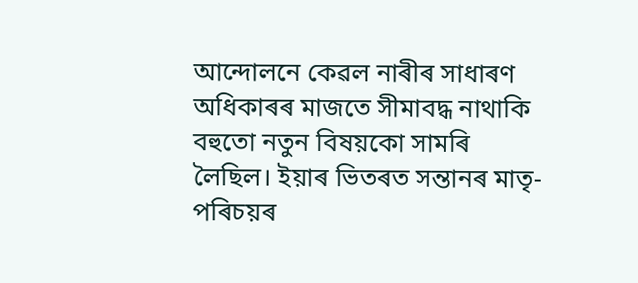আন্দোলনে কেৱল নাৰীৰ সাধাৰণ অধিকাৰৰ মাজতে সীমাবদ্ধ নাথাকি বহুতো নতুন বিষয়কো সামৰি লৈছিল। ইয়াৰ ভিতৰত সন্তানৰ মাতৃ-পৰিচয়ৰ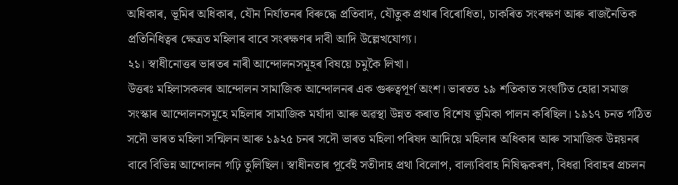অধিকাৰ, ভূমিৰ অধিকাৰ, যৌন নিৰ্যাতনৰ বিৰুদ্ধে প্ৰতিবাদ, যৌতুক প্ৰথাৰ বিৰোধিতা, চাকৰিত সংৰক্ষণ আৰু ৰাজনৈতিক প্ৰতিনিধিত্বৰ ক্ষেত্ৰত মহিলাৰ বাবে সংৰক্ষণৰ দাবী আদি উল্লেখযোগ্য।
২১। স্বাধীনোত্তৰ ভাৰতৰ নাৰী আন্দোলনসমূহৰ বিষয়ে চমুকৈ লিখা।
উত্তৰঃ মহিলাসকলৰ আন্দোলন সামাজিক আন্দোলনৰ এক গুৰুত্বপূৰ্ণ অংশ। ভাৰতত ১৯ শতিকাত সংঘটিত হোৱা সমাজ সংস্কাৰ আন্দোলনসমূহে মহিলাৰ সামাজিক মৰ্যাদা আৰু অৱস্থা উন্নত কৰাত বিশেষ ভূমিকা পালন কৰিছিল। ১৯১৭ চনত গঠিত সদৌ ভাৰত মহিলা সন্মিলন আৰু ১৯২৫ চনৰ সদৌ ভাৰত মহিলা পৰিষদ আদিয়ে মহিলাৰ অধিকাৰ আৰু সামাজিক উন্নয়নৰ বাবে বিভিন্ন আন্দোলন গঢ়ি তুলিছিল। স্বাধীনতাৰ পূৰ্বেই সতীদাহ প্ৰথা বিলোপ, বাল্যবিবাহ নিষিদ্ধকৰণ, বিধৱা বিবাহৰ প্ৰচলন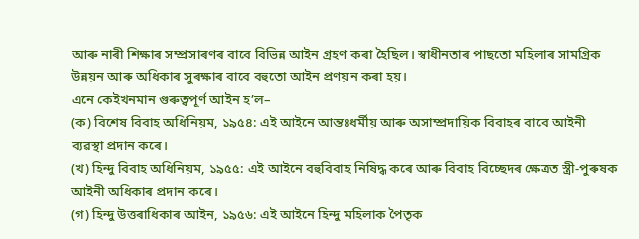আৰু নাৰী শিক্ষাৰ সম্প্ৰসাৰণৰ বাবে বিভিন্ন আইন গ্ৰহণ কৰা হৈছিল। স্বাধীনতাৰ পাছতো মহিলাৰ সামগ্ৰিক উন্নয়ন আৰু অধিকাৰ সুৰক্ষাৰ বাবে বহুতো আইন প্ৰণয়ন কৰা হয়।
এনে কেইখনমান গুৰুত্বপূৰ্ণ আইন হ’ল–
(ক) বিশেষ বিবাহ অধিনিয়ম, ১৯৫৪: এই আইনে আন্তঃধৰ্মীয় আৰু অসাম্প্ৰদায়িক বিবাহৰ বাবে আইনী ব্যৱস্থা প্ৰদান কৰে।
(খ) হিন্দু বিবাহ অধিনিয়ম, ১৯৫৫: এই আইনে বহুবিবাহ নিষিদ্ধ কৰে আৰু বিবাহ বিচ্ছেদৰ ক্ষেত্ৰত স্ত্রী-পুৰুষক আইনী অধিকাৰ প্ৰদান কৰে।
(গ) হিন্দু উত্তৰাধিকাৰ আইন, ১৯৫৬: এই আইনে হিন্দু মহিলাক পৈতৃক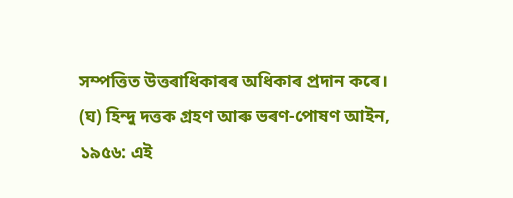সম্পত্তিত উত্তৰাধিকাৰৰ অধিকাৰ প্ৰদান কৰে।
(ঘ) হিন্দু দত্তক গ্ৰহণ আৰু ভৰণ-পোষণ আইন, ১৯৫৬: এই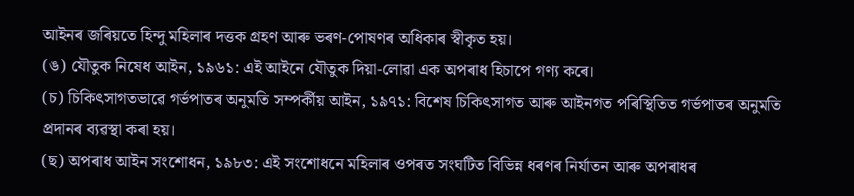আইনৰ জৰিয়তে হিন্দু মহিলাৰ দত্তক গ্ৰহণ আৰু ভৰণ-পোষণৰ অধিকাৰ স্বীকৃত হয়।
(ঙ) যৌতুক নিষেধ আইন, ১৯৬১: এই আইনে যৌতুক দিয়া-লোৱা এক অপৰাধ হিচাপে গণ্য কৰে।
(চ) চিকিৎসাগতভাৱে গৰ্ভপাতৰ অনুমতি সম্পৰ্কীয় আইন, ১৯৭১: বিশেষ চিকিৎসাগত আৰু আইনগত পৰিস্থিতিত গৰ্ভপাতৰ অনুমতি প্ৰদানৰ ব্যৱস্থা কৰা হয়।
(ছ) অপৰাধ আইন সংশোধন, ১৯৮৩: এই সংশোধনে মহিলাৰ ওপৰত সংঘটিত বিভিন্ন ধৰণৰ নিৰ্যাতন আৰু অপৰাধৰ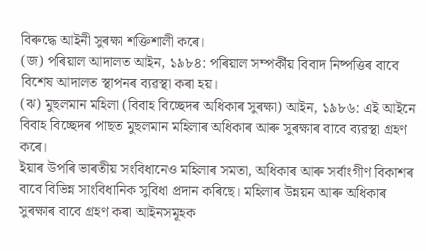বিৰুদ্ধে আইনী সুৰক্ষা শক্তিশালী কৰে।
(জ) পৰিয়াল আদালত আইন, ১৯৮৪: পৰিয়াল সম্পৰ্কীয় বিবাদ নিষ্পত্তিৰ বাবে বিশেষ আদালত স্থাপনৰ ব্যৱস্থা কৰা হয়।
(ঝ) মুছলমান মহিলা (বিবাহ বিচ্ছেদৰ অধিকাৰ সুৰক্ষা) আইন, ১৯৮৬: এই আইনে বিবাহ বিচ্ছেদৰ পাছত মুছলমান মহিলাৰ অধিকাৰ আৰু সুৰক্ষাৰ বাবে ব্যৱস্থা গ্ৰহণ কৰে।
ইয়াৰ উপৰি ভাৰতীয় সংবিধানেও মহিলাৰ সমতা, অধিকাৰ আৰু সৰ্বাংগীণ বিকাশৰ বাবে বিভিন্ন সাংবিধানিক সুবিধা প্ৰদান কৰিছে। মহিলাৰ উন্নয়ন আৰু অধিকাৰ সুৰক্ষাৰ বাবে গ্ৰহণ কৰা আইনসমূহক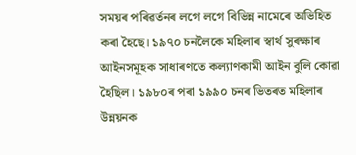সময়ৰ পৰিৱৰ্তনৰ লগে লগে বিভিন্ন নামেৰে অভিহিত কৰা হৈছে। ১৯৭০ চনলৈকে মহিলাৰ স্বাৰ্থ সুৰক্ষাৰ আইনসমূহক সাধাৰণতে কল্যাণকামী আইন বুলি কোৱা হৈছিল। ১৯৮০ৰ পৰা ১৯৯০ চনৰ ভিতৰত মহিলাৰ উন্নয়নক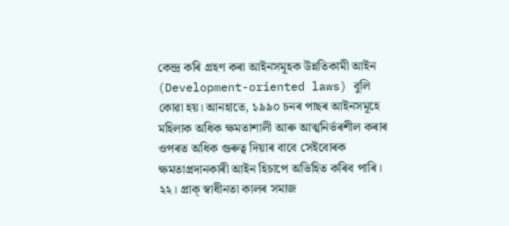কেন্দ্ৰ কৰি গ্ৰহণ কৰা আইনসমূহক উন্নতিকামী আইন (Development-oriented laws) বুলি কোৱা হয়। আনহাতে, ১৯৯০ চনৰ পাছৰ আইনসমূহে মহিলাক অধিক ক্ষমতাশালী আৰু আত্মনিৰ্ভৰশীল কৰাৰ ওপৰত অধিক গুৰুত্ব দিয়াৰ বাবে সেইবোৰক ক্ষমতাপ্ৰদানকাৰী আইন হিচাপে অভিহিত কৰিব পাৰি।
২২। প্রাক্ স্বাধীনতা কালৰ সমাজ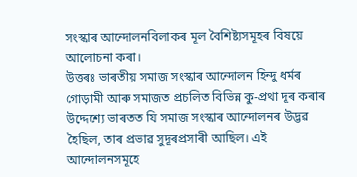সংস্কাৰ আন্দোলনবিলাকৰ মূল বৈশিষ্ট্যসমূহৰ বিষয়ে আলোচনা কৰা।
উত্তৰঃ ভাৰতীয় সমাজ সংস্কাৰ আন্দোলন হিন্দু ধৰ্মৰ গোড়ামী আৰু সমাজত প্ৰচলিত বিভিন্ন কু-প্ৰথা দূৰ কৰাৰ উদ্দেশ্যে ভাৰতত যি সমাজ সংস্কাৰ আন্দোলনৰ উদ্ভৱ হৈছিল, তাৰ প্ৰভাৱ সুদূৰপ্ৰসাৰী আছিল। এই আন্দোলনসমূহে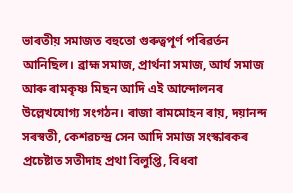ভাৰতীয় সমাজত বহুতো গুৰুত্বপূৰ্ণ পৰিৱৰ্তন আনিছিল। ব্ৰাহ্ম সমাজ, প্ৰাৰ্থনা সমাজ, আৰ্য সমাজ আৰু ৰামকৃষ্ণ মিছন আদি এই আন্দোলনৰ উল্লেখযোগ্য সংগঠন। ৰাজা ৰামমোহন ৰায়, দয়ানন্দ সৰস্বতী, কেশৱচন্দ্ৰ সেন আদি সমাজ সংস্কাৰকৰ প্ৰচেষ্টাত সতীদাহ প্ৰথা বিলুপ্তি, বিধবা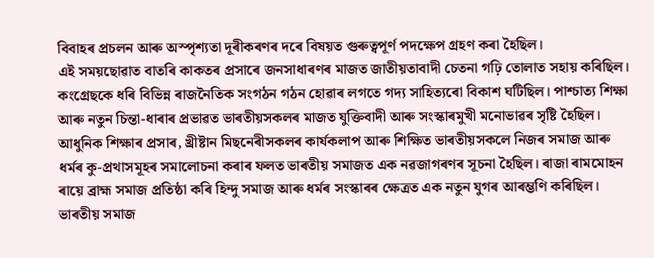বিবাহৰ প্ৰচলন আৰু অস্পৃশ্যতা দূৰীকৰণৰ দৰে বিষয়ত গুৰুত্বপূৰ্ণ পদক্ষেপ গ্ৰহণ কৰা হৈছিল।
এই সময়ছোৱাত বাতৰি কাকতৰ প্ৰসাৰে জনসাধাৰণৰ মাজত জাতীয়তাবাদী চেতনা গঢ়ি তোলাত সহায় কৰিছিল। কংগ্ৰেছকে ধৰি বিভিন্ন ৰাজনৈতিক সংগঠন গঠন হোৱাৰ লগতে গদ্য সাহিত্যৰো বিকাশ ঘটিছিল। পাশ্চাত্য শিক্ষা আৰু নতুন চিন্তা-ধাৰাৰ প্ৰভাৱত ভাৰতীয়সকলৰ মাজত যুক্তিবাদী আৰু সংস্কাৰমুখী মনোভাৱৰ সৃষ্টি হৈছিল।
আধুনিক শিক্ষাৰ প্ৰসাৰ, খ্ৰীষ্টান মিছনেৰীসকলৰ কাৰ্যকলাপ আৰু শিক্ষিত ভাৰতীয়সকলে নিজৰ সমাজ আৰু ধৰ্মৰ কু-প্ৰথাসমূহৰ সমালোচনা কৰাৰ ফলত ভাৰতীয় সমাজত এক নৱজাগৰণৰ সূচনা হৈছিল। ৰাজা ৰামমোহন ৰায়ে ব্ৰাহ্ম সমাজ প্ৰতিষ্ঠা কৰি হিন্দু সমাজ আৰু ধৰ্মৰ সংস্কাৰৰ ক্ষেত্ৰত এক নতুন যুগৰ আৰম্ভণি কৰিছিল।
ভাৰতীয় সমাজ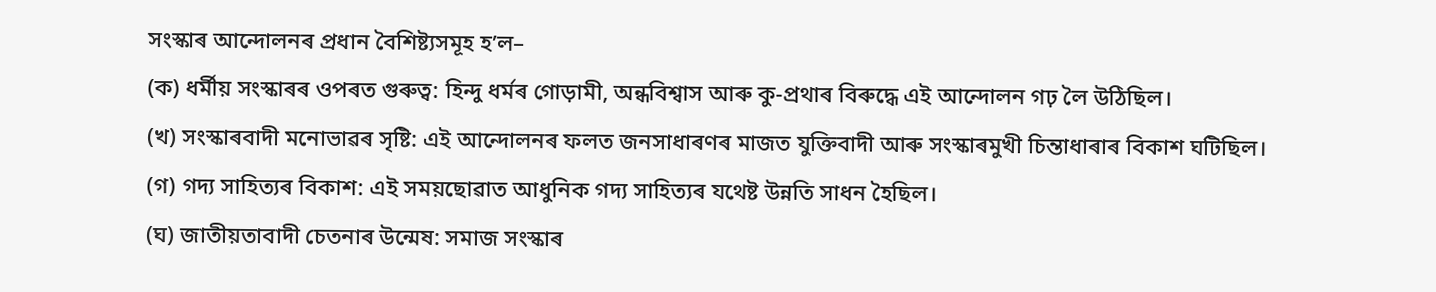সংস্কাৰ আন্দোলনৰ প্ৰধান বৈশিষ্ট্যসমূহ হ’ল–
(ক) ধৰ্মীয় সংস্কাৰৰ ওপৰত গুৰুত্ব: হিন্দু ধৰ্মৰ গোড়ামী, অন্ধবিশ্বাস আৰু কু-প্ৰথাৰ বিৰুদ্ধে এই আন্দোলন গঢ় লৈ উঠিছিল।
(খ) সংস্কাৰবাদী মনোভাৱৰ সৃষ্টি: এই আন্দোলনৰ ফলত জনসাধাৰণৰ মাজত যুক্তিবাদী আৰু সংস্কাৰমুখী চিন্তাধাৰাৰ বিকাশ ঘটিছিল।
(গ) গদ্য সাহিত্যৰ বিকাশ: এই সময়ছোৱাত আধুনিক গদ্য সাহিত্যৰ যথেষ্ট উন্নতি সাধন হৈছিল।
(ঘ) জাতীয়তাবাদী চেতনাৰ উন্মেষ: সমাজ সংস্কাৰ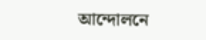আন্দোলনে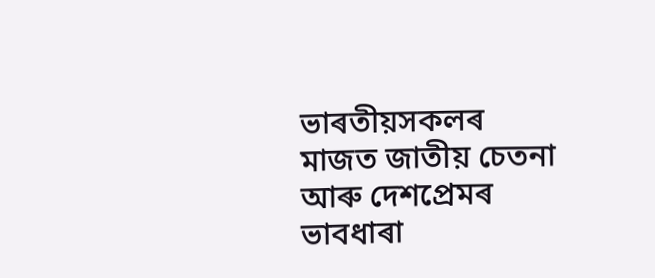ভাৰতীয়সকলৰ মাজত জাতীয় চেতনা আৰু দেশপ্ৰেমৰ ভাবধাৰা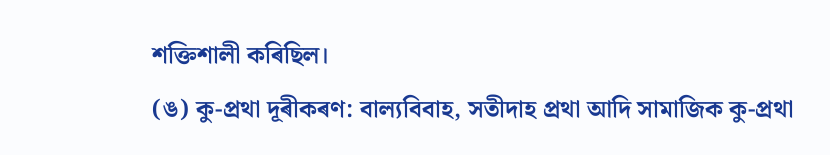শক্তিশালী কৰিছিল।
(ঙ) কু-প্ৰথা দূৰীকৰণ: বাল্যবিবাহ, সতীদাহ প্ৰথা আদি সামাজিক কু-প্ৰথা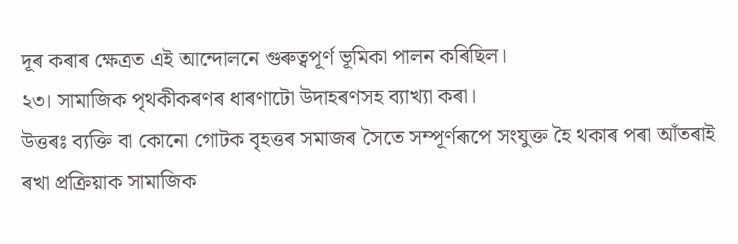দূৰ কৰাৰ ক্ষেত্ৰত এই আন্দোলনে গুৰুত্বপূৰ্ণ ভূমিকা পালন কৰিছিল।
২৩। সামাজিক পৃথকীকৰণৰ ধাৰণাটো উদাহৰণসহ ব্যাখ্যা কৰা।
উত্তৰঃ ব্যক্তি বা কোনো গোটক বৃহত্তৰ সমাজৰ সৈতে সম্পূৰ্ণৰূপে সংযুক্ত হৈ থকাৰ পৰা আঁতৰাই ৰখা প্ৰক্ৰিয়াক সামাজিক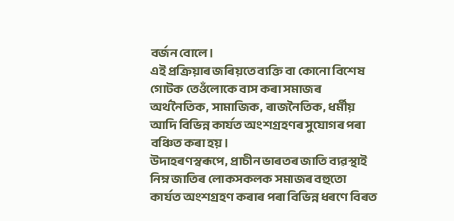বর্জন বোলে।
এই প্ৰক্ৰিয়াৰ জৰিয়তে ব্যক্তি বা কোনো বিশেষ গোটক তেওঁলোকে বাস কৰা সমাজৰ অৰ্থনৈতিক, সামাজিক, ৰাজনৈতিক, ধৰ্মীয় আদি বিভিন্ন কাৰ্যত অংশগ্ৰহণৰ সুযোগৰ পৰা বঞ্চিত কৰা হয়।
উদাহৰণস্বৰূপে, প্ৰাচীন ভাৰতৰ জাতি ব্যৱস্থাই নিম্ন জাতিৰ লোকসকলক সমাজৰ বহুতো কাৰ্যত অংশগ্ৰহণ কৰাৰ পৰা বিভিন্ন ধৰণে বিৰত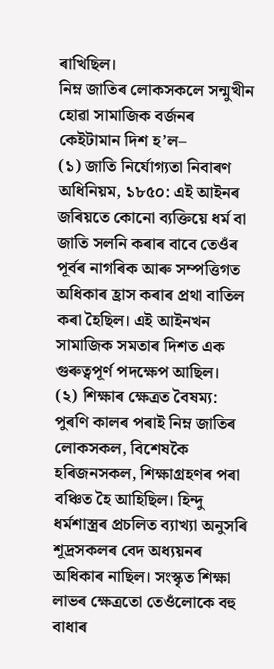ৰাখিছিল।
নিম্ন জাতিৰ লোকসকলে সন্মুখীন হোৱা সামাজিক বর্জনৰ কেইটামান দিশ হ’ল–
(১) জাতি নিৰ্যোগ্যতা নিবাৰণ অধিনিয়ম, ১৮৫০: এই আইনৰ জৰিয়তে কোনো ব্যক্তিয়ে ধৰ্ম বা জাতি সলনি কৰাৰ বাবে তেওঁৰ পূৰ্বৰ নাগৰিক আৰু সম্পত্তিগত অধিকাৰ হ্ৰাস কৰাৰ প্ৰথা বাতিল কৰা হৈছিল। এই আইনখন সামাজিক সমতাৰ দিশত এক গুৰুত্বপূৰ্ণ পদক্ষেপ আছিল।
(২) শিক্ষাৰ ক্ষেত্ৰত বৈষম্য: পুৰণি কালৰ পৰাই নিম্ন জাতিৰ লোকসকল, বিশেষকৈ হৰিজনসকল, শিক্ষাগ্ৰহণৰ পৰা বঞ্চিত হৈ আহিছিল। হিন্দু ধৰ্মশাস্ত্ৰৰ প্ৰচলিত ব্যাখ্যা অনুসৰি শূদ্ৰসকলৰ বেদ অধ্যয়নৰ অধিকাৰ নাছিল। সংস্কৃত শিক্ষা লাভৰ ক্ষেত্ৰতো তেওঁলোকে বহু বাধাৰ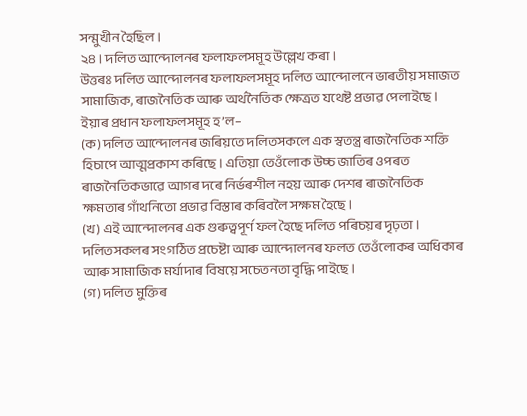সন্মুখীন হৈছিল।
২৪। দলিত আন্দোলনৰ ফলাফলসমূহ উল্লেখ কৰা।
উত্তৰঃ দলিত আন্দোলনৰ ফলাফলসমূহ দলিত আন্দোলনে ভাৰতীয় সমাজত সামাজিক, ৰাজনৈতিক আৰু অৰ্থনৈতিক ক্ষেত্ৰত যথেষ্ট প্ৰভাৱ পেলাইছে।
ইয়াৰ প্ৰধান ফলাফলসমূহ হ’ল–
(ক) দলিত আন্দোলনৰ জৰিয়তে দলিতসকলে এক স্বতন্ত্ৰ ৰাজনৈতিক শক্তি হিচাপে আত্মপ্ৰকাশ কৰিছে। এতিয়া তেওঁলোক উচ্চ জাতিৰ ওপৰত ৰাজনৈতিকভাৱে আগৰ দৰে নিৰ্ভৰশীল নহয় আৰু দেশৰ ৰাজনৈতিক ক্ষমতাৰ গাঁথনিতো প্ৰভাৱ বিস্তাৰ কৰিবলৈ সক্ষম হৈছে।
(খ) এই আন্দোলনৰ এক গুৰুত্বপূৰ্ণ ফল হৈছে দলিত পৰিচয়ৰ দৃঢ়তা। দলিতসকলৰ সংগঠিত প্ৰচেষ্টা আৰু আন্দোলনৰ ফলত তেওঁলোকৰ অধিকাৰ আৰু সামাজিক মৰ্যাদাৰ বিষয়ে সচেতনতা বৃদ্ধি পাইছে।
(গ) দলিত মুক্তিৰ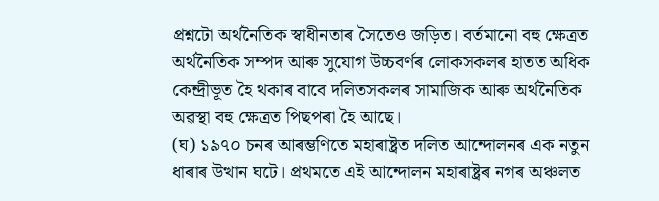প্ৰশ্নটো অৰ্থনৈতিক স্বাধীনতাৰ সৈতেও জড়িত। বৰ্তমানো বহু ক্ষেত্ৰত অৰ্থনৈতিক সম্পদ আৰু সুযোগ উচ্চবৰ্ণৰ লোকসকলৰ হাতত অধিক কেন্দ্ৰীভূত হৈ থকাৰ বাবে দলিতসকলৰ সামাজিক আৰু অৰ্থনৈতিক অৱস্থা বহু ক্ষেত্ৰত পিছপৰা হৈ আছে।
(ঘ) ১৯৭০ চনৰ আৰম্ভণিতে মহাৰাষ্ট্ৰত দলিত আন্দোলনৰ এক নতুন ধাৰাৰ উত্থান ঘটে। প্ৰথমতে এই আন্দোলন মহাৰাষ্ট্ৰৰ নগৰ অঞ্চলত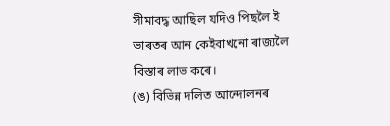সীমাবদ্ধ আছিল যদিও পিছলৈ ই ভাৰতৰ আন কেইবাখনো ৰাজ্যলৈ বিস্তাৰ লাভ কৰে।
(ঙ) বিভিন্ন দলিত আন্দোলনৰ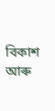বিকাশ আৰু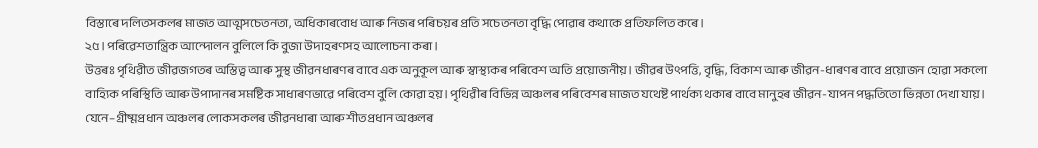বিস্তাৰে দলিতসকলৰ মাজত আত্মসচেতনতা, অধিকাৰবোধ আৰু নিজৰ পৰিচয়ৰ প্ৰতি সচেতনতা বৃদ্ধি পোৱাৰ কথাকে প্ৰতিফলিত কৰে।
২৫। পৰিৱেশতান্ত্রিক আন্দোলন বুলিলে কি বুজা উদাহৰণসহ আলোচনা কৰা।
উত্তৰঃ পৃথিৱীত জীৱজগতৰ অস্তিত্ব আৰু সুস্থ জীৱনধাৰণৰ বাবে এক অনুকূল আৰু স্বাস্থ্যকৰ পৰিবেশ অতি প্ৰয়োজনীয়। জীৱৰ উৎপত্তি, বৃদ্ধি, বিকাশ আৰু জীৱন-ধাৰণৰ বাবে প্ৰয়োজন হোৱা সকলো বাহ্যিক পৰিস্থিতি আৰু উপাদানৰ সমষ্টিক সাধাৰণভাৱে পৰিবেশ বুলি কোৱা হয়। পৃথিৱীৰ বিভিন্ন অঞ্চলৰ পৰিবেশৰ মাজত যথেষ্ট পাৰ্থক্য থকাৰ বাবে মানুহৰ জীৱন-যাপন পদ্ধতিতো ভিন্নতা দেখা যায়। যেনে–গ্ৰীষ্মপ্ৰধান অঞ্চলৰ লোকসকলৰ জীৱনধাৰা আৰু শীতপ্ৰধান অঞ্চলৰ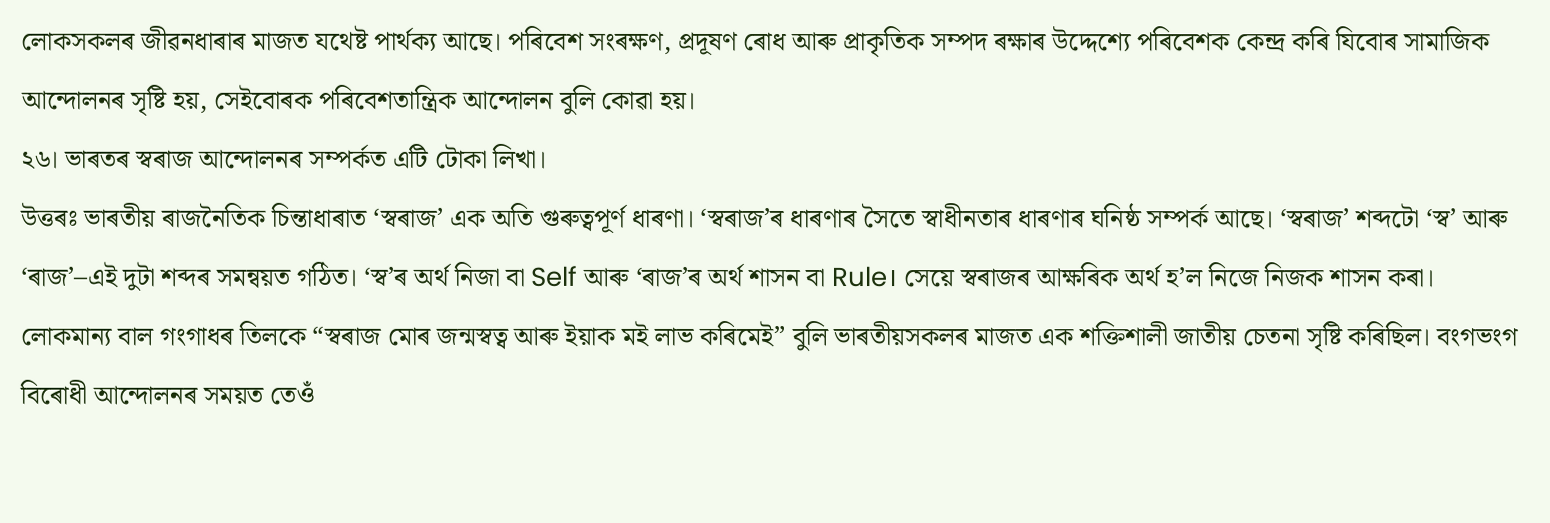লোকসকলৰ জীৱনধাৰাৰ মাজত যথেষ্ট পাৰ্থক্য আছে। পৰিবেশ সংৰক্ষণ, প্ৰদূষণ ৰোধ আৰু প্ৰাকৃতিক সম্পদ ৰক্ষাৰ উদ্দেশ্যে পৰিবেশক কেন্দ্ৰ কৰি যিবোৰ সামাজিক আন্দোলনৰ সৃষ্টি হয়, সেইবোৰক পৰিবেশতান্ত্ৰিক আন্দোলন বুলি কোৱা হয়।
২৬। ভাৰতৰ স্বৰাজ আন্দোলনৰ সম্পৰ্কত এটি টোকা লিখা।
উত্তৰঃ ভাৰতীয় ৰাজনৈতিক চিন্তাধাৰাত ‘স্বৰাজ’ এক অতি গুৰুত্বপূৰ্ণ ধাৰণা। ‘স্বৰাজ’ৰ ধাৰণাৰ সৈতে স্বাধীনতাৰ ধাৰণাৰ ঘনিষ্ঠ সম্পৰ্ক আছে। ‘স্বৰাজ’ শব্দটো ‘স্ব’ আৰু ‘ৰাজ’–এই দুটা শব্দৰ সমন্বয়ত গঠিত। ‘স্ব’ৰ অৰ্থ নিজা বা Self আৰু ‘ৰাজ’ৰ অৰ্থ শাসন বা Rule। সেয়ে স্বৰাজৰ আক্ষৰিক অৰ্থ হ’ল নিজে নিজক শাসন কৰা।
লোকমান্য বাল গংগাধৰ তিলকে “স্বৰাজ মোৰ জন্মস্বত্ব আৰু ইয়াক মই লাভ কৰিমেই” বুলি ভাৰতীয়সকলৰ মাজত এক শক্তিশালী জাতীয় চেতনা সৃষ্টি কৰিছিল। বংগভংগ বিৰোধী আন্দোলনৰ সময়ত তেওঁ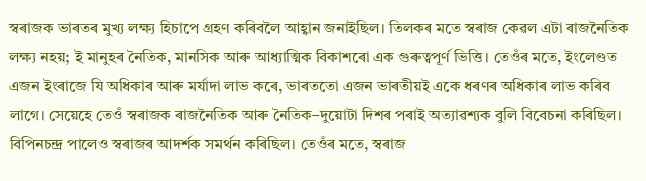স্বৰাজক ভাৰতৰ মুখ্য লক্ষ্য হিচাপে গ্ৰহণ কৰিবলৈ আহ্বান জনাইছিল। তিলকৰ মতে স্বৰাজ কেৱল এটা ৰাজনৈতিক লক্ষ্য নহয়; ই মানুহৰ নৈতিক, মানসিক আৰু আধ্যাত্মিক বিকাশৰো এক গুৰুত্বপূৰ্ণ ভিত্তি। তেওঁৰ মতে, ইংলেণ্ডত এজন ইংৰাজে যি অধিকাৰ আৰু মৰ্যাদা লাভ কৰে, ভাৰততো এজন ভাৰতীয়ই একে ধৰণৰ অধিকাৰ লাভ কৰিব লাগে। সেয়েহে তেওঁ স্বৰাজক ৰাজনৈতিক আৰু নৈতিক–দুয়োটা দিশৰ পৰাই অত্যাৱশ্যক বুলি বিবেচনা কৰিছিল।
বিপিনচন্দ্ৰ পালেও স্বৰাজৰ আদৰ্শক সমৰ্থন কৰিছিল। তেওঁৰ মতে, স্বৰাজ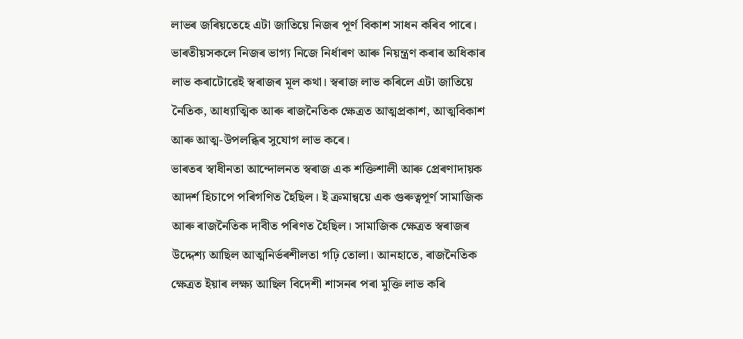লাভৰ জৰিয়তেহে এটা জাতিয়ে নিজৰ পূৰ্ণ বিকাশ সাধন কৰিব পাৰে। ভাৰতীয়সকলে নিজৰ ভাগ্য নিজে নিৰ্ধাৰণ আৰু নিয়ন্ত্ৰণ কৰাৰ অধিকাৰ লাভ কৰাটোৱেই স্বৰাজৰ মূল কথা। স্বৰাজ লাভ কৰিলে এটা জাতিয়ে নৈতিক, আধ্যাত্মিক আৰু ৰাজনৈতিক ক্ষেত্ৰত আত্মপ্ৰকাশ, আত্মবিকাশ আৰু আত্ম-উপলব্ধিৰ সুযোগ লাভ কৰে।
ভাৰতৰ স্বাধীনতা আন্দোলনত স্বৰাজ এক শক্তিশালী আৰু প্ৰেৰণাদায়ক আদৰ্শ হিচাপে পৰিগণিত হৈছিল। ই ক্ৰমান্বয়ে এক গুৰুত্বপূৰ্ণ সামাজিক আৰু ৰাজনৈতিক দাবীত পৰিণত হৈছিল। সামাজিক ক্ষেত্ৰত স্বৰাজৰ উদ্দেশ্য আছিল আত্মনিৰ্ভৰশীলতা গঢ়ি তোলা। আনহাতে, ৰাজনৈতিক ক্ষেত্ৰত ইয়াৰ লক্ষ্য আছিল বিদেশী শাসনৰ পৰা মুক্তি লাভ কৰি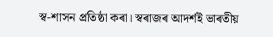স্ব-শাসন প্ৰতিষ্ঠা কৰা। স্বৰাজৰ আদৰ্শই ভাৰতীয়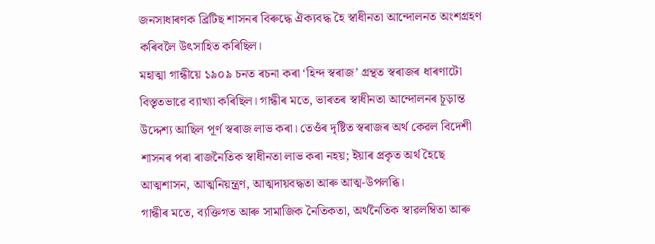জনসাধাৰণক ব্ৰিটিছ শাসনৰ বিৰুদ্ধে ঐক্যবদ্ধ হৈ স্বাধীনতা আন্দোলনত অংশগ্ৰহণ কৰিবলৈ উৎসাহিত কৰিছিল।
মহাত্মা গান্ধীয়ে ১৯০৯ চনত ৰচনা কৰা ‘হিন্দ স্বৰাজ’ গ্ৰন্থত স্বৰাজৰ ধাৰণাটো বিস্তৃতভাৱে ব্যাখ্যা কৰিছিল। গান্ধীৰ মতে, ভাৰতৰ স্বাধীনতা আন্দোলনৰ চূড়ান্ত উদ্দেশ্য আছিল পূৰ্ণ স্বৰাজ লাভ কৰা। তেওঁৰ দৃষ্টিত স্বৰাজৰ অৰ্থ কেৱল বিদেশী শাসনৰ পৰা ৰাজনৈতিক স্বাধীনতা লাভ কৰা নহয়; ইয়াৰ প্ৰকৃত অৰ্থ হৈছে আত্মশাসন, আত্মনিয়ন্ত্ৰণ, আত্মদায়বদ্ধতা আৰু আত্ম-উপলব্ধি।
গান্ধীৰ মতে, ব্যক্তিগত আৰু সামাজিক নৈতিকতা, অৰ্থনৈতিক স্বাৱলম্বিতা আৰু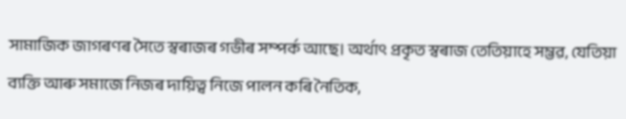সামাজিক জাগৰণৰ সৈতে স্বৰাজৰ গভীৰ সম্পৰ্ক আছে। অৰ্থাৎ প্ৰকৃত স্বৰাজ তেতিয়াহে সম্ভৱ, যেতিয়া ব্যক্তি আৰু সমাজে নিজৰ দায়িত্ব নিজে পালন কৰি নৈতিক,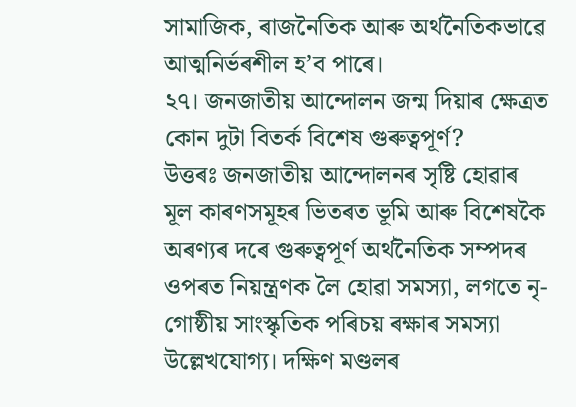সামাজিক, ৰাজনৈতিক আৰু অৰ্থনৈতিকভাৱে আত্মনিৰ্ভৰশীল হ’ব পাৰে।
২৭। জনজাতীয় আন্দোলন জন্ম দিয়াৰ ক্ষেত্ৰত কোন দুটা বিতর্ক বিশেষ গুৰুত্বপূর্ণ?
উত্তৰঃ জনজাতীয় আন্দোলনৰ সৃষ্টি হোৱাৰ মূল কাৰণসমূহৰ ভিতৰত ভূমি আৰু বিশেষকৈ অৰণ্যৰ দৰে গুৰুত্বপূৰ্ণ অৰ্থনৈতিক সম্পদৰ ওপৰত নিয়ন্ত্ৰণক লৈ হোৱা সমস্যা, লগতে নৃ-গোষ্ঠীয় সাংস্কৃতিক পৰিচয় ৰক্ষাৰ সমস্যা উল্লেখযোগ্য। দক্ষিণ মণ্ডলৰ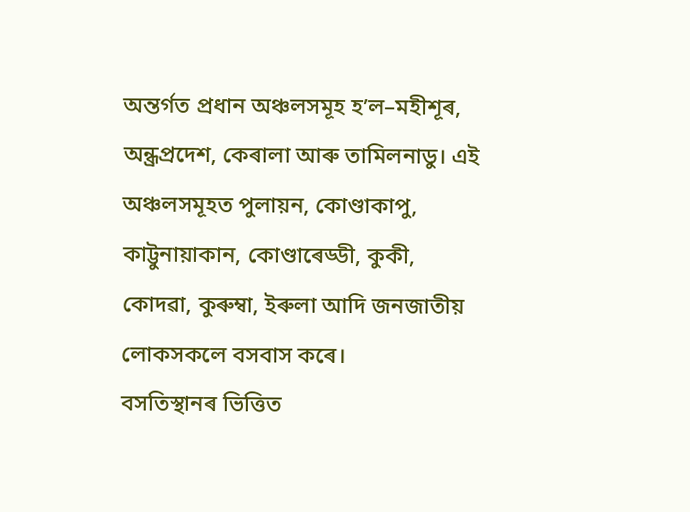অন্তৰ্গত প্ৰধান অঞ্চলসমূহ হ’ল–মহীশূৰ, অন্ধ্ৰপ্ৰদেশ, কেৰালা আৰু তামিলনাডু। এই অঞ্চলসমূহত পুলায়ন, কোণ্ডাকাপু, কাট্টুনায়াকান, কোণ্ডাৰেড্ডী, কুকী, কোদৱা, কুৰুম্বা, ইৰুলা আদি জনজাতীয় লোকসকলে বসবাস কৰে।
বসতিস্থানৰ ভিত্তিত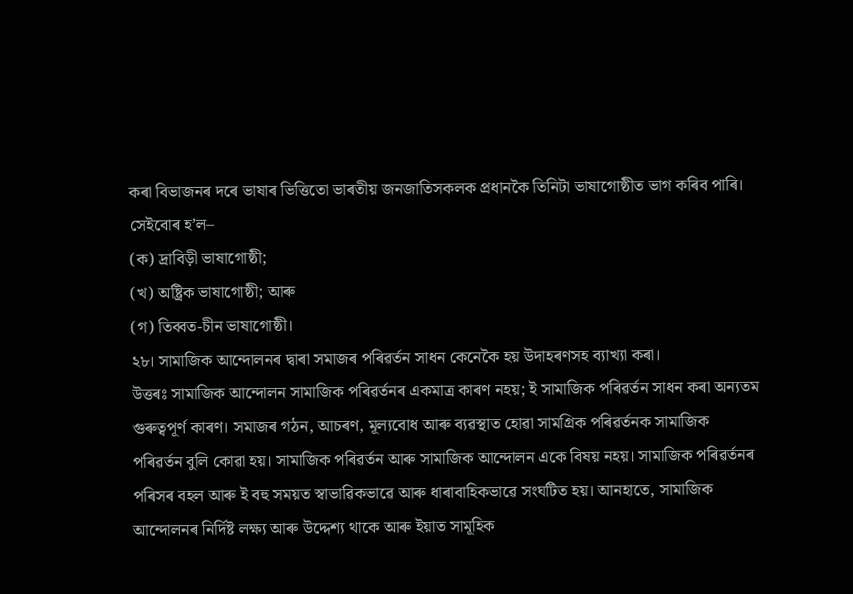কৰা বিভাজনৰ দৰে ভাষাৰ ভিত্তিতো ভাৰতীয় জনজাতিসকলক প্ৰধানকৈ তিনিটা ভাষাগোষ্ঠীত ভাগ কৰিব পাৰি।
সেইবোৰ হ’ল–
(ক) দ্ৰাবিড়ী ভাষাগোষ্ঠী;
(খ) অষ্ট্ৰিক ভাষাগোষ্ঠী; আৰু
(গ) তিব্বত-চীন ভাষাগোষ্ঠী।
২৮। সামাজিক আন্দোলনৰ দ্বাৰা সমাজৰ পৰিৱৰ্তন সাধন কেনেকৈ হয় উদাহৰণসহ ব্যাখ্যা কৰা।
উত্তৰঃ সামাজিক আন্দোলন সামাজিক পৰিৱৰ্তনৰ একমাত্ৰ কাৰণ নহয়; ই সামাজিক পৰিৱৰ্তন সাধন কৰা অন্যতম গুৰুত্বপূৰ্ণ কাৰণ। সমাজৰ গঠন, আচৰণ, মূল্যবোধ আৰু ব্যৱস্থাত হোৱা সামগ্ৰিক পৰিৱৰ্তনক সামাজিক পৰিৱৰ্তন বুলি কোৱা হয়। সামাজিক পৰিৱৰ্তন আৰু সামাজিক আন্দোলন একে বিষয় নহয়। সামাজিক পৰিৱৰ্তনৰ পৰিসৰ বহল আৰু ই বহু সময়ত স্বাভাৱিকভাৱে আৰু ধাৰাবাহিকভাৱে সংঘটিত হয়। আনহাতে, সামাজিক আন্দোলনৰ নিৰ্দিষ্ট লক্ষ্য আৰু উদ্দেশ্য থাকে আৰু ইয়াত সামূহিক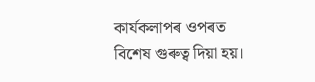কাৰ্যকলাপৰ ওপৰত বিশেষ গুৰুত্ব দিয়া হয়।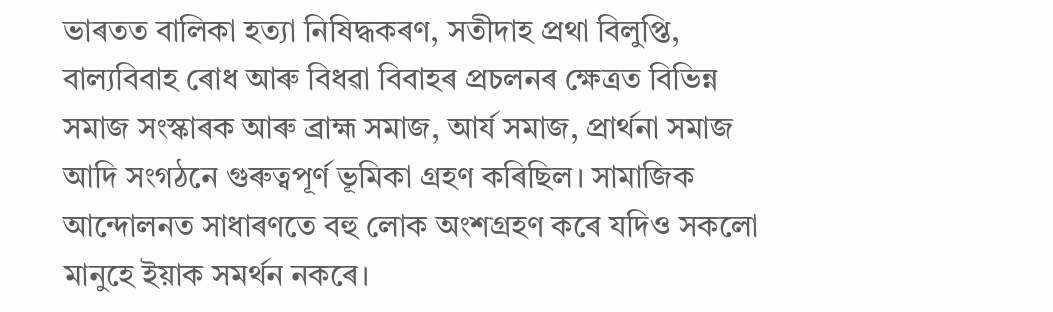ভাৰতত বালিকা হত্যা নিষিদ্ধকৰণ, সতীদাহ প্ৰথা বিলুপ্তি, বাল্যবিবাহ ৰোধ আৰু বিধৱা বিবাহৰ প্ৰচলনৰ ক্ষেত্ৰত বিভিন্ন সমাজ সংস্কাৰক আৰু ব্ৰাহ্ম সমাজ, আৰ্য সমাজ, প্ৰাৰ্থনা সমাজ আদি সংগঠনে গুৰুত্বপূৰ্ণ ভূমিকা গ্ৰহণ কৰিছিল। সামাজিক আন্দোলনত সাধাৰণতে বহু লোক অংশগ্ৰহণ কৰে যদিও সকলো মানুহে ইয়াক সমৰ্থন নকৰে।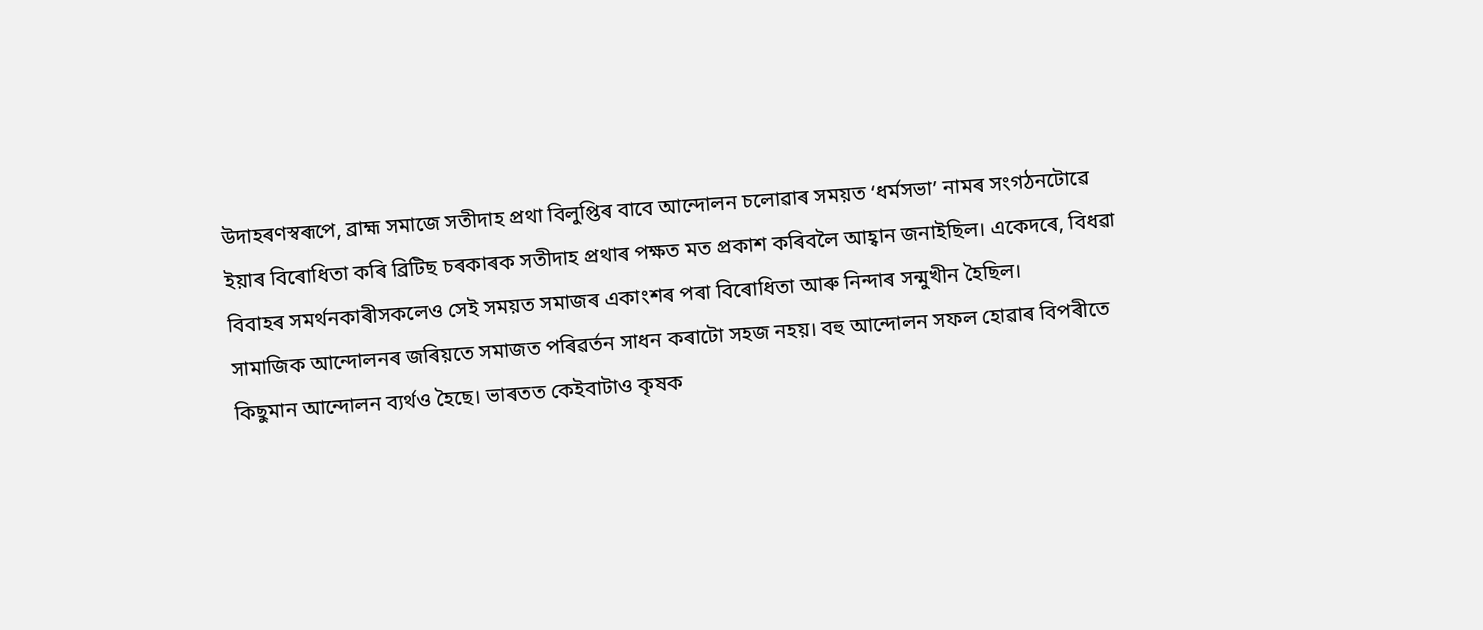উদাহৰণস্বৰূপে, ব্ৰাহ্ম সমাজে সতীদাহ প্ৰথা বিলুপ্তিৰ বাবে আন্দোলন চলোৱাৰ সময়ত ‘ধৰ্মসভা’ নামৰ সংগঠনটোৱে ইয়াৰ বিৰোধিতা কৰি ব্ৰিটিছ চৰকাৰক সতীদাহ প্ৰথাৰ পক্ষত মত প্ৰকাশ কৰিবলৈ আহ্বান জনাইছিল। একেদৰে, বিধৱা বিবাহৰ সমৰ্থনকাৰীসকলেও সেই সময়ত সমাজৰ একাংশৰ পৰা বিৰোধিতা আৰু নিন্দাৰ সন্মুখীন হৈছিল।
সামাজিক আন্দোলনৰ জৰিয়তে সমাজত পৰিৱৰ্তন সাধন কৰাটো সহজ নহয়। বহু আন্দোলন সফল হোৱাৰ বিপৰীতে কিছুমান আন্দোলন ব্যৰ্থও হৈছে। ভাৰতত কেইবাটাও কৃষক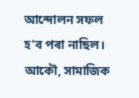আন্দোলন সফল হ’ব পৰা নাছিল। আকৌ, সামাজিক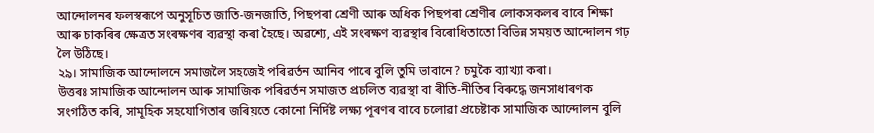আন্দোলনৰ ফলস্বৰূপে অনুসূচিত জাতি-জনজাতি, পিছপৰা শ্ৰেণী আৰু অধিক পিছপৰা শ্ৰেণীৰ লোকসকলৰ বাবে শিক্ষা আৰু চাকৰিৰ ক্ষেত্ৰত সংৰক্ষণৰ ব্যৱস্থা কৰা হৈছে। অৱশ্যে, এই সংৰক্ষণ ব্যৱস্থাৰ বিৰোধিতাতো বিভিন্ন সময়ত আন্দোলন গঢ় লৈ উঠিছে।
২৯। সামাজিক আন্দোলনে সমাজলৈ সহজেই পৰিৱৰ্তন আনিব পাৰে বুলি তুমি ভাবানে? চমুকৈ ব্যাখ্যা কৰা।
উত্তৰঃ সামাজিক আন্দোলন আৰু সামাজিক পৰিৱৰ্তন সমাজত প্ৰচলিত ব্যৱস্থা বা ৰীতি-নীতিৰ বিৰুদ্ধে জনসাধাৰণক সংগঠিত কৰি, সামূহিক সহযোগিতাৰ জৰিয়তে কোনো নিৰ্দিষ্ট লক্ষ্য পূৰণৰ বাবে চলোৱা প্ৰচেষ্টাক সামাজিক আন্দোলন বুলি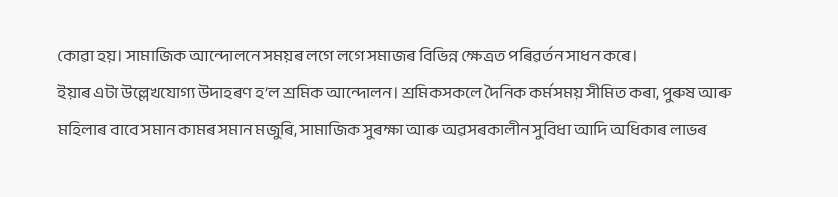কোৱা হয়। সামাজিক আন্দোলনে সময়ৰ লগে লগে সমাজৰ বিভিন্ন ক্ষেত্ৰত পৰিৱৰ্তন সাধন কৰে।
ইয়াৰ এটা উল্লেখযোগ্য উদাহৰণ হ’ল শ্ৰমিক আন্দোলন। শ্ৰমিকসকলে দৈনিক কৰ্মসময় সীমিত কৰা, পুৰুষ আৰু মহিলাৰ বাবে সমান কামৰ সমান মজুৰি, সামাজিক সুৰক্ষা আৰু অৱসৰকালীন সুবিধা আদি অধিকাৰ লাভৰ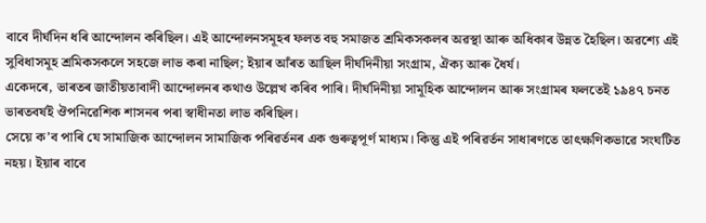বাবে দীৰ্ঘদিন ধৰি আন্দোলন কৰিছিল। এই আন্দোলনসমূহৰ ফলত বহু সমাজত শ্ৰমিকসকলৰ অৱস্থা আৰু অধিকাৰ উন্নত হৈছিল। অৱশ্যে এই সুবিধাসমূহ শ্ৰমিকসকলে সহজে লাভ কৰা নাছিল; ইয়াৰ আঁৰত আছিল দীৰ্ঘদিনীয়া সংগ্ৰাম, ঐক্য আৰু ধৈৰ্য।
একেদৰে, ভাৰতৰ জাতীয়তাবাদী আন্দোলনৰ কথাও উল্লেখ কৰিব পাৰি। দীৰ্ঘদিনীয়া সামূহিক আন্দোলন আৰু সংগ্ৰামৰ ফলতেই ১৯৪৭ চনত ভাৰতবৰ্ষই ঔপনিৱেশিক শাসনৰ পৰা স্বাধীনতা লাভ কৰিছিল।
সেয়ে ক’ব পাৰি যে সামাজিক আন্দোলন সামাজিক পৰিৱৰ্তনৰ এক গুৰুত্বপূৰ্ণ মাধ্যম। কিন্তু এই পৰিৱৰ্তন সাধাৰণতে তাৎক্ষণিকভাৱে সংঘটিত নহয়। ইয়াৰ বাবে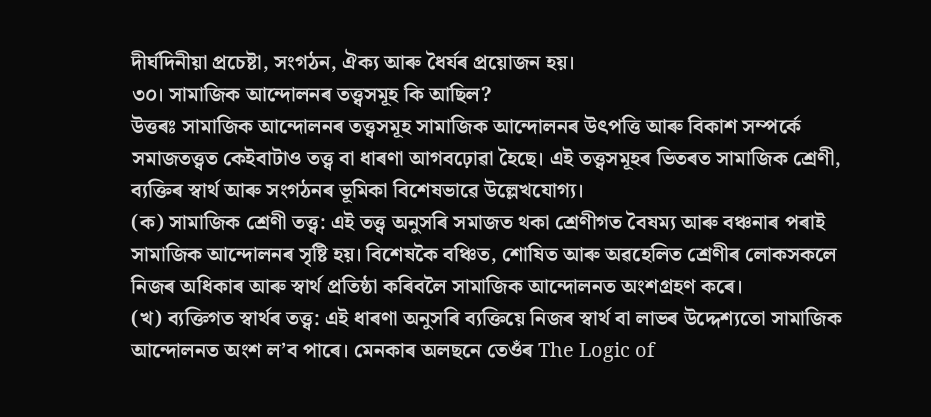দীৰ্ঘদিনীয়া প্ৰচেষ্টা, সংগঠন, ঐক্য আৰু ধৈৰ্যৰ প্ৰয়োজন হয়।
৩০। সামাজিক আন্দোলনৰ তত্ত্বসমূহ কি আছিল?
উত্তৰঃ সামাজিক আন্দোলনৰ তত্ত্বসমূহ সামাজিক আন্দোলনৰ উৎপত্তি আৰু বিকাশ সম্পৰ্কে সমাজতত্ত্বত কেইবাটাও তত্ত্ব বা ধাৰণা আগবঢ়োৱা হৈছে। এই তত্ত্বসমূহৰ ভিতৰত সামাজিক শ্ৰেণী, ব্যক্তিৰ স্বাৰ্থ আৰু সংগঠনৰ ভূমিকা বিশেষভাৱে উল্লেখযোগ্য।
(ক) সামাজিক শ্ৰেণী তত্ত্ব: এই তত্ত্ব অনুসৰি সমাজত থকা শ্ৰেণীগত বৈষম্য আৰু বঞ্চনাৰ পৰাই সামাজিক আন্দোলনৰ সৃষ্টি হয়। বিশেষকৈ বঞ্চিত, শোষিত আৰু অৱহেলিত শ্ৰেণীৰ লোকসকলে নিজৰ অধিকাৰ আৰু স্বাৰ্থ প্ৰতিষ্ঠা কৰিবলৈ সামাজিক আন্দোলনত অংশগ্ৰহণ কৰে।
(খ) ব্যক্তিগত স্বাৰ্থৰ তত্ত্ব: এই ধাৰণা অনুসৰি ব্যক্তিয়ে নিজৰ স্বাৰ্থ বা লাভৰ উদ্দেশ্যতো সামাজিক আন্দোলনত অংশ ল’ব পাৰে। মেনকাৰ অলছনে তেওঁৰ The Logic of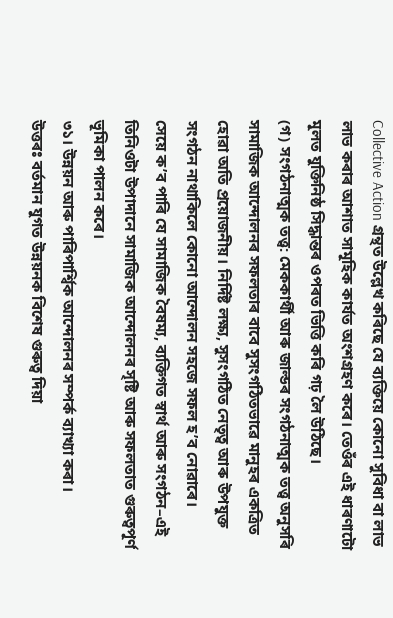Collective Action গ্ৰন্থত উল্লেখ কৰিছে যে ব্যক্তিয়ে কোনো সুবিধা বা লাভ লাভ কৰাৰ আশাত সামূহিক কাৰ্যত অংশগ্ৰহণ কৰে। তেওঁৰ এই ধাৰণাটো মূলত যুক্তিনিষ্ঠ সিদ্ধান্তৰ ওপৰত ভিত্তি কৰি গঢ় লৈ উঠিছে।
(গ) সংগঠনাত্মক তত্ত্ব: মেককাৰ্থী আৰু জাল্ডৰ সংগঠনাত্মক তত্ত্ব অনুসৰি সামাজিক আন্দোলনৰ সফলতাৰ বাবে সুসংগঠিতভাৱে মানুহৰ একত্ৰিত হোৱা অতি প্ৰয়োজনীয়। নিৰ্দিষ্ট লক্ষ্য, সুসংগঠিত নেতৃত্ব আৰু উপযুক্ত সংগঠন নাথাকিলে কোনো আন্দোলন সহজে সফল হ’ব নোৱাৰে।
সেয়ে ক’ব পাৰি যে সামাজিক বৈষম্য, ব্যক্তিগত স্বাৰ্থ আৰু সংগঠন–এই তিনিওটা উপাদানে সামাজিক আন্দোলনৰ সৃষ্টি আৰু সফলতাত গুৰুত্বপূৰ্ণ ভূমিকা পালন কৰে।
৩১। উন্নয়ন আৰু পাৰিপার্শ্বিক আন্দোলনৰ সম্পৰ্ক ব্যাখ্যা কৰা।
উত্তৰঃ বৰ্তমান যুগত উন্নয়নক বিশেষ গুৰুত্ব দিয়া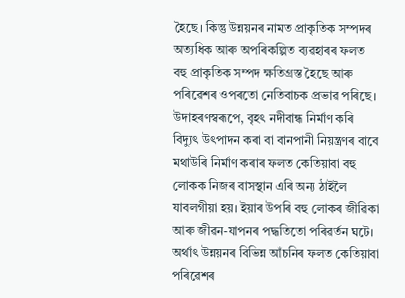হৈছে। কিন্তু উন্নয়নৰ নামত প্ৰাকৃতিক সম্পদৰ অত্যধিক আৰু অপৰিকল্পিত ব্যৱহাৰৰ ফলত বহু প্ৰাকৃতিক সম্পদ ক্ষতিগ্ৰস্ত হৈছে আৰু পৰিৱেশৰ ওপৰতো নেতিবাচক প্ৰভাৱ পৰিছে।
উদাহৰণস্বৰূপে, বৃহৎ নদীবান্ধ নিৰ্মাণ কৰি বিদ্যুৎ উৎপাদন কৰা বা বানপানী নিয়ন্ত্ৰণৰ বাবে মথাউৰি নিৰ্মাণ কৰাৰ ফলত কেতিয়াবা বহু লোকক নিজৰ বাসস্থান এৰি অন্য ঠাইলৈ যাবলগীয়া হয়। ইয়াৰ উপৰি বহু লোকৰ জীৱিকা আৰু জীৱন-যাপনৰ পদ্ধতিতো পৰিৱৰ্তন ঘটে। অৰ্থাৎ উন্নয়নৰ বিভিন্ন আঁচনিৰ ফলত কেতিয়াবা পৰিৱেশৰ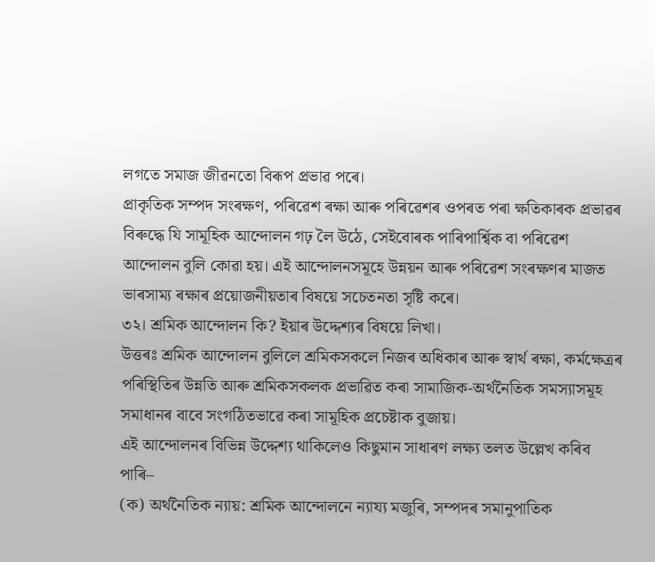লগতে সমাজ জীৱনতো বিৰূপ প্ৰভাৱ পৰে।
প্ৰাকৃতিক সম্পদ সংৰক্ষণ, পৰিৱেশ ৰক্ষা আৰু পৰিৱেশৰ ওপৰত পৰা ক্ষতিকাৰক প্ৰভাৱৰ বিৰুদ্ধে যি সামূহিক আন্দোলন গঢ় লৈ উঠে, সেইবোৰক পাৰিপাৰ্শ্বিক বা পৰিৱেশ আন্দোলন বুলি কোৱা হয়। এই আন্দোলনসমূহে উন্নয়ন আৰু পৰিৱেশ সংৰক্ষণৰ মাজত ভাৰসাম্য ৰক্ষাৰ প্ৰয়োজনীয়তাৰ বিষয়ে সচেতনতা সৃষ্টি কৰে।
৩২। শ্রমিক আন্দোলন কি? ইয়াৰ উদ্দেশ্যৰ বিষয়ে লিখা।
উত্তৰঃ শ্রমিক আন্দোলন বুলিলে শ্রমিকসকলে নিজৰ অধিকাৰ আৰু স্বাৰ্থ ৰক্ষা, কৰ্মক্ষেত্ৰৰ পৰিস্থিতিৰ উন্নতি আৰু শ্রমিকসকলক প্ৰভাৱিত কৰা সামাজিক-অৰ্থনৈতিক সমস্যাসমূহ সমাধানৰ বাবে সংগঠিতভাৱে কৰা সামূহিক প্ৰচেষ্টাক বুজায়।
এই আন্দোলনৰ বিভিন্ন উদ্দেশ্য থাকিলেও কিছুমান সাধাৰণ লক্ষ্য তলত উল্লেখ কৰিব পাৰি–
(ক) অৰ্থনৈতিক ন্যায়: শ্রমিক আন্দোলনে ন্যায্য মজুৰি, সম্পদৰ সমানুপাতিক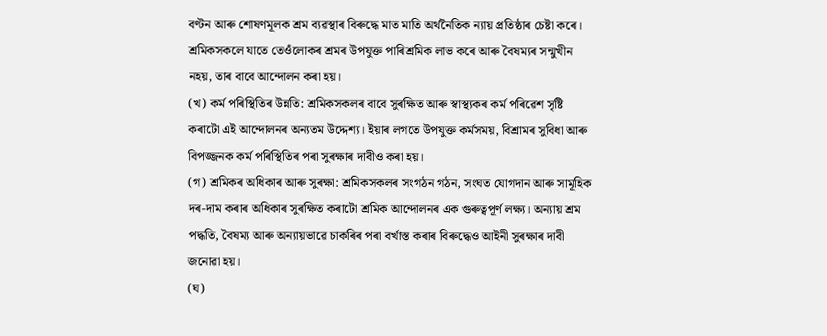বণ্টন আৰু শোষণমূলক শ্রম ব্যৱস্থাৰ বিৰুদ্ধে মাত মাতি অৰ্থনৈতিক ন্যায় প্ৰতিষ্ঠাৰ চেষ্টা কৰে। শ্রমিকসকলে যাতে তেওঁলোকৰ শ্ৰমৰ উপযুক্ত পাৰিশ্ৰমিক লাভ কৰে আৰু বৈষম্যৰ সন্মুখীন নহয়, তাৰ বাবে আন্দোলন কৰা হয়।
(খ) কৰ্ম পৰিস্থিতিৰ উন্নতি: শ্রমিকসকলৰ বাবে সুৰক্ষিত আৰু স্বাস্থ্যকৰ কৰ্ম পৰিৱেশ সৃষ্টি কৰাটো এই আন্দোলনৰ অন্যতম উদ্দেশ্য। ইয়াৰ লগতে উপযুক্ত কৰ্মসময়, বিশ্ৰামৰ সুবিধা আৰু বিপজ্জনক কৰ্ম পৰিস্থিতিৰ পৰা সুৰক্ষাৰ দাবীও কৰা হয়।
(গ) শ্রমিকৰ অধিকাৰ আৰু সুৰক্ষা: শ্রমিকসকলৰ সংগঠন গঠন, সংঘত যোগদান আৰু সামূহিক দৰ-দাম কৰাৰ অধিকাৰ সুৰক্ষিত কৰাটো শ্রমিক আন্দোলনৰ এক গুৰুত্বপূৰ্ণ লক্ষ্য। অন্যায় শ্রম পদ্ধতি, বৈষম্য আৰু অন্যায়ভাৱে চাকৰিৰ পৰা বৰ্খাস্ত কৰাৰ বিৰুদ্ধেও আইনী সুৰক্ষাৰ দাবী জনোৱা হয়।
(ঘ)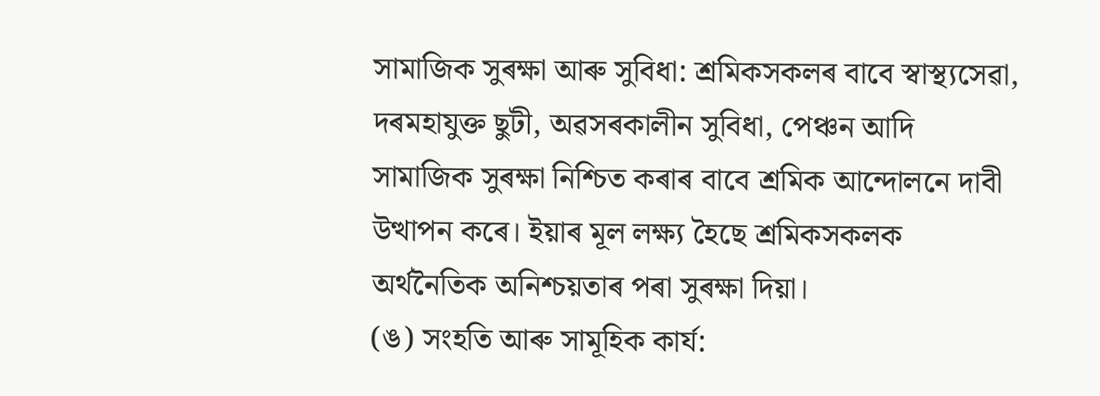সামাজিক সুৰক্ষা আৰু সুবিধা: শ্রমিকসকলৰ বাবে স্বাস্থ্যসেৱা, দৰমহাযুক্ত ছুটী, অৱসৰকালীন সুবিধা, পেঞ্চন আদি সামাজিক সুৰক্ষা নিশ্চিত কৰাৰ বাবে শ্রমিক আন্দোলনে দাবী উত্থাপন কৰে। ইয়াৰ মূল লক্ষ্য হৈছে শ্রমিকসকলক অৰ্থনৈতিক অনিশ্চয়তাৰ পৰা সুৰক্ষা দিয়া।
(ঙ) সংহতি আৰু সামূহিক কাৰ্য: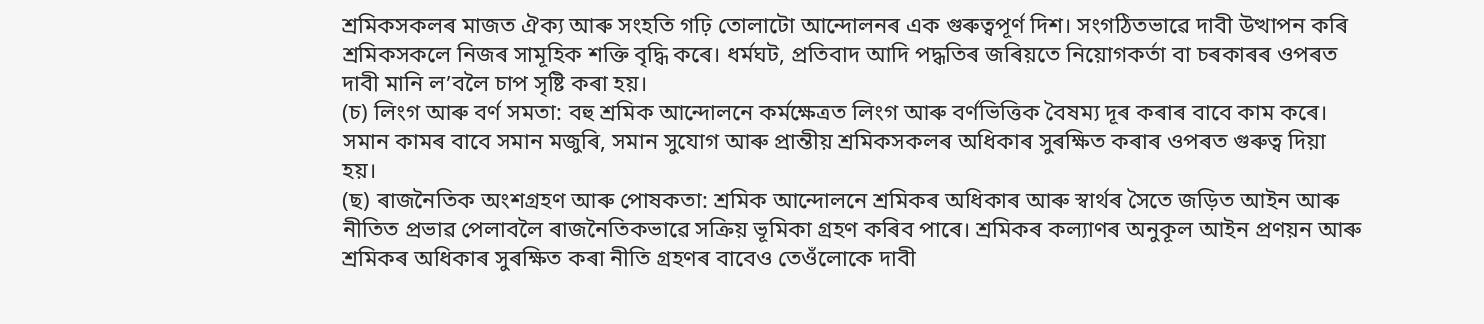শ্রমিকসকলৰ মাজত ঐক্য আৰু সংহতি গঢ়ি তোলাটো আন্দোলনৰ এক গুৰুত্বপূৰ্ণ দিশ। সংগঠিতভাৱে দাবী উত্থাপন কৰি শ্রমিকসকলে নিজৰ সামূহিক শক্তি বৃদ্ধি কৰে। ধর্মঘট, প্ৰতিবাদ আদি পদ্ধতিৰ জৰিয়তে নিয়োগকৰ্তা বা চৰকাৰৰ ওপৰত দাবী মানি ল’বলৈ চাপ সৃষ্টি কৰা হয়।
(চ) লিংগ আৰু বৰ্ণ সমতা: বহু শ্রমিক আন্দোলনে কৰ্মক্ষেত্ৰত লিংগ আৰু বৰ্ণভিত্তিক বৈষম্য দূৰ কৰাৰ বাবে কাম কৰে। সমান কামৰ বাবে সমান মজুৰি, সমান সুযোগ আৰু প্ৰান্তীয় শ্রমিকসকলৰ অধিকাৰ সুৰক্ষিত কৰাৰ ওপৰত গুৰুত্ব দিয়া হয়।
(ছ) ৰাজনৈতিক অংশগ্ৰহণ আৰু পোষকতা: শ্রমিক আন্দোলনে শ্রমিকৰ অধিকাৰ আৰু স্বাৰ্থৰ সৈতে জড়িত আইন আৰু নীতিত প্ৰভাৱ পেলাবলৈ ৰাজনৈতিকভাৱে সক্ৰিয় ভূমিকা গ্ৰহণ কৰিব পাৰে। শ্রমিকৰ কল্যাণৰ অনুকূল আইন প্ৰণয়ন আৰু শ্রমিকৰ অধিকাৰ সুৰক্ষিত কৰা নীতি গ্ৰহণৰ বাবেও তেওঁলোকে দাবী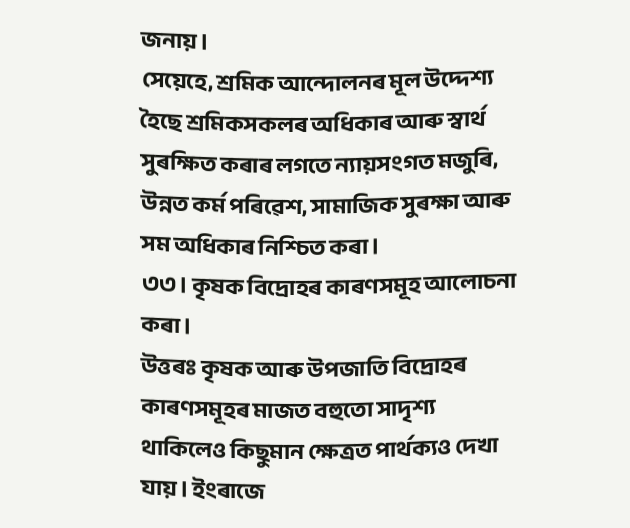জনায়।
সেয়েহে, শ্রমিক আন্দোলনৰ মূল উদ্দেশ্য হৈছে শ্রমিকসকলৰ অধিকাৰ আৰু স্বাৰ্থ সুৰক্ষিত কৰাৰ লগতে ন্যায়সংগত মজুৰি, উন্নত কৰ্ম পৰিৱেশ, সামাজিক সুৰক্ষা আৰু সম অধিকাৰ নিশ্চিত কৰা।
৩৩। কৃষক বিদ্রোহৰ কাৰণসমূহ আলোচনা কৰা।
উত্তৰঃ কৃষক আৰু উপজাতি বিদ্ৰোহৰ কাৰণসমূহৰ মাজত বহুতো সাদৃশ্য থাকিলেও কিছুমান ক্ষেত্ৰত পাৰ্থক্যও দেখা যায়। ইংৰাজে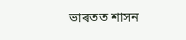ভাৰতত শাসন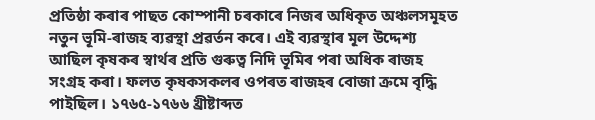প্ৰতিষ্ঠা কৰাৰ পাছত কোম্পানী চৰকাৰে নিজৰ অধিকৃত অঞ্চলসমূহত নতুন ভূমি-ৰাজহ ব্যৱস্থা প্ৰৱৰ্তন কৰে। এই ব্যৱস্থাৰ মূল উদ্দেশ্য আছিল কৃষকৰ স্বাৰ্থৰ প্ৰতি গুৰুত্ব নিদি ভূমিৰ পৰা অধিক ৰাজহ সংগ্ৰহ কৰা। ফলত কৃষকসকলৰ ওপৰত ৰাজহৰ বোজা ক্ৰমে বৃদ্ধি পাইছিল। ১৭৬৫-১৭৬৬ খ্ৰীষ্টাব্দত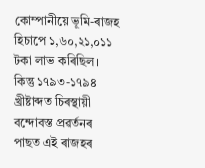কোম্পানীয়ে ভূমি-ৰাজহ হিচাপে ১,৬০,২১,০১১ টকা লাভ কৰিছিল। কিন্তু ১৭৯৩-১৭৯৪ খ্ৰীষ্টাব্দত চিৰস্থায়ী বন্দোবস্ত প্ৰৱৰ্তনৰ পাছত এই ৰাজহৰ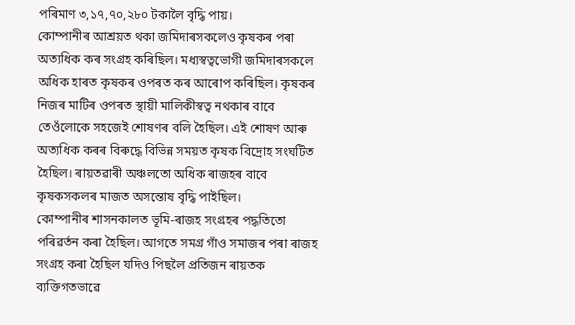পৰিমাণ ৩,১৭,৭০,২৮০ টকালৈ বৃদ্ধি পায়।
কোম্পানীৰ আশ্ৰয়ত থকা জমিদাৰসকলেও কৃষকৰ পৰা অত্যধিক কৰ সংগ্ৰহ কৰিছিল। মধ্যস্বত্বভোগী জমিদাৰসকলে অধিক হাৰত কৃষকৰ ওপৰত কৰ আৰোপ কৰিছিল। কৃষকৰ নিজৰ মাটিৰ ওপৰত স্থায়ী মালিকীস্বত্ব নথকাৰ বাবে তেওঁলোকে সহজেই শোষণৰ বলি হৈছিল। এই শোষণ আৰু অত্যধিক কৰৰ বিৰুদ্ধে বিভিন্ন সময়ত কৃষক বিদ্ৰোহ সংঘটিত হৈছিল। ৰায়তৱাৰী অঞ্চলতো অধিক ৰাজহৰ বাবে কৃষকসকলৰ মাজত অসন্তোষ বৃদ্ধি পাইছিল।
কোম্পানীৰ শাসনকালত ভূমি-ৰাজহ সংগ্ৰহৰ পদ্ধতিতো পৰিৱৰ্তন কৰা হৈছিল। আগতে সমগ্ৰ গাঁও সমাজৰ পৰা ৰাজহ সংগ্ৰহ কৰা হৈছিল যদিও পিছলৈ প্ৰতিজন ৰায়তক ব্যক্তিগতভাৱে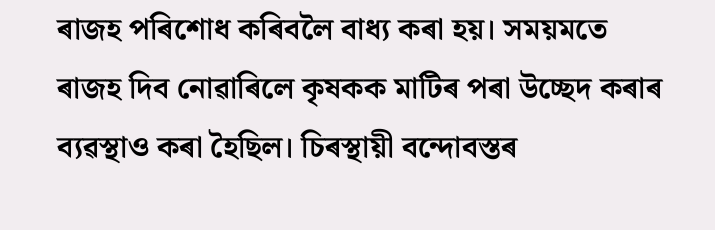ৰাজহ পৰিশোধ কৰিবলৈ বাধ্য কৰা হয়। সময়মতে ৰাজহ দিব নোৱাৰিলে কৃষকক মাটিৰ পৰা উচ্ছেদ কৰাৰ ব্যৱস্থাও কৰা হৈছিল। চিৰস্থায়ী বন্দোবস্তৰ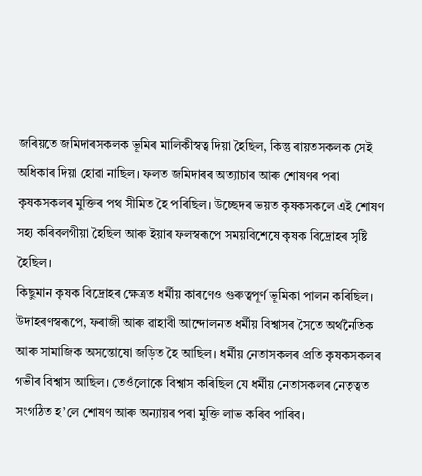জৰিয়তে জমিদাৰসকলক ভূমিৰ মালিকীস্বত্ব দিয়া হৈছিল, কিন্তু ৰায়তসকলক সেই অধিকাৰ দিয়া হোৱা নাছিল। ফলত জমিদাৰৰ অত্যাচাৰ আৰু শোষণৰ পৰা কৃষকসকলৰ মুক্তিৰ পথ সীমিত হৈ পৰিছিল। উচ্ছেদৰ ভয়ত কৃষকসকলে এই শোষণ সহ্য কৰিবলগীয়া হৈছিল আৰু ইয়াৰ ফলস্বৰূপে সময়বিশেষে কৃষক বিদ্ৰোহৰ সৃষ্টি হৈছিল।
কিছুমান কৃষক বিদ্ৰোহৰ ক্ষেত্ৰত ধৰ্মীয় কাৰণেও গুৰুত্বপূৰ্ণ ভূমিকা পালন কৰিছিল। উদাহৰণস্বৰূপে, ফৰাজী আৰু ৱাহাবী আন্দোলনত ধৰ্মীয় বিশ্বাসৰ সৈতে অৰ্থনৈতিক আৰু সামাজিক অসন্তোষো জড়িত হৈ আছিল। ধৰ্মীয় নেতাসকলৰ প্ৰতি কৃষকসকলৰ গভীৰ বিশ্বাস আছিল। তেওঁলোকে বিশ্বাস কৰিছিল যে ধৰ্মীয় নেতাসকলৰ নেতৃত্বত সংগঠিত হ’লে শোষণ আৰু অন্যায়ৰ পৰা মুক্তি লাভ কৰিব পাৰিব।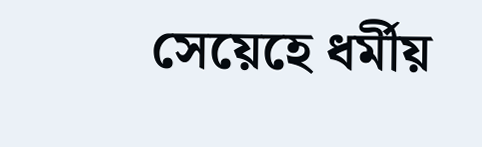সেয়েহে ধৰ্মীয়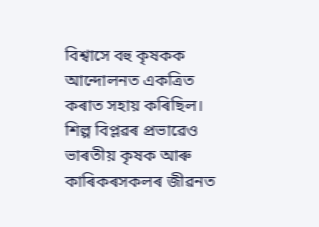বিশ্বাসে বহু কৃষকক আন্দোলনত একত্ৰিত কৰাত সহায় কৰিছিল।
শিল্প বিপ্লৱৰ প্ৰভাৱেও ভাৰতীয় কৃষক আৰু কাৰিকৰসকলৰ জীৱনত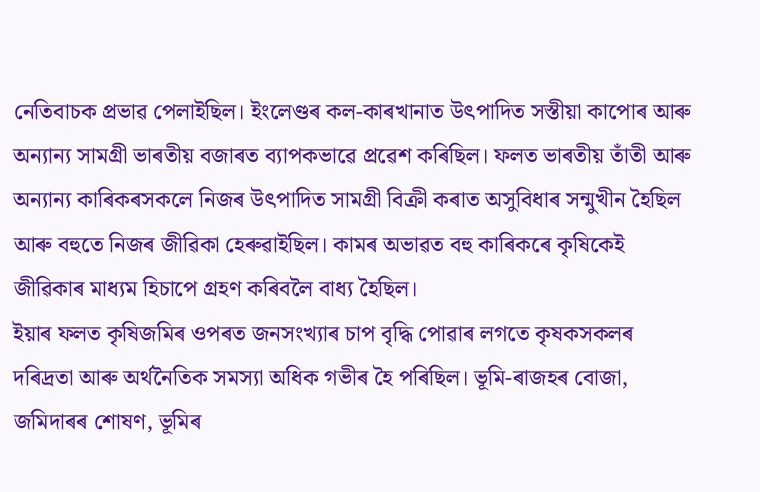নেতিবাচক প্ৰভাৱ পেলাইছিল। ইংলেণ্ডৰ কল-কাৰখানাত উৎপাদিত সস্তীয়া কাপোৰ আৰু অন্যান্য সামগ্ৰী ভাৰতীয় বজাৰত ব্যাপকভাৱে প্ৰৱেশ কৰিছিল। ফলত ভাৰতীয় তাঁতী আৰু অন্যান্য কাৰিকৰসকলে নিজৰ উৎপাদিত সামগ্ৰী বিক্ৰী কৰাত অসুবিধাৰ সন্মুখীন হৈছিল আৰু বহুতে নিজৰ জীৱিকা হেৰুৱাইছিল। কামৰ অভাৱত বহু কাৰিকৰে কৃষিকেই জীৱিকাৰ মাধ্যম হিচাপে গ্ৰহণ কৰিবলৈ বাধ্য হৈছিল।
ইয়াৰ ফলত কৃষিজমিৰ ওপৰত জনসংখ্যাৰ চাপ বৃদ্ধি পোৱাৰ লগতে কৃষকসকলৰ দৰিদ্ৰতা আৰু অৰ্থনৈতিক সমস্যা অধিক গভীৰ হৈ পৰিছিল। ভূমি-ৰাজহৰ বোজা, জমিদাৰৰ শোষণ, ভূমিৰ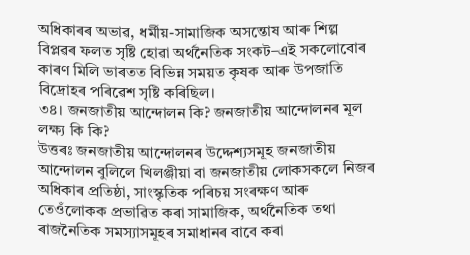অধিকাৰৰ অভাৱ, ধৰ্মীয়-সামাজিক অসন্তোষ আৰু শিল্প বিপ্লৱৰ ফলত সৃষ্টি হোৱা অৰ্থনৈতিক সংকট–এই সকলোবোৰ কাৰণ মিলি ভাৰতত বিভিন্ন সময়ত কৃষক আৰু উপজাতি বিদ্ৰোহৰ পৰিৱেশ সৃষ্টি কৰিছিল।
৩৪। জনজাতীয় আন্দোলন কি? জনজাতীয় আন্দোলনৰ মূল লক্ষ্য কি কি?
উত্তৰঃ জনজাতীয় আন্দোলনৰ উদ্দেশ্যসমূহ জনজাতীয় আন্দোলন বুলিলে খিলঞ্জীয়া বা জনজাতীয় লোকসকলে নিজৰ অধিকাৰ প্ৰতিষ্ঠা, সাংস্কৃতিক পৰিচয় সংৰক্ষণ আৰু তেওঁলোকক প্ৰভাৱিত কৰা সামাজিক, অৰ্থনৈতিক তথা ৰাজনৈতিক সমস্যাসমূহৰ সমাধানৰ বাবে কৰা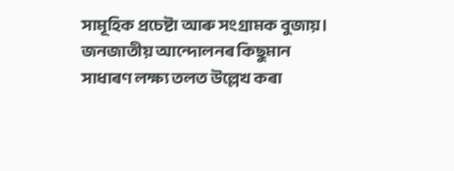সামূহিক প্ৰচেষ্টা আৰু সংগ্ৰামক বুজায়।
জনজাতীয় আন্দোলনৰ কিছুমান সাধাৰণ লক্ষ্য তলত উল্লেখ কৰা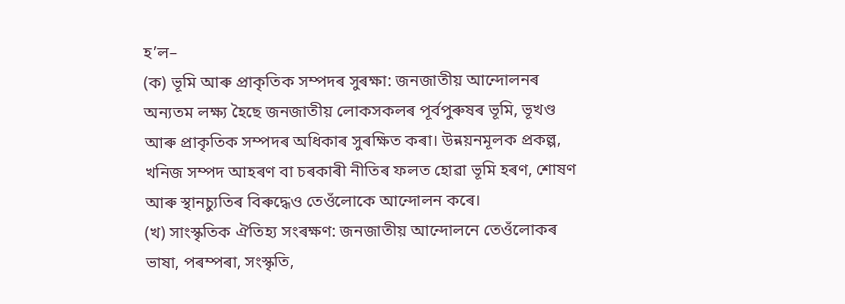হ’ল–
(ক) ভূমি আৰু প্ৰাকৃতিক সম্পদৰ সুৰক্ষা: জনজাতীয় আন্দোলনৰ অন্যতম লক্ষ্য হৈছে জনজাতীয় লোকসকলৰ পূৰ্বপুৰুষৰ ভূমি, ভূখণ্ড আৰু প্ৰাকৃতিক সম্পদৰ অধিকাৰ সুৰক্ষিত কৰা। উন্নয়নমূলক প্ৰকল্প, খনিজ সম্পদ আহৰণ বা চৰকাৰী নীতিৰ ফলত হোৱা ভূমি হৰণ, শোষণ আৰু স্থানচ্যুতিৰ বিৰুদ্ধেও তেওঁলোকে আন্দোলন কৰে।
(খ) সাংস্কৃতিক ঐতিহ্য সংৰক্ষণ: জনজাতীয় আন্দোলনে তেওঁলোকৰ ভাষা, পৰম্পৰা, সংস্কৃতি,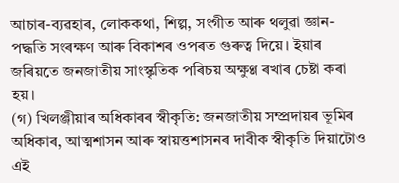আচাৰ-ব্যৱহাৰ, লোককথা, শিল্প, সংগীত আৰু থলুৱা জ্ঞান-পদ্ধতি সংৰক্ষণ আৰু বিকাশৰ ওপৰত গুৰুত্ব দিয়ে। ইয়াৰ জৰিয়তে জনজাতীয় সাংস্কৃতিক পৰিচয় অক্ষুণ্ণ ৰখাৰ চেষ্টা কৰা হয়।
(গ) খিলঞ্জীয়াৰ অধিকাৰৰ স্বীকৃতি: জনজাতীয় সম্প্ৰদায়ৰ ভূমিৰ অধিকাৰ, আত্মশাসন আৰু স্বায়ত্তশাসনৰ দাবীক স্বীকৃতি দিয়াটোও এই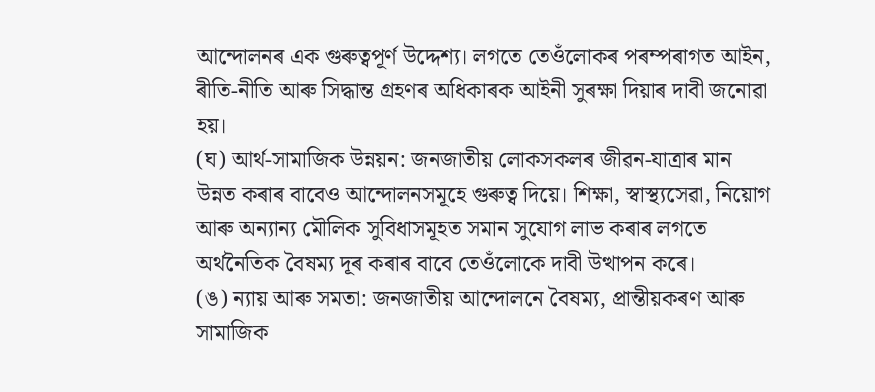আন্দোলনৰ এক গুৰুত্বপূৰ্ণ উদ্দেশ্য। লগতে তেওঁলোকৰ পৰম্পৰাগত আইন, ৰীতি-নীতি আৰু সিদ্ধান্ত গ্ৰহণৰ অধিকাৰক আইনী সুৰক্ষা দিয়াৰ দাবী জনোৱা হয়।
(ঘ) আৰ্থ-সামাজিক উন্নয়ন: জনজাতীয় লোকসকলৰ জীৱন-যাত্ৰাৰ মান উন্নত কৰাৰ বাবেও আন্দোলনসমূহে গুৰুত্ব দিয়ে। শিক্ষা, স্বাস্থ্যসেৱা, নিয়োগ আৰু অন্যান্য মৌলিক সুবিধাসমূহত সমান সুযোগ লাভ কৰাৰ লগতে অৰ্থনৈতিক বৈষম্য দূৰ কৰাৰ বাবে তেওঁলোকে দাবী উত্থাপন কৰে।
(ঙ) ন্যায় আৰু সমতা: জনজাতীয় আন্দোলনে বৈষম্য, প্ৰান্তীয়কৰণ আৰু সামাজিক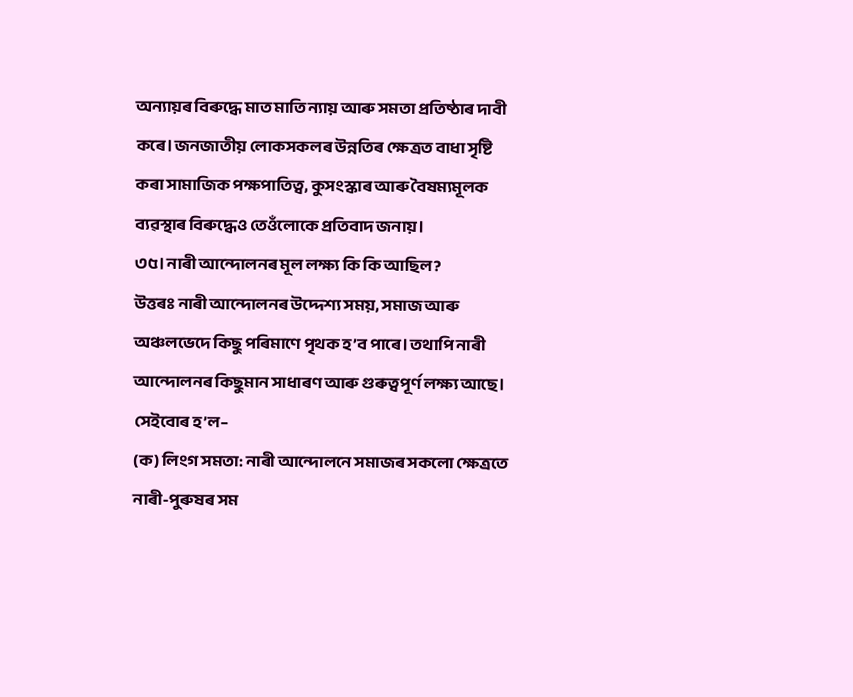অন্যায়ৰ বিৰুদ্ধে মাত মাতি ন্যায় আৰু সমতা প্ৰতিষ্ঠাৰ দাবী কৰে। জনজাতীয় লোকসকলৰ উন্নতিৰ ক্ষেত্ৰত বাধা সৃষ্টি কৰা সামাজিক পক্ষপাতিত্ব, কুসংস্কাৰ আৰু বৈষম্যমূলক ব্যৱস্থাৰ বিৰুদ্ধেও তেওঁলোকে প্ৰতিবাদ জনায়।
৩৫। নাৰী আন্দোলনৰ মূল লক্ষ্য কি কি আছিল?
উত্তৰঃ নাৰী আন্দোলনৰ উদ্দেশ্য সময়, সমাজ আৰু অঞ্চলভেদে কিছু পৰিমাণে পৃথক হ’ব পাৰে। তথাপি নাৰী আন্দোলনৰ কিছুমান সাধাৰণ আৰু গুৰুত্বপূৰ্ণ লক্ষ্য আছে।
সেইবোৰ হ’ল–
(ক) লিংগ সমতা: নাৰী আন্দোলনে সমাজৰ সকলো ক্ষেত্ৰতে নাৰী-পুৰুষৰ সম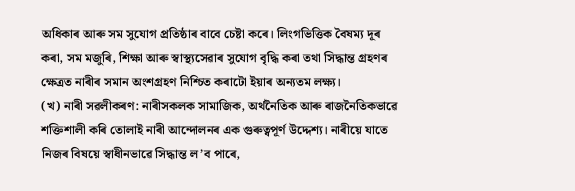অধিকাৰ আৰু সম সুযোগ প্ৰতিষ্ঠাৰ বাবে চেষ্টা কৰে। লিংগভিত্তিক বৈষম্য দূৰ কৰা, সম মজুৰি, শিক্ষা আৰু স্বাস্থ্যসেৱাৰ সুযোগ বৃদ্ধি কৰা তথা সিদ্ধান্ত গ্ৰহণৰ ক্ষেত্ৰত নাৰীৰ সমান অংশগ্ৰহণ নিশ্চিত কৰাটো ইয়াৰ অন্যতম লক্ষ্য।
(খ) নাৰী সৱলীকৰণ: নাৰীসকলক সামাজিক, অৰ্থনৈতিক আৰু ৰাজনৈতিকভাৱে শক্তিশালী কৰি তোলাই নাৰী আন্দোলনৰ এক গুৰুত্বপূৰ্ণ উদ্দেশ্য। নাৰীয়ে যাতে নিজৰ বিষয়ে স্বাধীনভাৱে সিদ্ধান্ত ল’ব পাৰে,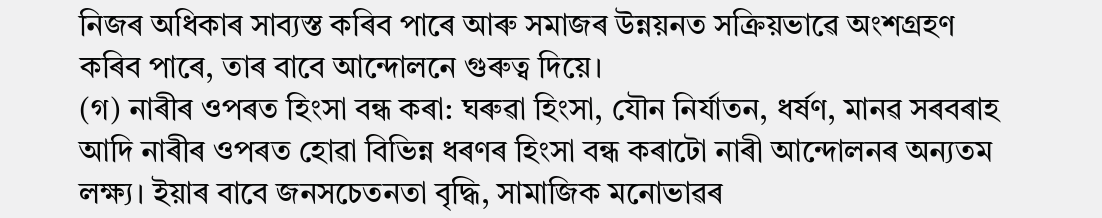নিজৰ অধিকাৰ সাব্যস্ত কৰিব পাৰে আৰু সমাজৰ উন্নয়নত সক্ৰিয়ভাৱে অংশগ্ৰহণ কৰিব পাৰে, তাৰ বাবে আন্দোলনে গুৰুত্ব দিয়ে।
(গ) নাৰীৰ ওপৰত হিংসা বন্ধ কৰা: ঘৰুৱা হিংসা, যৌন নিৰ্যাতন, ধৰ্ষণ, মানৱ সৰবৰাহ আদি নাৰীৰ ওপৰত হোৱা বিভিন্ন ধৰণৰ হিংসা বন্ধ কৰাটো নাৰী আন্দোলনৰ অন্যতম লক্ষ্য। ইয়াৰ বাবে জনসচেতনতা বৃদ্ধি, সামাজিক মনোভাৱৰ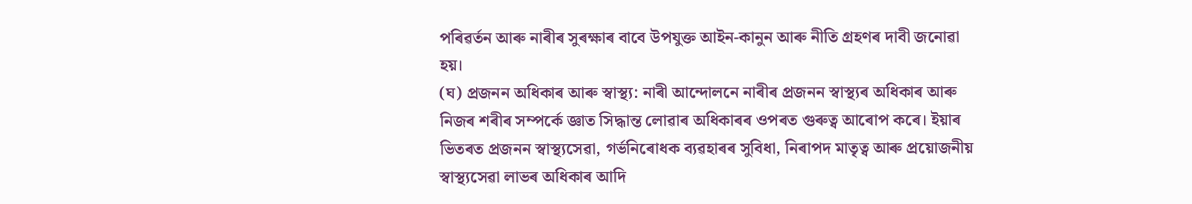পৰিৱৰ্তন আৰু নাৰীৰ সুৰক্ষাৰ বাবে উপযুক্ত আইন-কানুন আৰু নীতি গ্ৰহণৰ দাবী জনোৱা হয়।
(ঘ) প্ৰজনন অধিকাৰ আৰু স্বাস্থ্য: নাৰী আন্দোলনে নাৰীৰ প্ৰজনন স্বাস্থ্যৰ অধিকাৰ আৰু নিজৰ শৰীৰ সম্পৰ্কে জ্ঞাত সিদ্ধান্ত লোৱাৰ অধিকাৰৰ ওপৰত গুৰুত্ব আৰোপ কৰে। ইয়াৰ ভিতৰত প্ৰজনন স্বাস্থ্যসেৱা, গৰ্ভনিৰোধক ব্যৱহাৰৰ সুবিধা, নিৰাপদ মাতৃত্ব আৰু প্ৰয়োজনীয় স্বাস্থ্যসেৱা লাভৰ অধিকাৰ আদি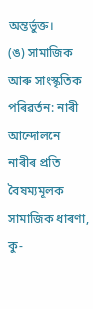অন্তৰ্ভুক্ত।
(ঙ) সামাজিক আৰু সাংস্কৃতিক পৰিৱৰ্তন: নাৰী আন্দোলনে নাৰীৰ প্ৰতি বৈষম্যমূলক সামাজিক ধাৰণা, কু-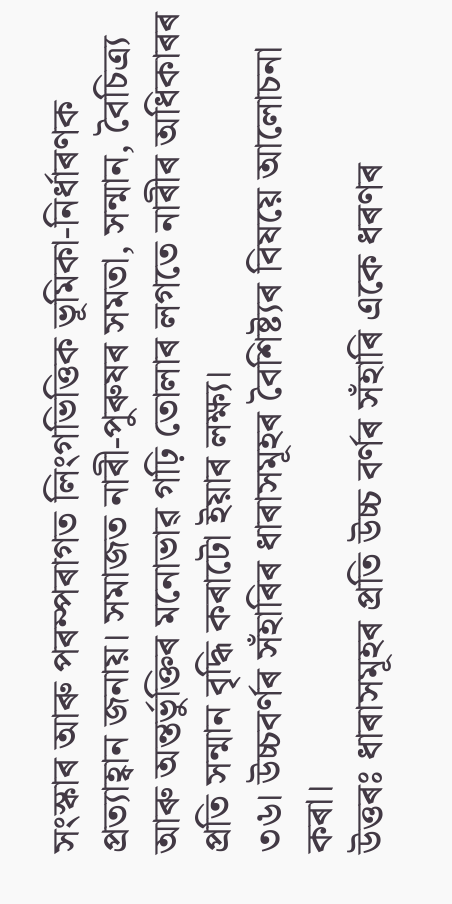সংস্কাৰ আৰু পৰম্পৰাগত লিংগভিত্তিক ভূমিকা-নিৰ্ধাৰণক প্ৰত্যাহ্বান জনায়। সমাজত নাৰী-পুৰুষৰ সমতা, সন্মান, বৈচিত্ৰ্য আৰু অন্তৰ্ভুক্তিৰ মনোভাৱ গঢ়ি তোলাৰ লগতে নাৰীৰ অধিকাৰৰ প্ৰতি সন্মান বৃদ্ধি কৰাটো ইয়াৰ লক্ষ্য।
৩৬। উচ্চবৰ্ণৰ সঁহাৰিৰ ধাৰাসমূহৰ বৈশিষ্ট্যৰ বিষয়ে আলোচনা কৰা।
উত্তৰঃ ধাৰাসমূহৰ প্ৰতি উচ্চ বৰ্ণৰ সঁহাৰি একে ধৰণৰ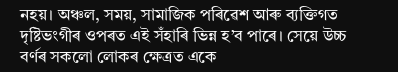নহয়। অঞ্চল, সময়, সামাজিক পৰিৱেশ আৰু ব্যক্তিগত দৃষ্টিভংগীৰ ওপৰত এই সঁহাৰি ভিন্ন হ’ব পাৰে। সেয়ে উচ্চ বৰ্ণৰ সকলো লোকৰ ক্ষেত্ৰত একে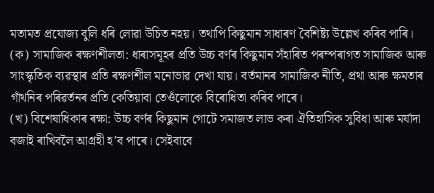মতামত প্ৰযোজ্য বুলি ধৰি লোৱা উচিত নহয়। তথাপি কিছুমান সাধাৰণ বৈশিষ্ট্য উল্লেখ কৰিব পাৰি।
(ক) সামাজিক ৰক্ষণশীলতা: ধাৰাসমূহৰ প্ৰতি উচ্চ বৰ্ণৰ কিছুমান সঁহাৰিত পৰম্পৰাগত সামাজিক আৰু সাংস্কৃতিক ব্যৱস্থাৰ প্ৰতি ৰক্ষণশীল মনোভাৱ দেখা যায়। বৰ্তমানৰ সামাজিক নীতি, প্ৰথা আৰু ক্ষমতাৰ গাঁথনিৰ পৰিৱৰ্তনৰ প্ৰতি কেতিয়াবা তেওঁলোকে বিৰোধিতা কৰিব পাৰে।
(খ) বিশেষাধিকাৰ ৰক্ষা: উচ্চ বৰ্ণৰ কিছুমান গোটে সমাজত লাভ কৰা ঐতিহাসিক সুবিধা আৰু মৰ্যাদা বজাই ৰাখিবলৈ আগ্ৰহী হ’ব পাৰে। সেইবাবে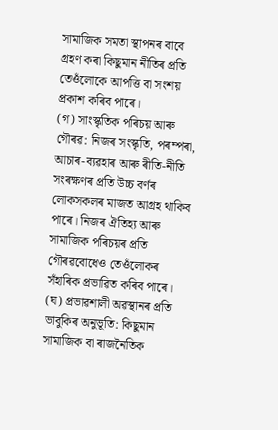সামাজিক সমতা স্থাপনৰ বাবে গ্ৰহণ কৰা কিছুমান নীতিৰ প্ৰতি তেওঁলোকে আপত্তি বা সংশয় প্ৰকাশ কৰিব পাৰে।
(গ) সাংস্কৃতিক পৰিচয় আৰু গৌৰৱ: নিজৰ সংস্কৃতি, পৰম্পৰা, আচাৰ-ব্যৱহাৰ আৰু ৰীতি-নীতি সংৰক্ষণৰ প্ৰতি উচ্চ বৰ্ণৰ লোকসকলৰ মাজত আগ্ৰহ থাকিব পাৰে। নিজৰ ঐতিহ্য আৰু সামাজিক পৰিচয়ৰ প্ৰতি গৌৰৱবোধেও তেওঁলোকৰ সঁহাৰিক প্ৰভাৱিত কৰিব পাৰে।
(ঘ) প্ৰভাৱশালী অৱস্থানৰ প্ৰতি ভাবুকিৰ অনুভূতি: কিছুমান সামাজিক বা ৰাজনৈতিক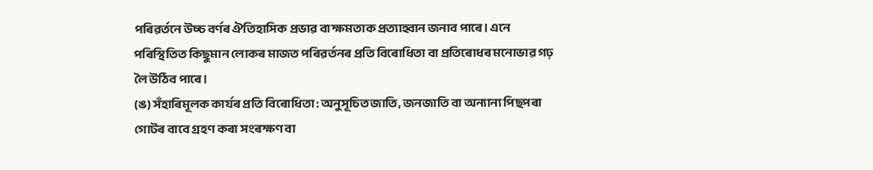পৰিৱৰ্তনে উচ্চ বৰ্ণৰ ঐতিহাসিক প্ৰভাৱ বা ক্ষমতাক প্ৰত্যাহ্বান জনাব পাৰে। এনে পৰিস্থিতিত কিছুমান লোকৰ মাজত পৰিৱৰ্তনৰ প্ৰতি বিৰোধিতা বা প্ৰতিৰোধৰ মনোভাৱ গঢ় লৈ উঠিব পাৰে।
(ঙ) সঁহাৰিমূলক কাৰ্যৰ প্ৰতি বিৰোধিতা: অনুসূচিত জাতি, জনজাতি বা অন্যান্য পিছপৰা গোটৰ বাবে গ্ৰহণ কৰা সংৰক্ষণ বা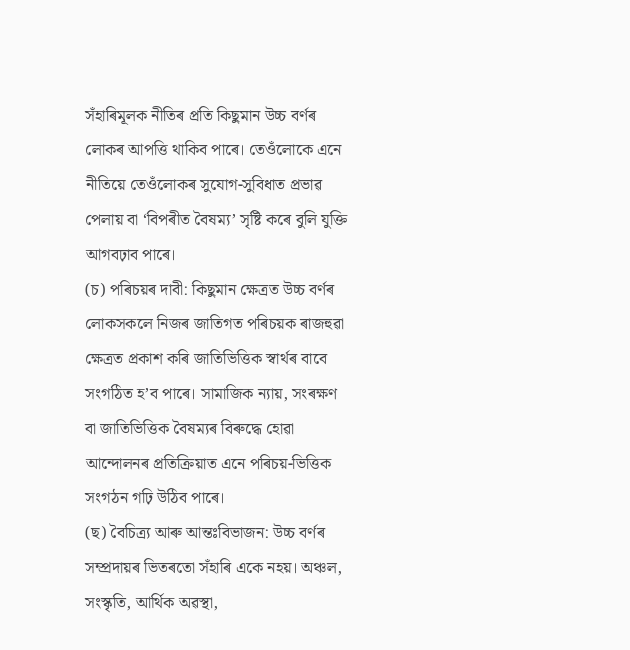সঁহাৰিমূলক নীতিৰ প্ৰতি কিছুমান উচ্চ বৰ্ণৰ লোকৰ আপত্তি থাকিব পাৰে। তেওঁলোকে এনে নীতিয়ে তেওঁলোকৰ সুযোগ-সুবিধাত প্ৰভাৱ পেলায় বা ‘বিপৰীত বৈষম্য’ সৃষ্টি কৰে বুলি যুক্তি আগবঢ়াব পাৰে।
(চ) পৰিচয়ৰ দাবী: কিছুমান ক্ষেত্ৰত উচ্চ বৰ্ণৰ লোকসকলে নিজৰ জাতিগত পৰিচয়ক ৰাজহুৱা ক্ষেত্ৰত প্ৰকাশ কৰি জাতিভিত্তিক স্বাৰ্থৰ বাবে সংগঠিত হ’ব পাৰে। সামাজিক ন্যায়, সংৰক্ষণ বা জাতিভিত্তিক বৈষম্যৰ বিৰুদ্ধে হোৱা আন্দোলনৰ প্ৰতিক্ৰিয়াত এনে পৰিচয়-ভিত্তিক সংগঠন গঢ়ি উঠিব পাৰে।
(ছ) বৈচিত্ৰ্য আৰু আন্তঃবিভাজন: উচ্চ বৰ্ণৰ সম্প্ৰদায়ৰ ভিতৰতো সঁহাৰি একে নহয়। অঞ্চল, সংস্কৃতি, আৰ্থিক অৱস্থা,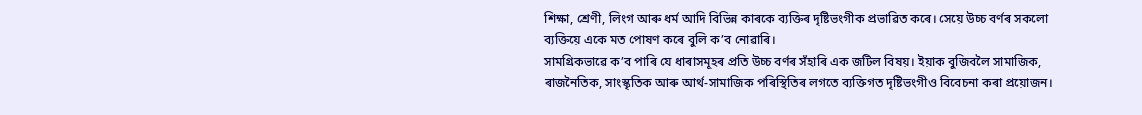শিক্ষা, শ্ৰেণী, লিংগ আৰু ধৰ্ম আদি বিভিন্ন কাৰকে ব্যক্তিৰ দৃষ্টিভংগীক প্ৰভাৱিত কৰে। সেয়ে উচ্চ বৰ্ণৰ সকলো ব্যক্তিয়ে একে মত পোষণ কৰে বুলি ক’ব নোৱাৰি।
সামগ্ৰিকভাৱে ক’ব পাৰি যে ধাৰাসমূহৰ প্ৰতি উচ্চ বৰ্ণৰ সঁহাৰি এক জটিল বিষয়। ইয়াক বুজিবলৈ সামাজিক, ৰাজনৈতিক, সাংস্কৃতিক আৰু আৰ্থ-সামাজিক পৰিস্থিতিৰ লগতে ব্যক্তিগত দৃষ্টিভংগীও বিবেচনা কৰা প্ৰয়োজন।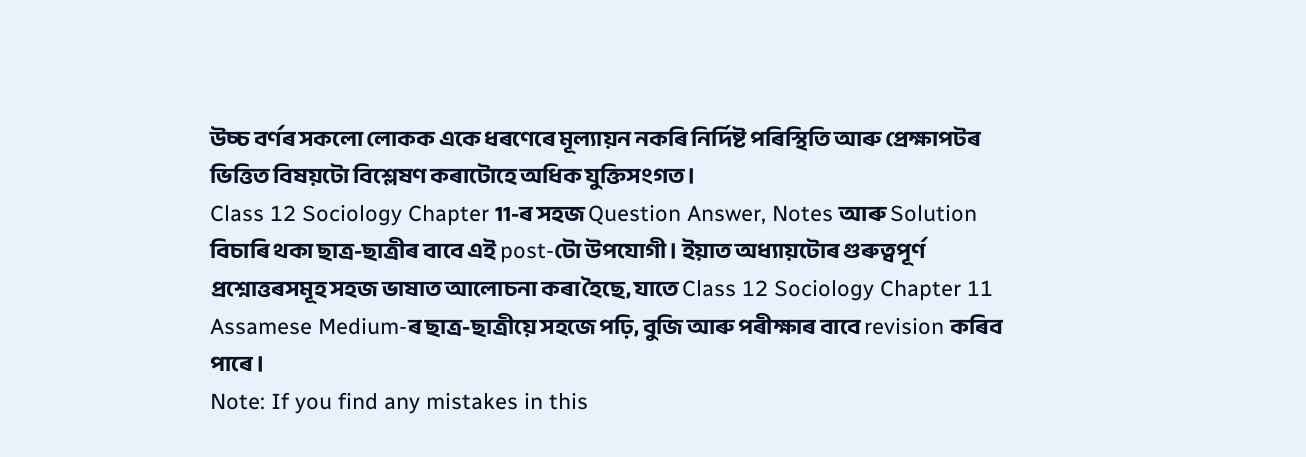উচ্চ বৰ্ণৰ সকলো লোকক একে ধৰণেৰে মূল্যায়ন নকৰি নিৰ্দিষ্ট পৰিস্থিতি আৰু প্ৰেক্ষাপটৰ ভিত্তিত বিষয়টো বিশ্লেষণ কৰাটোহে অধিক যুক্তিসংগত।
Class 12 Sociology Chapter 11-ৰ সহজ Question Answer, Notes আৰু Solution বিচাৰি থকা ছাত্ৰ-ছাত্ৰীৰ বাবে এই post-টো উপযোগী। ইয়াত অধ্যায়টোৰ গুৰুত্বপূৰ্ণ প্ৰশ্নোত্তৰসমূহ সহজ ভাষাত আলোচনা কৰা হৈছে, যাতে Class 12 Sociology Chapter 11 Assamese Medium-ৰ ছাত্ৰ-ছাত্ৰীয়ে সহজে পঢ়ি, বুজি আৰু পৰীক্ষাৰ বাবে revision কৰিব পাৰে।
Note: If you find any mistakes in this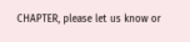CHAPTER, please let us know or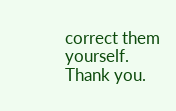correct them yourself. Thank you.